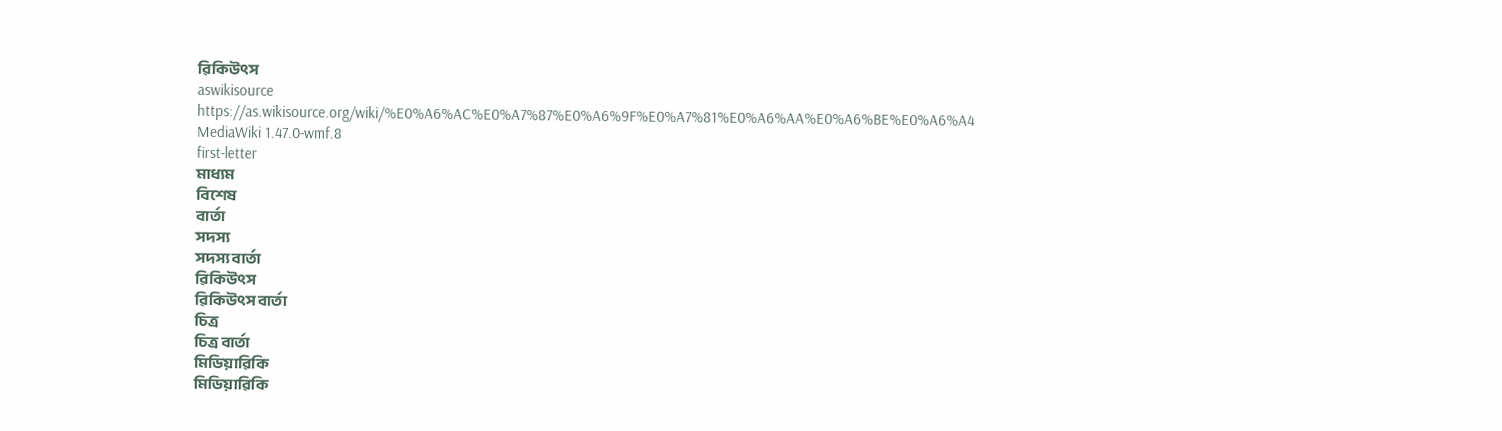ৱিকিউৎস
aswikisource
https://as.wikisource.org/wiki/%E0%A6%AC%E0%A7%87%E0%A6%9F%E0%A7%81%E0%A6%AA%E0%A6%BE%E0%A6%A4
MediaWiki 1.47.0-wmf.8
first-letter
মাধ্যম
বিশেষ
বাৰ্তা
সদস্য
সদস্য বাৰ্তা
ৱিকিউৎস
ৱিকিউৎস বাৰ্তা
চিত্ৰ
চিত্ৰ বাৰ্তা
মিডিয়াৱিকি
মিডিয়াৱিকি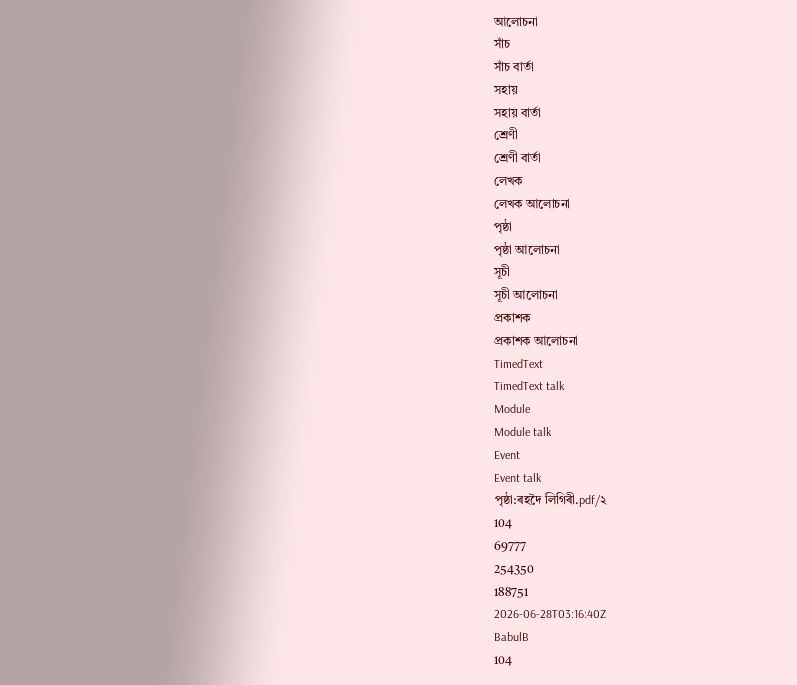আলোচনা
সাঁচ
সাঁচ বাৰ্তা
সহায়
সহায় বাৰ্তা
শ্ৰেণী
শ্ৰেণী বাৰ্তা
লেখক
লেখক আলোচনা
পৃষ্ঠা
পৃষ্ঠা আলোচনা
সূচী
সূচী আলোচনা
প্ৰকাশক
প্ৰকাশক আলোচনা
TimedText
TimedText talk
Module
Module talk
Event
Event talk
পৃষ্ঠা:ৰহদৈ লিগিৰী.pdf/২
104
69777
254350
188751
2026-06-28T03:16:40Z
BabulB
104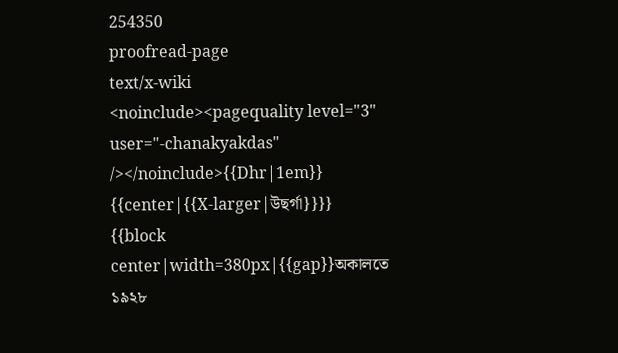254350
proofread-page
text/x-wiki
<noinclude><pagequality level="3" user="-chanakyakdas" /></noinclude>{{Dhr|1em}}
{{center|{{X-larger|উছৰ্গা}}}}
{{block center|width=380px|{{gap}}অকালতে ১৯২৮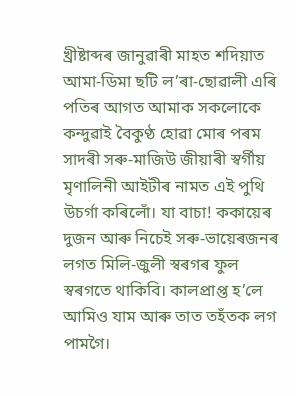খ্ৰীষ্টাব্দৰ জানুৱাৰী মাহত শদিয়াত আমা-ডিমা ছটি ল’ৰা-ছোৱালী এৰি পতিৰ আগত আমাক সকলোকে কন্দুৱাই বৈকুণ্ঠ হোৱা মোৰ পৰম সাদৰী সৰু-মাজিউ জীয়াৰী স্বৰ্গীয় মৃণালিনী আইটীৰ নামত এই পুথি উচৰ্গা কৰিলোঁ। যা বাচা! ককায়েৰ দুজন আৰু নিচেই সৰু-ভায়েৰজনৰ লগত মিলি-জুলী স্বৰগৰ ফুল স্বৰগতে থাকিবি। কালপ্ৰাপ্ত হ’লে আমিও যাম আৰু তাত তহঁতক লগ পামগৈ।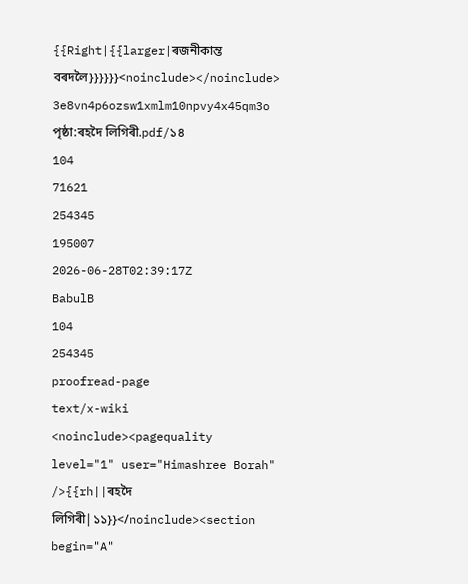{{Right|{{larger|ৰজনীকান্ত বৰদলৈ}}}}}}<noinclude></noinclude>
3e8vn4p6ozsw1xmlm10npvy4x45qm3o
পৃষ্ঠা:ৰহদৈ লিগিৰী.pdf/১৪
104
71621
254345
195007
2026-06-28T02:39:17Z
BabulB
104
254345
proofread-page
text/x-wiki
<noinclude><pagequality level="1" user="Himashree Borah" />{{rh||ৰহদৈ লিগিৰী|১১}}</noinclude><section begin="A"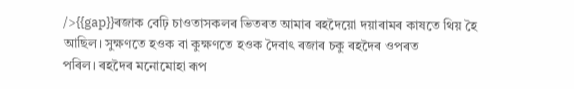/>{{gap}}ৰজাক বেঢ়ি চাওতাসকলৰ ভিতৰত আমাৰ ৰহদৈয়ো দয়াৰামৰ কাষতে থিয় হৈ
আছিল। সুক্ষণতে হওক বা কুক্ষণতে হওক দৈবাৎ ৰজাৰ চকু ৰহদৈৰ ওপৰত
পৰিল। ৰহদৈৰ মনোমোহা ৰূপ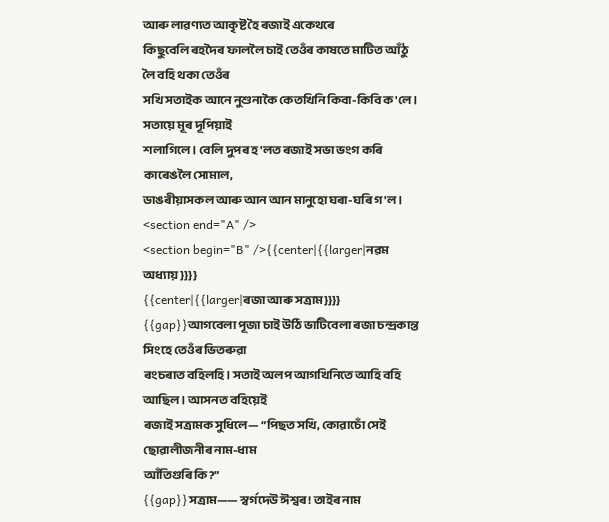আৰু লাৱণ্যত আকৃষ্ট হৈ ৰজাই একেথৰে
কিছুবেলি ৰহদৈৰ ফাললৈ চাই তেওঁৰ কাষতে মাটিত আঁঠু লৈ বহি থকা তেওঁৰ
সখি সতাইক আনে নুশুনাকৈ কেতখিনি কিবা-কিবি ক'লে। সতায়ে মূৰ দূপিয়াই
শলাগিলে। বেলি দুপৰ হ'লত ৰজাই সভা ভংগ কৰি কাৰেঙলৈ সোমাল,
ডাঙৰীয়াসকল আৰু আন আন মানুহো ঘৰা-ঘৰি গ'ল।
<section end="A" />
<section begin="B" />{{center|{{larger|নৱম অধ্যায়}}}}
{{center|{{larger|ৰজা আৰু সত্ৰাম}}}}
{{gap}}আগবেলা পূজা চাই উঠি ভাটিবেলা ৰজা চন্দ্ৰকান্ত সিংহে তেওঁৰ ভিতৰুৱা
ৰংচৰাত বহিলহি। সতাই অলপ আগখিনিতে আহি বহি আছিল। আসনত বহিয়েই
ৰজাই সত্ৰামক সুধিলে— “পিছত সখি, কোৱাচোঁ সেই ছোৱালীজনীৰ নাম-ধাম
আঁতিগুৰি কি?”
{{gap}}সত্ৰাম—— স্বৰ্গদেউ ঈশ্বৰ! তাইৰ নাম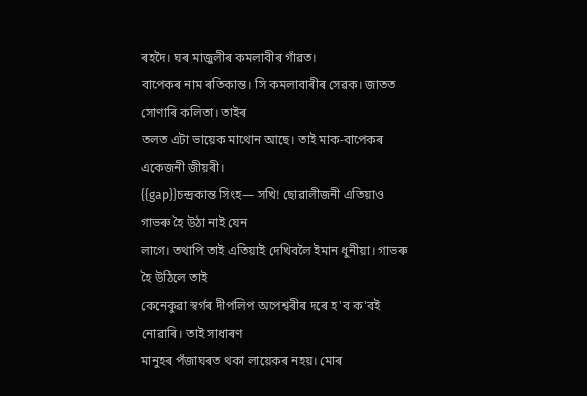ৰহদৈ। ঘৰ মাজুলীৰ কমলাবীৰ গাঁৱত।
বাপেকৰ নাম ৰতিকান্ত। সি কমলাবাৰীৰ সেৱক। জাতত সোণাৰি কলিতা। তাইৰ
তলত এটা ভায়েক মাথোন আছে। তাই মাক-বাপেকৰ একেজনী জীয়ৰী।
{{gap}}চন্দ্ৰকান্ত সিংহ— সখি! ছোৱালীজনী এতিয়াও গাভৰু হৈ উঠা নাই যেন
লাগে। তথাপি তাই এতিয়াই দেখিবলৈ ইমান ধুনীয়া। গাভৰু হৈ উঠিলে তাই
কেনেকুৱা স্বৰ্গৰ দীপলিপ অপেশ্বৰীৰ দৰে হ'ব ক'বই নোৱাৰি। তাই সাধাৰণ
মানুহৰ পঁজাঘৰত থকা লায়েকৰ নহয়। মোৰ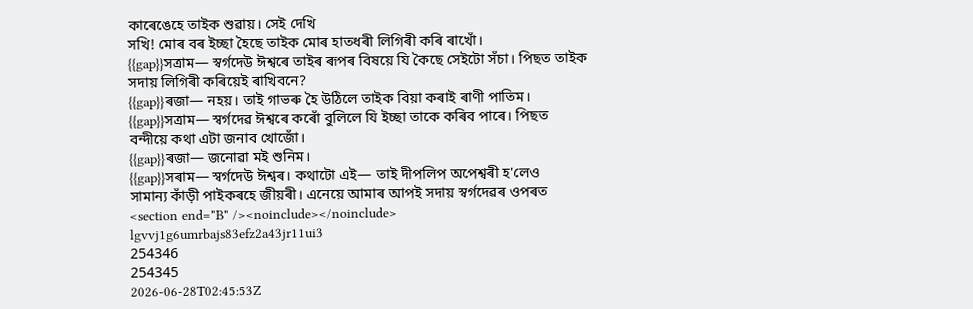কাৰেঙেহে তাইক শুৱায়। সেই দেখি
সখি! মোৰ বৰ ইচ্ছা হৈছে তাইক মোৰ হাতধৰী লিগিৰী কৰি ৰাখোঁ।
{{gap}}সত্ৰাম— স্বৰ্গদেউ ঈশ্বৰে তাইৰ ৰূপৰ বিষয়ে যি কৈছে সেইটো সঁচা। পিছত তাইক
সদায় লিগিৰী কৰিয়েই ৰাখিবনে?
{{gap}}ৰজা— নহয়। তাই গাভৰু হৈ উঠিলে তাইক বিয়া কৰাই ৰাণী পাতিম।
{{gap}}সত্ৰাম— স্বৰ্গদেৱ ঈশ্বৰে কৰোঁ বুলিলে যি ইচ্ছা তাকে কৰিব পাৰে। পিছত
বন্দীয়ে কথা এটা জনাব খোজোঁ।
{{gap}}ৰজা— জনোৱা মই শুনিম।
{{gap}}সৰাম— স্বৰ্গদেউ ঈশ্বৰ। কথাটো এই— তাই দীপলিপ অপেশ্বৰী হ'লেও
সামান্য কাঁড়ী পাইকৰহে জীয়ৰী। এনেয়ে আমাৰ আপই সদায় স্বৰ্গদেৱৰ ওপৰত
<section end="B" /><noinclude></noinclude>
lgvvj1g6umrbajs83efz2a43jr11ui3
254346
254345
2026-06-28T02:45:53Z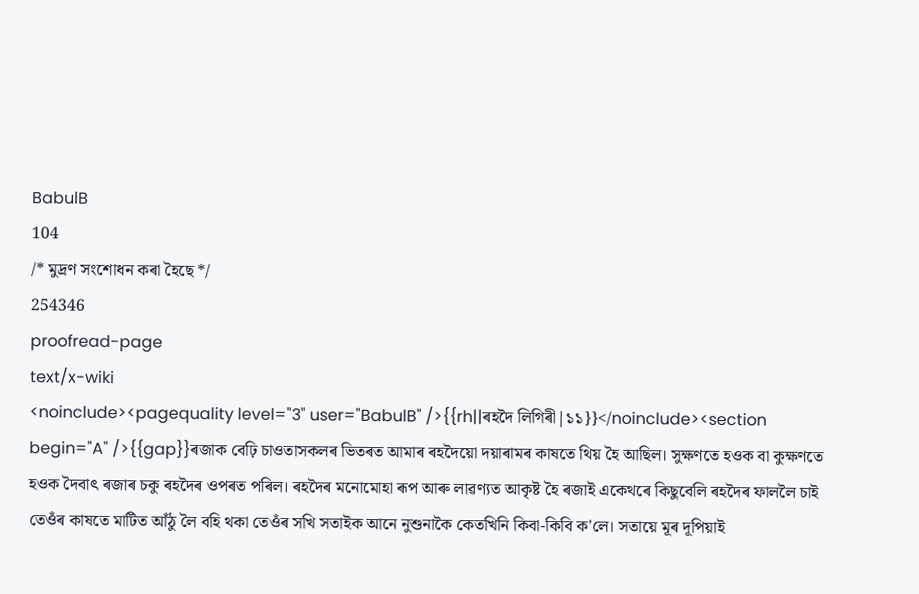BabulB
104
/* মুদ্ৰণ সংশোধন কৰা হৈছে */
254346
proofread-page
text/x-wiki
<noinclude><pagequality level="3" user="BabulB" />{{rh||ৰহদৈ লিগিৰী|১১}}</noinclude><section begin="A" />{{gap}}ৰজাক বেঢ়ি চাওতাসকলৰ ভিতৰত আমাৰ ৰহদৈয়ো দয়াৰামৰ কাষতে থিয় হৈ আছিল। সুক্ষণতে হওক বা কুক্ষণতে হওক দৈবাৎ ৰজাৰ চকু ৰহদৈৰ ওপৰত পৰিল। ৰহদৈৰ মনোমোহা ৰূপ আৰু লাৱণ্যত আকৃষ্ট হৈ ৰজাই একেথৰে কিছুবেলি ৰহদৈৰ ফাললৈ চাই তেওঁৰ কাষতে মাটিত আঁঠু লৈ বহি থকা তেওঁৰ সখি সতাইক আনে নুশুনাকৈ কেতখিনি কিবা-কিবি ক'লে। সতায়ে মূৰ দূপিয়াই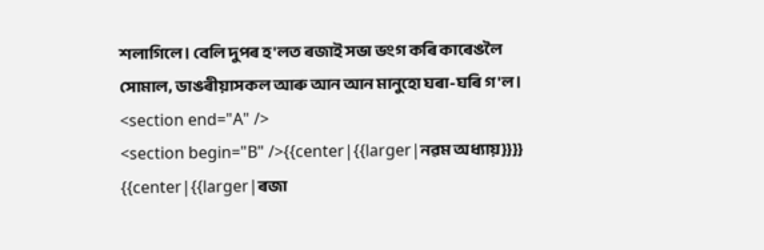শলাগিলে। বেলি দুপৰ হ'লত ৰজাই সভা ভংগ কৰি কাৰেঙলৈ সোমাল, ডাঙৰীয়াসকল আৰু আন আন মানুহো ঘৰা-ঘৰি গ'ল।
<section end="A" />
<section begin="B" />{{center|{{larger|নৱম অধ্যায়}}}}
{{center|{{larger|ৰজা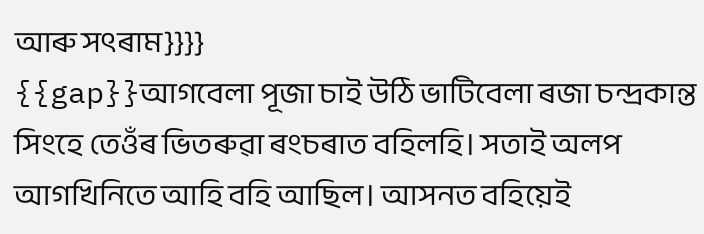আৰু সৎৰাম}}}}
{{gap}}আগবেলা পূজা চাই উঠি ভাটিবেলা ৰজা চন্দ্ৰকান্ত সিংহে তেওঁৰ ভিতৰুৱা ৰংচৰাত বহিলহি। সতাই অলপ আগখিনিতে আহি বহি আছিল। আসনত বহিয়েই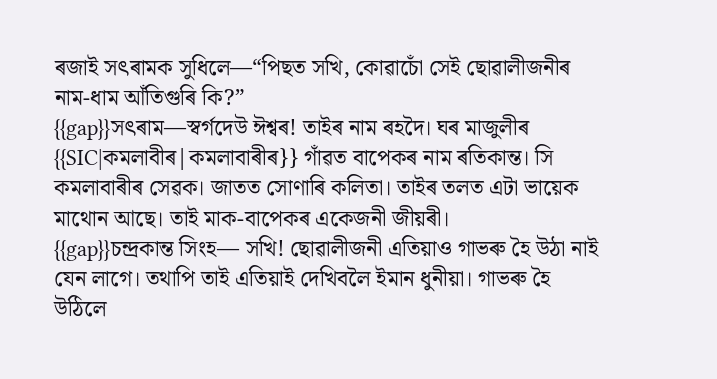ৰজাই সৎৰামক সুধিলে—“পিছত সখি, কোৱাচোঁ সেই ছোৱালীজনীৰ নাম-ধাম আঁতিগুৰি কি?”
{{gap}}সৎৰাম—স্বৰ্গদেউ ঈশ্বৰ! তাইৰ নাম ৰহদৈ। ঘৰ মাজুলীৰ {{SIC|কমলাবীৰ|কমলাবাৰীৰ}} গাঁৱত বাপেকৰ নাম ৰতিকান্ত। সি কমলাবাৰীৰ সেৱক। জাতত সোণাৰি কলিতা। তাইৰ তলত এটা ভায়েক মাথোন আছে। তাই মাক-বাপেকৰ একেজনী জীয়ৰী।
{{gap}}চন্দ্ৰকান্ত সিংহ— সখি! ছোৱালীজনী এতিয়াও গাভৰু হৈ উঠা নাই যেন লাগে। তথাপি তাই এতিয়াই দেখিবলৈ ইমান ধুনীয়া। গাভৰু হৈ উঠিলে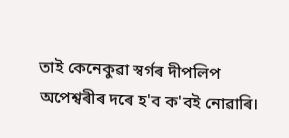তাই কেনেকুৱা স্বৰ্গৰ দীপলিপ অপেশ্বৰীৰ দৰে হ'ব ক'বই নোৱাৰি।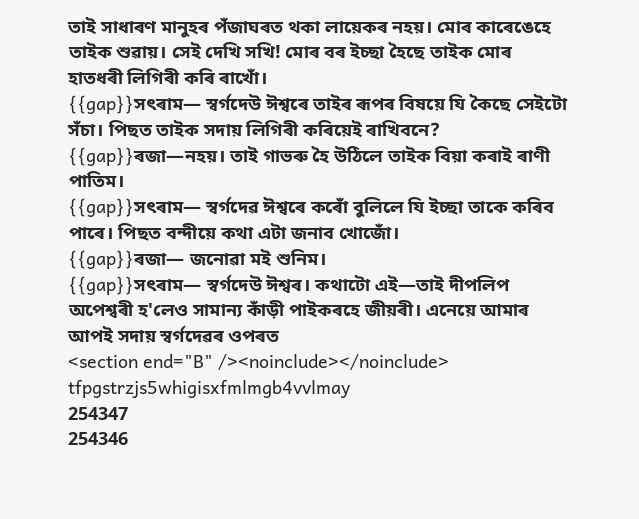তাই সাধাৰণ মানুহৰ পঁজাঘৰত থকা লায়েকৰ নহয়। মোৰ কাৰেঙেহে তাইক শুৱায়। সেই দেখি সখি! মোৰ বৰ ইচ্ছা হৈছে তাইক মোৰ হাতধৰী লিগিৰী কৰি ৰাখোঁ।
{{gap}}সৎৰাম— স্বৰ্গদেউ ঈশ্বৰে তাইৰ ৰূপৰ বিষয়ে যি কৈছে সেইটো সঁচা। পিছত তাইক সদায় লিগিৰী কৰিয়েই ৰাখিবনে?
{{gap}}ৰজা—নহয়। তাই গাভৰু হৈ উঠিলে তাইক বিয়া কৰাই ৰাণী পাতিম।
{{gap}}সৎৰাম— স্বৰ্গদেৱ ঈশ্বৰে কৰোঁ বুলিলে যি ইচ্ছা তাকে কৰিব পাৰে। পিছত বন্দীয়ে কথা এটা জনাব খোজোঁ।
{{gap}}ৰজা— জনোৱা মই শুনিম।
{{gap}}সৎৰাম— স্বৰ্গদেউ ঈশ্বৰ। কথাটো এই—তাই দীপলিপ অপেশ্বৰী হ'লেও সামান্য কাঁড়ী পাইকৰহে জীয়ৰী। এনেয়ে আমাৰ আপই সদায় স্বৰ্গদেৱৰ ওপৰত
<section end="B" /><noinclude></noinclude>
tfpgstrzjs5whigisxfmlmgb4vvlmay
254347
254346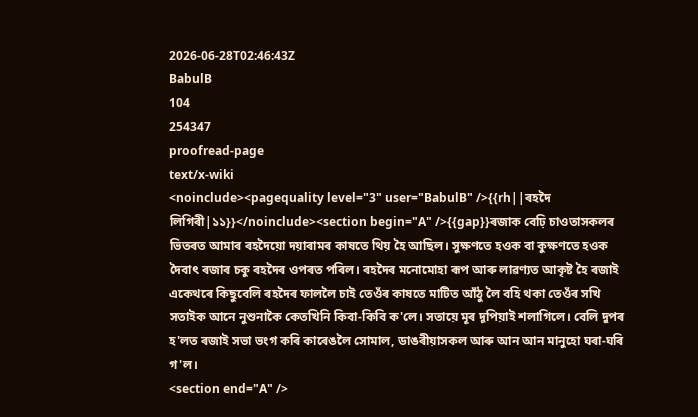2026-06-28T02:46:43Z
BabulB
104
254347
proofread-page
text/x-wiki
<noinclude><pagequality level="3" user="BabulB" />{{rh||ৰহদৈ লিগিৰী|১১}}</noinclude><section begin="A" />{{gap}}ৰজাক বেঢ়ি চাওতাসকলৰ ভিতৰত আমাৰ ৰহদৈয়ো দয়াৰামৰ কাষতে থিয় হৈ আছিল। সুক্ষণতে হওক বা কুক্ষণতে হওক দৈবাৎ ৰজাৰ চকু ৰহদৈৰ ওপৰত পৰিল। ৰহদৈৰ মনোমোহা ৰূপ আৰু লাৱণ্যত আকৃষ্ট হৈ ৰজাই একেথৰে কিছুবেলি ৰহদৈৰ ফাললৈ চাই তেওঁৰ কাষতে মাটিত আঁঠু লৈ বহি থকা তেওঁৰ সখি সতাইক আনে নুশুনাকৈ কেতখিনি কিবা-কিবি ক'লে। সতায়ে মূৰ দূপিয়াই শলাগিলে। বেলি দুপৰ হ'লত ৰজাই সভা ভংগ কৰি কাৰেঙলৈ সোমাল, ডাঙৰীয়াসকল আৰু আন আন মানুহো ঘৰা-ঘৰি গ'ল।
<section end="A" />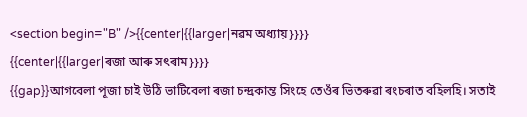<section begin="B" />{{center|{{larger|নৱম অধ্যায়}}}}
{{center|{{larger|ৰজা আৰু সৎৰাম}}}}
{{gap}}আগবেলা পূজা চাই উঠি ভাটিবেলা ৰজা চন্দ্ৰকান্ত সিংহে তেওঁৰ ভিতৰুৱা ৰংচৰাত বহিলহি। সতাই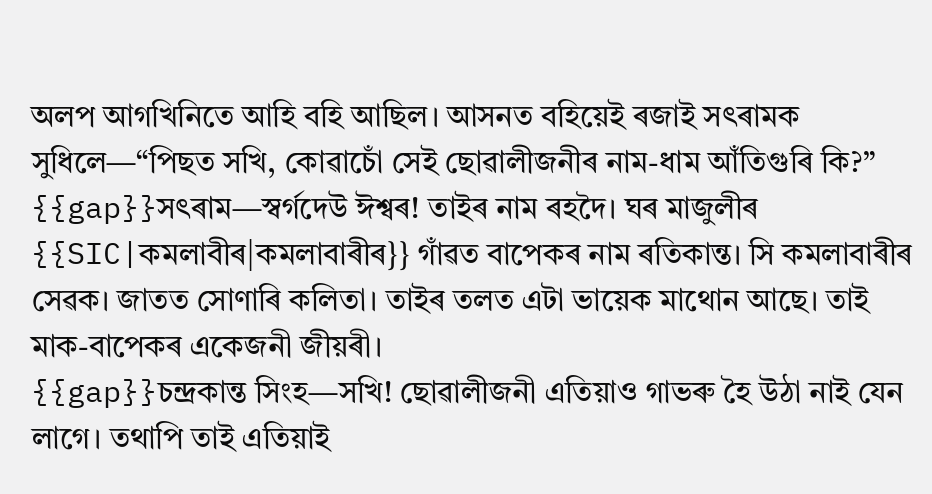অলপ আগখিনিতে আহি বহি আছিল। আসনত বহিয়েই ৰজাই সৎৰামক সুধিলে—“পিছত সখি, কোৱাচোঁ সেই ছোৱালীজনীৰ নাম-ধাম আঁতিগুৰি কি?”
{{gap}}সৎৰাম—স্বৰ্গদেউ ঈশ্বৰ! তাইৰ নাম ৰহদৈ। ঘৰ মাজুলীৰ {{SIC|কমলাবীৰ|কমলাবাৰীৰ}} গাঁৱত বাপেকৰ নাম ৰতিকান্ত। সি কমলাবাৰীৰ সেৱক। জাতত সোণাৰি কলিতা। তাইৰ তলত এটা ভায়েক মাথোন আছে। তাই মাক-বাপেকৰ একেজনী জীয়ৰী।
{{gap}}চন্দ্ৰকান্ত সিংহ—সখি! ছোৱালীজনী এতিয়াও গাভৰু হৈ উঠা নাই যেন লাগে। তথাপি তাই এতিয়াই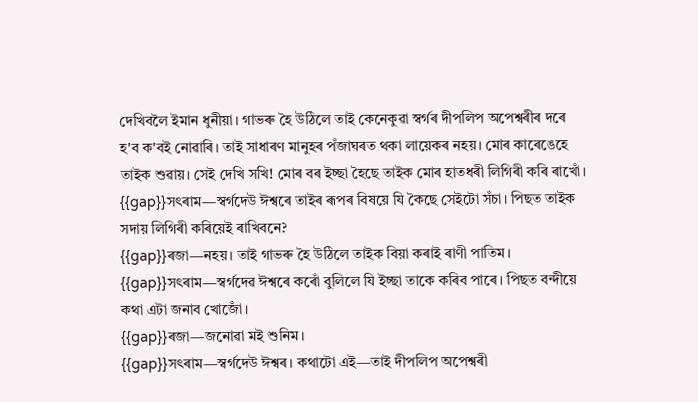দেখিবলৈ ইমান ধুনীয়া। গাভৰু হৈ উঠিলে তাই কেনেকুৱা স্বৰ্গৰ দীপলিপ অপেশ্বৰীৰ দৰে হ'ব ক'বই নোৱাৰি। তাই সাধাৰণ মানুহৰ পঁজাঘৰত থকা লায়েকৰ নহয়। মোৰ কাৰেঙেহে তাইক শুৱায়। সেই দেখি সখি! মোৰ বৰ ইচ্ছা হৈছে তাইক মোৰ হাতধৰী লিগিৰী কৰি ৰাখোঁ।
{{gap}}সৎৰাম—স্বৰ্গদেউ ঈশ্বৰে তাইৰ ৰূপৰ বিষয়ে যি কৈছে সেইটো সঁচা। পিছত তাইক সদায় লিগিৰী কৰিয়েই ৰাখিবনে?
{{gap}}ৰজা—নহয়। তাই গাভৰু হৈ উঠিলে তাইক বিয়া কৰাই ৰাণী পাতিম।
{{gap}}সৎৰাম—স্বৰ্গদেৱ ঈশ্বৰে কৰোঁ বুলিলে যি ইচ্ছা তাকে কৰিব পাৰে। পিছত বন্দীয়ে কথা এটা জনাব খোজোঁ।
{{gap}}ৰজা—জনোৱা মই শুনিম।
{{gap}}সৎৰাম—স্বৰ্গদেউ ঈশ্বৰ। কথাটো এই—তাই দীপলিপ অপেশ্বৰী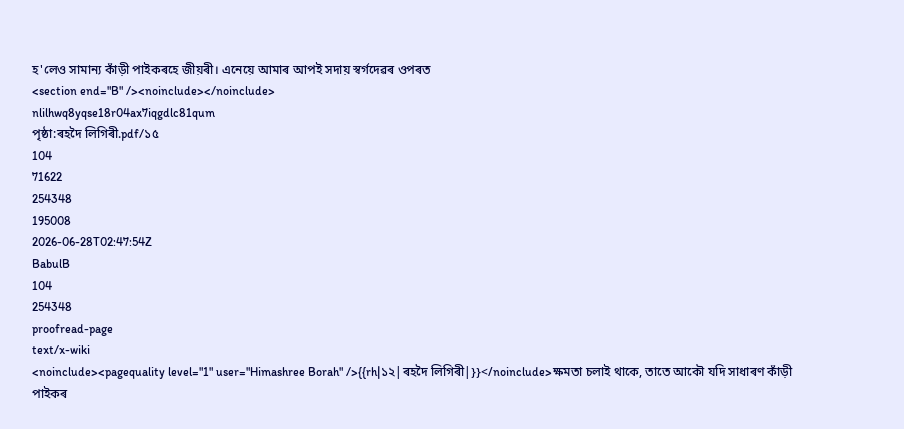হ'লেও সামান্য কাঁড়ী পাইকৰহে জীয়ৰী। এনেয়ে আমাৰ আপই সদায় স্বৰ্গদেৱৰ ওপৰত
<section end="B" /><noinclude></noinclude>
nlilhwq8yqse18r04ax7iqgdlc81qum
পৃষ্ঠা:ৰহদৈ লিগিৰী.pdf/১৫
104
71622
254348
195008
2026-06-28T02:47:54Z
BabulB
104
254348
proofread-page
text/x-wiki
<noinclude><pagequality level="1" user="Himashree Borah" />{{rh|১২|ৰহদৈ লিগিৰী|}}</noinclude>ক্ষমতা চলাই থাকে, তাতে আকৌ যদি সাধাৰণ কাঁড়ী পাইকৰ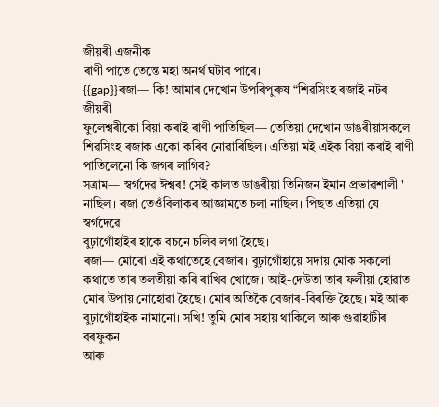জীয়ৰী এজনীক
ৰাণী পাতে তেন্তে মহা অনৰ্থ ঘটাব পাৰে।
{{gap}}ৰজা— কি! আমাৰ দেখোন উপৰিপুৰুষ “শিৱসিংহ ৰজাই নটৰ জীয়ৰী
ফুলেশ্বৰীকো বিয়া কৰাই ৰাণী পাতিছিল— তেতিয়া দেখোন ডাঙৰীয়াসকলে
শিৱসিংহ ৰজাক একো কৰিব নোৱাৰিছিল। এতিয়া মই এইক বিয়া কৰাই ৰাণী
পাতিলেনো কি জগৰ লাগিব?
সত্ৰাম— স্বৰ্গদেৱ ঈশ্বৰ! সেই কালত ডাঙৰীয়া তিনিজন ইমান প্ৰভাৱশালী '
নাছিল। ৰজা তেওঁবিলাকৰ আজ্ঞামতে চলা নাছিল। পিছত এতিয়া যে স্বৰ্গদেৱে
বুঢ়াগোঁহাইৰ হাকে বচনে চলিব লগা হৈছে।
ৰজা— মোৰো এই কথাতেহে বেজাৰ। বুঢ়াগোঁহায়ে সদায় মোক সকলো
কথাতে তাৰ তলতীয়া কৰি ৰাখিব খোজে। আই-দেউতা তাৰ ফলীয়া হোৱাত
মোৰ উপায় নোহোৱা হৈছে। মোৰ অতিকৈ বেজাৰ-বিৰক্তি হৈছে। মই আৰু
বুঢ়াগোঁহাইক নামানো। সখি! তুমি মোৰ সহায় থাকিলে আৰু গুৱাহাটীৰ বৰফুকন
আৰু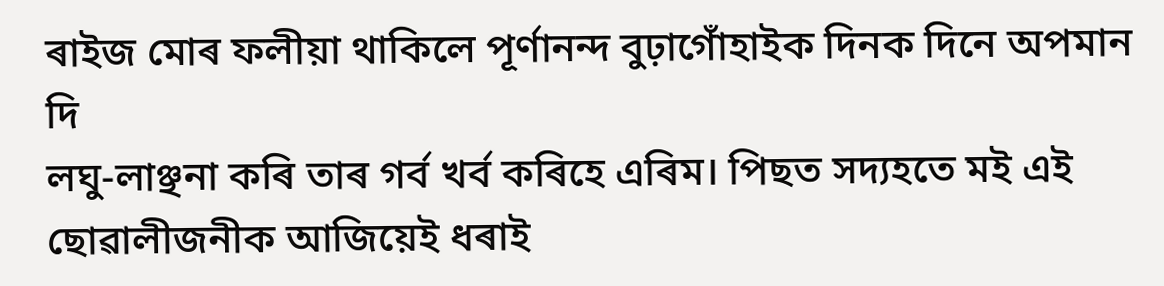ৰাইজ মোৰ ফলীয়া থাকিলে পূৰ্ণানন্দ বুঢ়াগোঁহাইক দিনক দিনে অপমান দি
লঘু-লাঞ্ছনা কৰি তাৰ গৰ্ব খৰ্ব কৰিহে এৰিম। পিছত সদ্যহতে মই এই
ছোৱালীজনীক আজিয়েই ধৰাই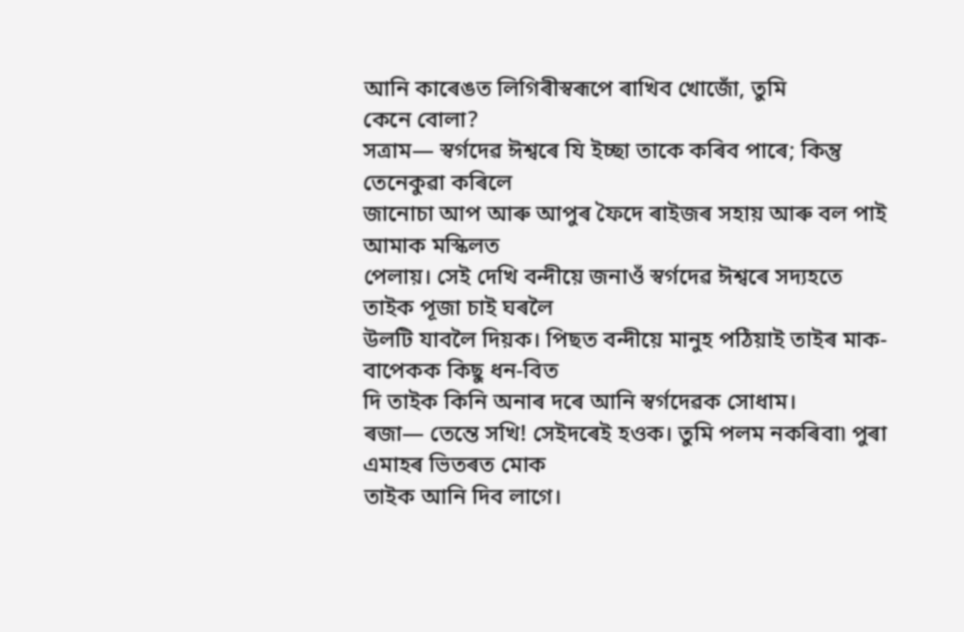আনি কাৰেঙত লিগিৰীস্বৰূপে ৰাখিব খোজোঁ, তুমি
কেনে বোলা?
সত্ৰাম— স্বৰ্গদেৱ ঈশ্বৰে যি ইচ্ছা তাকে কৰিব পাৰে; কিন্তু তেনেকুৱা কৰিলে
জানোচা আপ আৰু আপুৰ ফৈদে ৰাইজৰ সহায় আৰু বল পাই আমাক মস্কিলত
পেলায়। সেই দেখি বন্দীয়ে জনাওঁ স্বৰ্গদেৱ ঈশ্বৰে সদ্যহতে তাইক পূজা চাই ঘৰলৈ
উলটি যাবলৈ দিয়ক। পিছত বন্দীয়ে মানুহ পঠিয়াই তাইৰ মাক-বাপেকক কিছু ধন-বিত
দি তাইক কিনি অনাৰ দৰে আনি স্বৰ্গদেৱক সোধাম।
ৰজা— তেন্তে সখি! সেইদৰেই হওক। তুমি পলম নকৰিবা৷ পুৰা এমাহৰ ভিতৰত মোক
তাইক আনি দিব লাগে।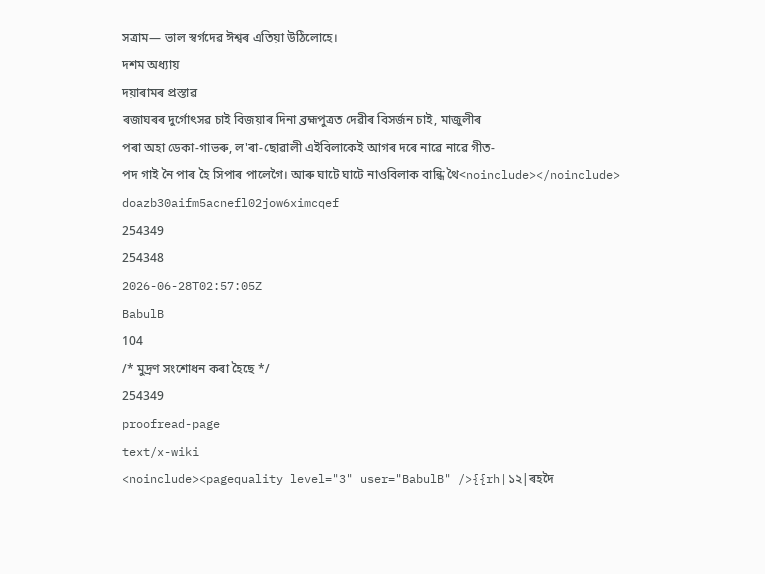সত্ৰাম— ভাল স্বৰ্গদেৱ ঈশ্বৰ এতিয়া উঠিলোহে।
দশম অধ্যায়
দয়াৰামৰ প্ৰস্তাৱ
ৰজাঘৰৰ দুৰ্গোৎসৱ চাই বিজয়াৰ দিনা ব্ৰহ্মপুত্ৰত দেৱীৰ বিসৰ্জন চাই, মাজুলীৰ
পৰা অহা ডেকা-গাভৰু, ল'ৰা-ছোৱালী এইবিলাকেই আগৰ দৰে নাৱে নাৱে গীত-
পদ গাই নৈ পাৰ হৈ সিপাৰ পালেগৈ। আৰু ঘাটে ঘাটে নাওবিলাক বান্ধি থৈ<noinclude></noinclude>
doazb30aifm5acnefl02jow6ximcqef
254349
254348
2026-06-28T02:57:05Z
BabulB
104
/* মুদ্ৰণ সংশোধন কৰা হৈছে */
254349
proofread-page
text/x-wiki
<noinclude><pagequality level="3" user="BabulB" />{{rh|১২|ৰহদৈ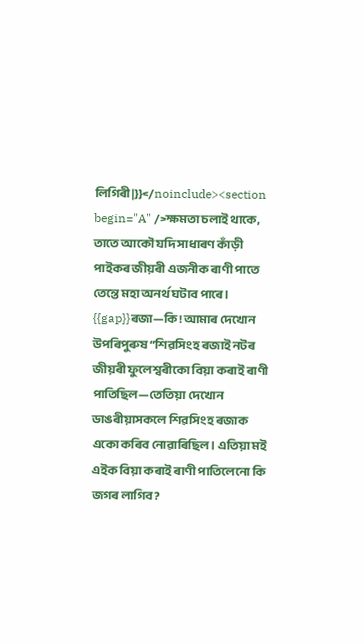লিগিৰী|}}</noinclude><section begin="A" />ক্ষমতা চলাই থাকে, তাতে আকৌ যদি সাধাৰণ কাঁড়ী পাইকৰ জীয়ৰী এজনীক ৰাণী পাতে তেন্তে মহা অনৰ্থ ঘটাব পাৰে।
{{gap}}ৰজা—কি! আমাৰ দেখোন উপৰিপুৰুষ “শিৱসিংহ ৰজাই নটৰ জীয়ৰী ফুলেশ্বৰীকো বিয়া কৰাই ৰাণী পাতিছিল—তেতিয়া দেখোন ডাঙৰীয়াসকলে শিৱসিংহ ৰজাক একো কৰিব নোৱাৰিছিল। এতিয়া মই এইক বিয়া কৰাই ৰাণী পাতিলেনো কি জগৰ লাগিব?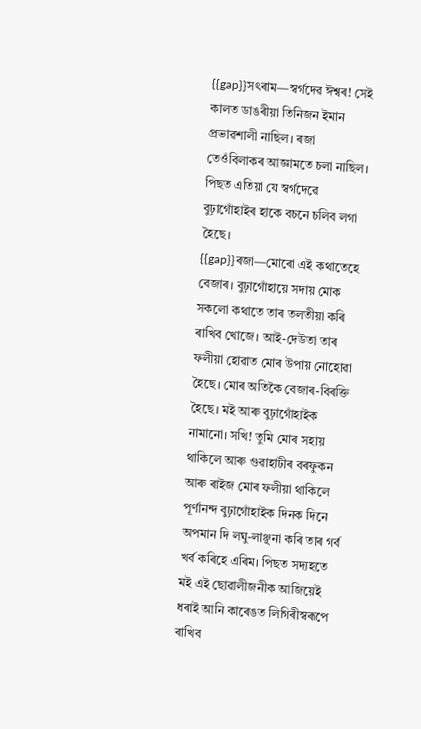{{gap}}সৎৰাম—স্বৰ্গদেৱ ঈশ্বৰ! সেই কালত ডাঙৰীয়া তিনিজন ইমান প্ৰভাৱশালী নাছিল। ৰজা তেওঁবিলাকৰ আজ্ঞামতে চলা নাছিল। পিছত এতিয়া যে স্বৰ্গদেৱে বুঢ়াগোঁহাইৰ হাকে বচনে চলিব লগা হৈছে।
{{gap}}ৰজা—মোৰো এই কথাতেহে বেজাৰ। বুঢ়াগোঁহায়ে সদায় মোক সকলো কথাতে তাৰ তলতীয়া কৰি ৰাখিব খোজে। আই-দেউতা তাৰ ফলীয়া হোৱাত মোৰ উপায় নোহোৱা হৈছে। মোৰ অতিকৈ বেজাৰ-বিৰক্তি হৈছে। মই আৰু বুঢ়াগোঁহাইক নামানো। সখি! তুমি মোৰ সহায় থাকিলে আৰু গুৱাহাটীৰ বৰফুকন আৰু ৰাইজ মোৰ ফলীয়া থাকিলে পূৰ্ণানন্দ বুঢ়াগোঁহাইক দিনক দিনে অপমান দি লঘু-লাঞ্ছনা কৰি তাৰ গৰ্ব খৰ্ব কৰিহে এৰিম। পিছত সদ্যহতে মই এই ছোৱালীজনীক আজিয়েই ধৰাই আনি কাৰেঙত লিগিৰীস্বৰূপে ৰাখিব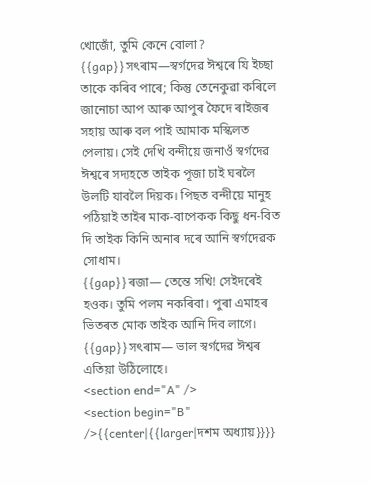খোজোঁ, তুমি কেনে বোলা?
{{gap}}সৎৰাম—স্বৰ্গদেৱ ঈশ্বৰে যি ইচ্ছা তাকে কৰিব পাৰে; কিন্তু তেনেকুৱা কৰিলে জানোচা আপ আৰু আপুৰ ফৈদে ৰাইজৰ সহায় আৰু বল পাই আমাক মস্কিলত পেলায়। সেই দেখি বন্দীয়ে জনাওঁ স্বৰ্গদেৱ ঈশ্বৰে সদ্যহতে তাইক পূজা চাই ঘৰলৈ উলটি যাবলৈ দিয়ক। পিছত বন্দীয়ে মানুহ পঠিয়াই তাইৰ মাক-বাপেকক কিছু ধন-বিত দি তাইক কিনি অনাৰ দৰে আনি স্বৰ্গদেৱক সোধাম।
{{gap}}ৰজা— তেন্তে সখি! সেইদৰেই হওক। তুমি পলম নকৰিবা। পুৰা এমাহৰ ভিতৰত মোক তাইক আনি দিব লাগে।
{{gap}}সৎৰাম— ভাল স্বৰ্গদেৱ ঈশ্বৰ এতিয়া উঠিলোহে।
<section end="A" />
<section begin="B" />{{center|{{larger|দশম অধ্যায়}}}}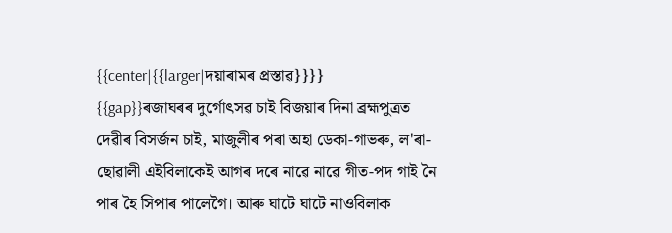{{center|{{larger|দয়াৰামৰ প্ৰস্তাৱ}}}}
{{gap}}ৰজাঘৰৰ দুৰ্গোৎসৱ চাই বিজয়াৰ দিনা ব্ৰহ্মপুত্ৰত দেৱীৰ বিসৰ্জন চাই, মাজুলীৰ পৰা অহা ডেকা-গাভৰু, ল'ৰা-ছোৱালী এইবিলাকেই আগৰ দৰে নাৱে নাৱে গীত-পদ গাই নৈ পাৰ হৈ সিপাৰ পালেগৈ। আৰু ঘাটে ঘাটে নাওবিলাক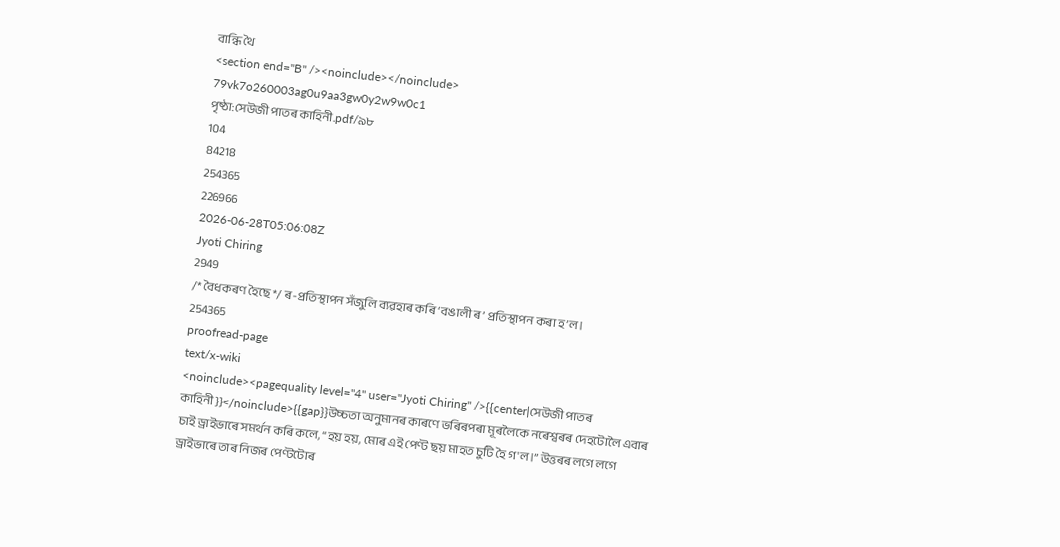বান্ধি থৈ
<section end="B" /><noinclude></noinclude>
79vk7o260003ag0u9aa3gw0y2w9w0c1
পৃষ্ঠা:সেউজী পাতৰ কাহিনী.pdf/৯৮
104
84218
254365
226966
2026-06-28T05:06:08Z
Jyoti Chiring
2949
/* বৈধকৰণ হৈছে */ ৰ-প্ৰতিস্থাপন সঁজুলি ব্যৱহাৰ কৰি ‘বঙালী ৰ’ প্ৰতিস্থাপন কৰা হ’ল।
254365
proofread-page
text/x-wiki
<noinclude><pagequality level="4" user="Jyoti Chiring" />{{center|সেউজী পাতৰ কাহিনী}}</noinclude>{{gap}}উচ্চতা অনুমানৰ কাৰণে ভৰিৰপৰা মূৰলৈকে নৰেশ্বৰৰ দেহটোলৈ এবাৰ চাই ড্ৰাইভাৰে সমৰ্থন কৰি কলে, “হয় হয়, মোৰ এই পেণ্ট ছয় মাহত চুটি হৈ গ'ল।” উত্তৰৰ লগে লগে
ড্ৰাইভাৰে তাৰ নিজৰ পেণ্টটোৰ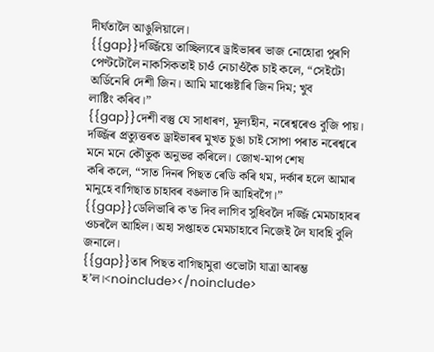দীৰ্ঘতালৈ আঙুলিয়ালে।
{{gap}}দৰ্জ্জিয়ে তাচ্ছিল্যৰে ড্ৰাইভাৰৰ ভাজ নোহোৱা পুৰণি পেণ্টটোলৈ নাকসিকতাই চাওঁ নেচাওঁকৈ চাই কলে, “সেইটো অৰ্ডিনেৰি দেশী জিন। আমি মাঞ্চেষ্টাৰি জিন দিম; খুব
লাষ্টিং কৰিব।”
{{gap}}দেশী বস্তু যে সাধাৰণ, মূল্যহীন, নৰেশ্বৰেও বুজি পায়। দৰ্জ্জিৰ প্ৰত্যুত্তৰত ড্ৰাইভাৰৰ মুখত চুঙা চাই সোপা পৰাত নৰেশ্বৰে মনে মনে কৌতুক অনুভৱ কৰিলে। জোখ-মাপ শেষ
কৰি কলে, “সাত দিনৰ পিছত ৰেডি কৰি থম, দৰ্কাৰ হলে আমাৰ মানুহে বাগিছাত চাহাবৰ বঙলাত দি আহিবগৈ।”
{{gap}}ডেলিভাৰি ক'ত দিব লাগিব সুধিবলৈ দৰ্জ্জি মেমচাহাবৰ ওচৰলৈ আহিল। অহা সপ্তাহত মেমচাহাবে নিজেই লৈ যাবহি বুলি জনালে।
{{gap}}তাৰ পিছত বাগিছামুৱা ওভোটা যাত্ৰা আৰম্ভ হ’ল।<noinclude></noinclude>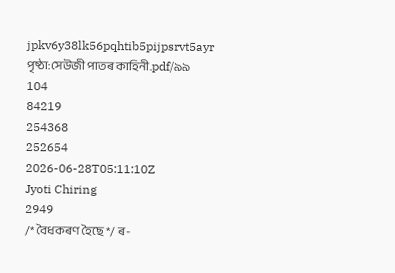jpkv6y38lk56pqhtib5pijpsrvt5ayr
পৃষ্ঠা:সেউজী পাতৰ কাহিনী.pdf/৯৯
104
84219
254368
252654
2026-06-28T05:11:10Z
Jyoti Chiring
2949
/* বৈধকৰণ হৈছে */ ৰ-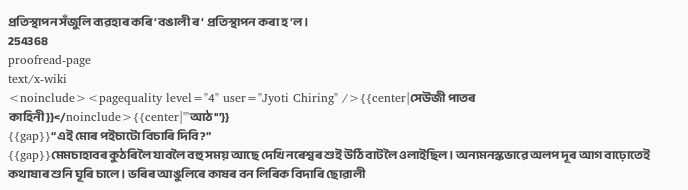প্ৰতিস্থাপন সঁজুলি ব্যৱহাৰ কৰি ‘বঙালী ৰ’ প্ৰতিস্থাপন কৰা হ’ল।
254368
proofread-page
text/x-wiki
<noinclude><pagequality level="4" user="Jyoti Chiring" />{{center|সেউজী পাতৰ কাহিনী}}</noinclude>{{center|'''আঠ'''}}
{{gap}}“এই মোৰ পইচাটো বিচাৰি দিবি?”
{{gap}}মেমচাহাবৰ কুঠৰিলৈ যাবলৈ বহু সময় আছে দেখি নৰেশ্বৰ শুই উঠি বাটলৈ ওলাইছিল। অন্যমনস্কভাৱে অলপ দূৰ আগ বাঢ়োতেই কথাষাৰ শুনি ঘূৰি চালে। ভৰিৰ আঙুলিৰে কাষৰ বন লিৰিক বিদাৰি ছোৱালী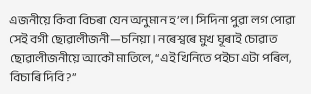এজনীয়ে কিবা বিচৰা যেন অনুমান হ’ল। সিদিনা পুৱা লগ পোৱা সেই বগী ছোৱালীজনী—চনিয়া। নৰেশ্বৰে মুখ ঘূৰাই চোৱাত ছোৱালীজনীয়ে আকৌ মাতিলে, “এই খিনিতে পইচা এটা পৰিল, বিচাৰি দিবি?”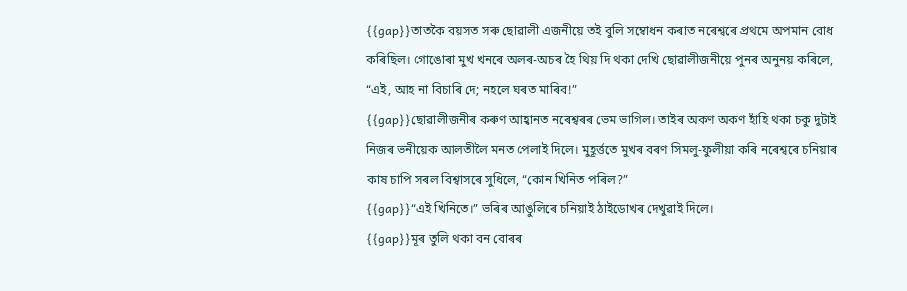{{gap}}তাতকৈ বয়সত সৰু ছোৱালী এজনীয়ে তই বুলি সম্বোধন কৰাত নৰেশ্বৰে প্ৰথমে অপমান বোধ কৰিছিল। গোঙোৰা মুখ খনৰে অলৰ-অচৰ হৈ থিয় দি থকা দেখি ছোৱালীজনীয়ে পুনৰ অনুনয় কৰিলে, “এই, আহ না বিচাৰি দে; নহলে ঘৰত মাৰিব!”
{{gap}}ছোৱালীজনীৰ কৰুণ আহ্বানত নৰেশ্বৰৰ ভেম ভাগিল। তাইৰ অকণ অকণ হাঁহি থকা চকু দুটাই নিজৰ ভনীয়েক আলতীলৈ মনত পেলাই দিলে। মুহূৰ্ত্ততে মুখৰ বৰণ সিমলু-ফুলীয়া কৰি নৰেশ্বৰে চনিয়াৰ কাষ চাপি সৰল বিশ্বাসৰে সুধিলে, “কোন খিনিত পৰিল?”
{{gap}}“এই খিনিতে।” ভৰিৰ আঙুলিৰে চনিয়াই ঠাইডোখৰ দেখুৱাই দিলে।
{{gap}}মূৰ তুলি থকা বন বোৰৰ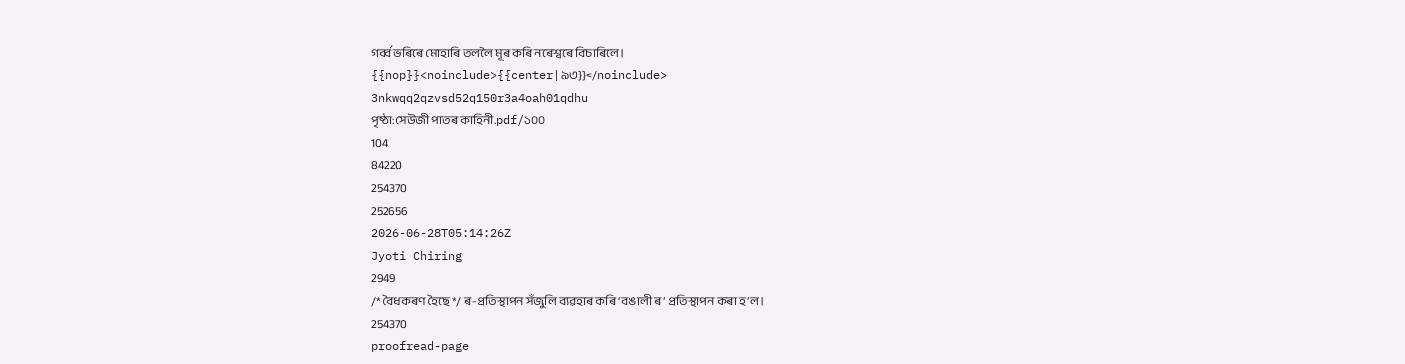গৰ্ব্ব ভৰিৰে মোহাৰি তললৈ মূৰ কৰি নৰেশ্বৰে বিচাৰিলে।
{{nop}}<noinclude>{{center|৯৩}}</noinclude>
3nkwqq2qzvsd52q150r3a4oah01qdhu
পৃষ্ঠা:সেউজী পাতৰ কাহিনী.pdf/১০০
104
84220
254370
252656
2026-06-28T05:14:26Z
Jyoti Chiring
2949
/* বৈধকৰণ হৈছে */ ৰ-প্ৰতিস্থাপন সঁজুলি ব্যৱহাৰ কৰি ‘বঙালী ৰ’ প্ৰতিস্থাপন কৰা হ’ল।
254370
proofread-page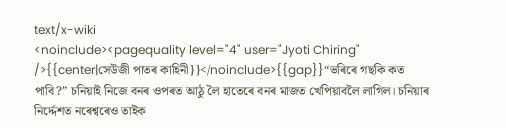text/x-wiki
<noinclude><pagequality level="4" user="Jyoti Chiring" />{{center|সেউজী পাতৰ কাহিনী}}</noinclude>{{gap}}“ভৰিৰে গছকি কত পাবি?” চনিয়াই নিজে বনৰ ওপৰত আঠু লৈ হাতেৰে বনৰ মাজত খেপিয়াবলৈ লাগিল। চনিয়াৰ নিৰ্দ্দেশত নৰেশ্বৰেও তাইক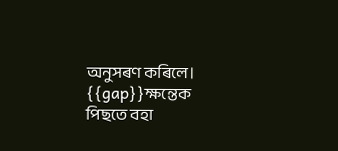অনুসৰণ কৰিলে।
{{gap}}ক্ষন্তেক পিছতে বহা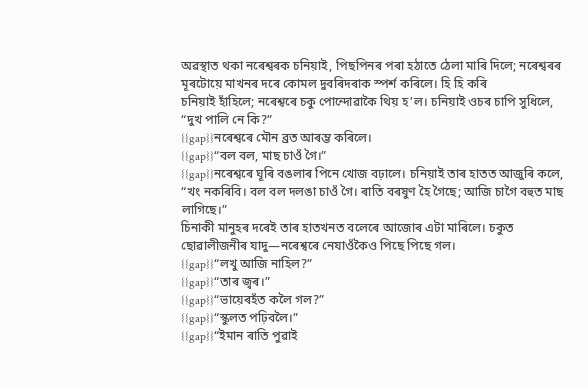অৱস্থাত থকা নৰেশ্বৰক চনিয়াই, পিছপিনৰ পৰা হঠাতে ঠেলা মাৰি দিলে; নৰেশ্বৰৰ মূৰটোয়ে মাখনৰ দৰে কোমল দুবৰিদৰাক স্পৰ্শ কৰিলে। হি হি কৰি
চনিয়াই হাঁহিলে; নৰেশ্বৰে চকু পোন্দোৱাকৈ থিয় হ’ল। চনিয়াই ওচৰ চাপি সুধিলে, “দুখ পালি নে কি?”
{{gap}}নৰেশ্বৰে মৌন ব্ৰত আৰম্ভ কৰিলে।
{{gap}}“বল বল, মাছ চাওঁ গৈ।”
{{gap}}নৰেশ্বৰে ঘূৰি বঙলাৰ পিনে খোজ বঢ়ালে। চনিয়াই তাৰ হাতত আজুৰি কলে, “খং নকৰিবি। বল বল দলঙা চাওঁ গৈ। ৰাতি বৰষুণ হৈ গৈছে; আজি চাগৈ বহুত মাছ লাগিছে।”
চিনাকী মানুহৰ দৰেই তাৰ হাতখনত বলেৰে আজোৰ এটা মাৰিলে। চকুত ছোৱালীজনীৰ যাদু—নৰেশ্বৰে নেযাওঁকৈও পিছে পিছে গল।
{{gap}}“লখু আজি নাহিল?”
{{gap}}“তাৰ জ্বৰ।”
{{gap}}“ভায়েৰহঁত কলৈ গল?”
{{gap}}“স্কুলত পঢ়িবলৈ।”
{{gap}}“ইমান ৰাতি পুৱাই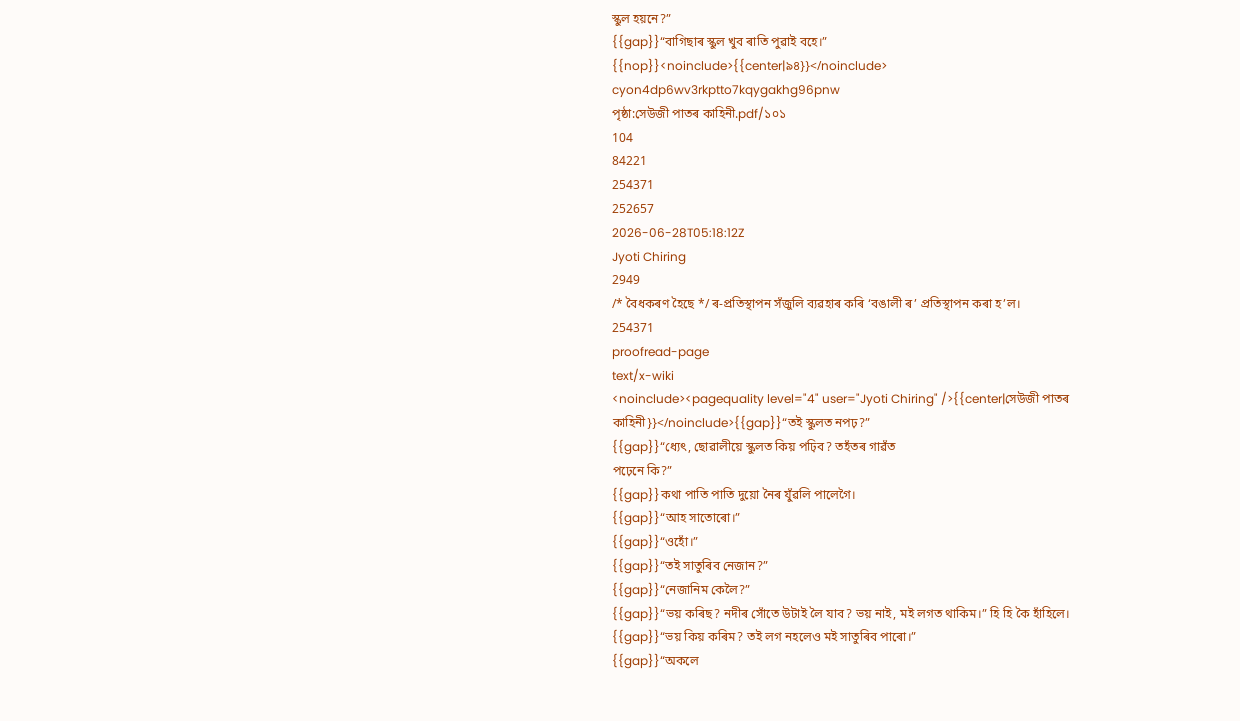স্কুল হয়নে?”
{{gap}}“বাগিছাৰ স্কুল খুব ৰাতি পুৱাই বহে।”
{{nop}}<noinclude>{{center|৯৪}}</noinclude>
cyon4dp6wv3rkptto7kqygakhg96pnw
পৃষ্ঠা:সেউজী পাতৰ কাহিনী.pdf/১০১
104
84221
254371
252657
2026-06-28T05:18:12Z
Jyoti Chiring
2949
/* বৈধকৰণ হৈছে */ ৰ-প্ৰতিস্থাপন সঁজুলি ব্যৱহাৰ কৰি ‘বঙালী ৰ’ প্ৰতিস্থাপন কৰা হ’ল।
254371
proofread-page
text/x-wiki
<noinclude><pagequality level="4" user="Jyoti Chiring" />{{center|সেউজী পাতৰ কাহিনী}}</noinclude>{{gap}}“তই স্কুলত নপঢ়?”
{{gap}}“ধ্যেৎ, ছোৱালীয়ে স্কুলত কিয় পঢ়িব? তহঁতৰ গাৱঁত
পঢ়েনে কি?”
{{gap}}কথা পাতি পাতি দুয়ো নৈৰ যুঁৱলি পালেগৈ।
{{gap}}“আহ সাতোৰো।”
{{gap}}“ওহোঁ।”
{{gap}}“তই সাতুৰিব নেজান?”
{{gap}}“নেজানিম কেলৈ?”
{{gap}}“ভয় কৰিছ? নদীৰ সোঁতে উটাই লৈ যাব? ভয় নাই, মই লগত থাকিম।” হি হি কৈ হাঁহিলে।
{{gap}}“ভয় কিয় কৰিম? তই লগ নহলেও মই সাতুৰিব পাৰো।”
{{gap}}“অকলে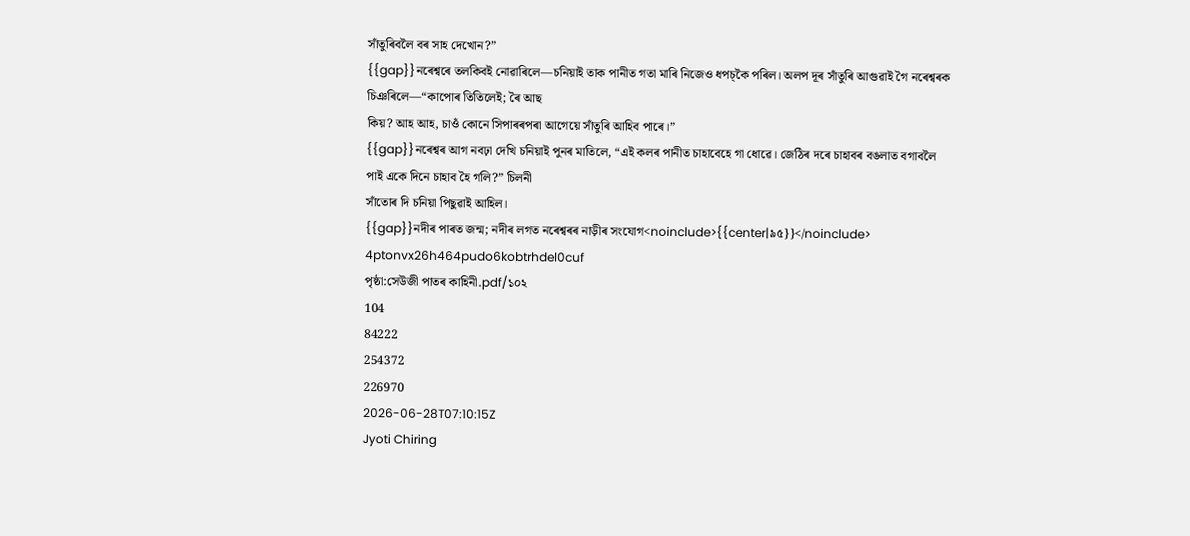সাঁতুৰিবলৈ বৰ সাহ দেখোন?”
{{gap}}নৰেশ্বৰে তলকিবই নোৱাৰিলে—চনিয়াই তাক পানীত গতা মাৰি নিজেও ধপচ্কৈ পৰিল। অলপ দূৰ সাঁতুৰি আগুৱাই গৈ নৰেশ্বৰক চিঞৰিলে—“কাপোৰ তিতিলেই; ৰৈ আছ
কিয়? আহ আহ, চাওঁ কোনে সিপাৰৰপৰা আগেয়ে সাঁতুৰি আহিব পাৰে।”
{{gap}}নৰেশ্বৰ আগ নবঢ়া দেখি চনিয়াই পুনৰ মাতিলে, “এই কলৰ পানীত চাহাবেহে গা ধোৱে। জেঠিৰ দৰে চাহাবৰ বঙলাত বগাবলৈ পাই একে দিনে চাহাব হৈ গলি?” চিলনী
সাঁতোৰ দি চনিয়া পিছুৱাই আহিল।
{{gap}}নদীৰ পাৰত জন্ম; নদীৰ লগত নৰেশ্বৰৰ নাড়ীৰ সংযোগ<noinclude>{{center|৯৫}}</noinclude>
4ptonvx26h464pudo6kobtrhdel0cuf
পৃষ্ঠা:সেউজী পাতৰ কাহিনী.pdf/১০২
104
84222
254372
226970
2026-06-28T07:10:15Z
Jyoti Chiring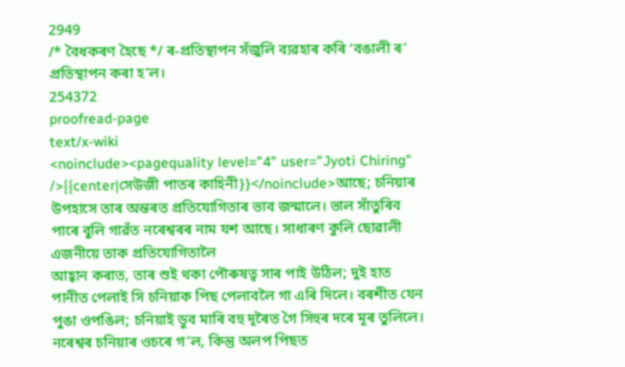2949
/* বৈধকৰণ হৈছে */ ৰ-প্ৰতিস্থাপন সঁজুলি ব্যৱহাৰ কৰি ‘বঙালী ৰ’ প্ৰতিস্থাপন কৰা হ’ল।
254372
proofread-page
text/x-wiki
<noinclude><pagequality level="4" user="Jyoti Chiring" />{{center|সেউজী পাতৰ কাহিনী}}</noinclude>আছে; চনিয়াৰ উপহাসে তাৰ অন্তৰত প্ৰতিযোগিতাৰ ভাব জন্মালে। ভাল সাঁতুৰিব পাৰে বুলি গাৱঁত নৰেশ্বৰৰ নাম যশ আছে। সাধাৰণ কুলি ছোৱালী এজনীয়ে তাক প্ৰতিযোগিতালৈ
আহ্বান কৰাত, তাৰ শুই থকা পৌৰুষত্ব সাৰ পাই উঠিল; দুই হাত পানীত পেলাই সি চনিয়াক পিছ পেলাবলৈ গা এৰি দিলে। বৰশীত যেন পুঙা ওপঙিল; চনিয়াই ডুব মাৰি বহু দূৰৈত গৈ সিহুৰ দৰে মূৰ তুলিলে। নৰেশ্বৰ চনিয়াৰ ওচৰে গ’ল, কিন্তু অলপ পিছত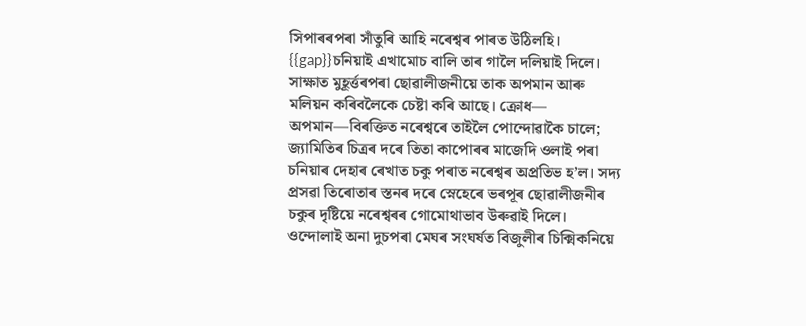সিপাৰৰপৰা সাঁতুৰি আহি নৰেশ্বৰ পাৰত উঠিলহি।
{{gap}}চনিয়াই এখামোচ বালি তাৰ গালৈ দলিয়াই দিলে। সাক্ষাত মুহূৰ্ত্তৰপৰা ছোৱালীজনীয়ে তাক অপমান আৰু মলিয়ন কৰিবলৈকে চেষ্টা কৰি আছে। ক্ৰোধ— অপমান—বিৰক্তিত নৰেশ্বৰে তাইলৈ পোন্দোৱাকৈ চালে; জ্যামিতিৰ চিত্ৰৰ দৰে তিতা কাপোৰৰ মাজেদি ওলাই পৰা চনিয়াৰ দেহাৰ ৰেখাত চকু পৰাত নৰেশ্বৰ অপ্ৰতিভ হ’ল। সদ্য প্ৰসৱা তিৰোতাৰ স্তনৰ দৰে স্নেহেৰে ভৰপূৰ ছোৱালীজনীৰ চকুৰ দৃষ্টিয়ে নৰেশ্বৰৰ গোমোথাভাব উৰুৱাই দিলে। ওন্দোলাই অনা দুচপৰা মেঘৰ সংঘৰ্ষত বিজুলীৰ চিক্মিকনিয়ে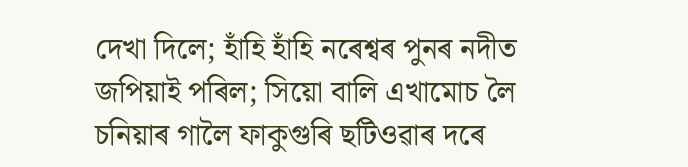দেখা দিলে; হাঁহি হাঁহি নৰেশ্বৰ পুনৰ নদীত জপিয়াই পৰিল; সিয়ো বালি এখামোচ লৈ চনিয়াৰ গালৈ ফাকুগুৰি ছটিওৱাৰ দৰে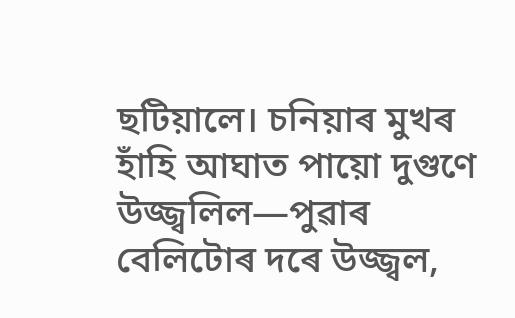ছটিয়ালে। চনিয়াৰ মুখৰ হাঁহি আঘাত পায়ো দুগুণে উজ্জ্বলিল—পুৱাৰ বেলিটোৰ দৰে উজ্জ্বল,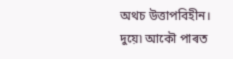অথচ উত্তাপবিহীন। দুয়ে৷ আকৌ পাৰত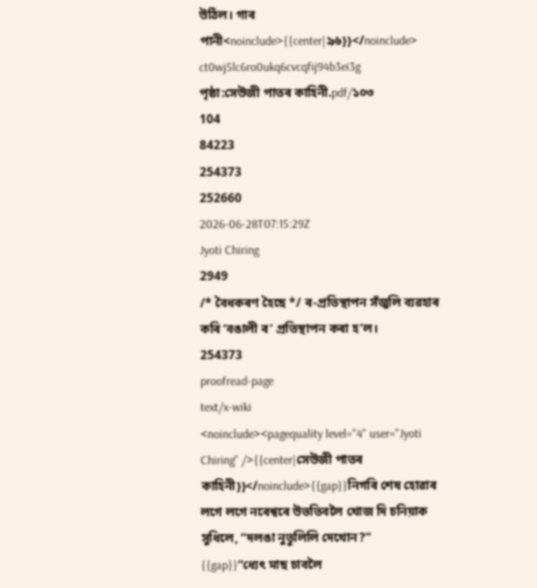উঠিল। গাৰ পানী<noinclude>{{center|৯৬}}</noinclude>
ct0wj5lc6ro0ukq6cvcqfij94b3ei3g
পৃষ্ঠা:সেউজী পাতৰ কাহিনী.pdf/১০৩
104
84223
254373
252660
2026-06-28T07:15:29Z
Jyoti Chiring
2949
/* বৈধকৰণ হৈছে */ ৰ-প্ৰতিস্থাপন সঁজুলি ব্যৱহাৰ কৰি ‘বঙালী ৰ’ প্ৰতিস্থাপন কৰা হ’ল।
254373
proofread-page
text/x-wiki
<noinclude><pagequality level="4" user="Jyoti Chiring" />{{center|সেউজী পাতৰ কাহিনী}}</noinclude>{{gap}}নিগৰি শেষ হোৱাৰ লগে লগে নৰেশ্বৰে উভতিবলৈ খোজ দি চনিয়াক সুধিলে, “দলঙা নুতুলিলি দেখোন?”
{{gap}}“ধ্যেৎ মাছ চাবলৈ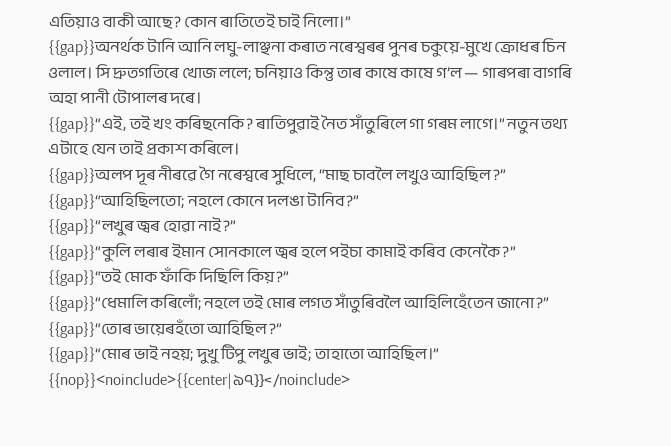এতিয়াও বাকী আছে? কোন ৰাতিতেই চাই নিলো।”
{{gap}}অনৰ্থক টানি আনি লঘু-লাঞ্ছনা কৰাত নৰেশ্বৰৰ পুনৰ চকুয়ে-মুখে ক্ৰোধৰ চিন ওলাল। সি দ্ৰুতগতিৰে খোজ ললে; চনিয়াও কিন্তু তাৰ কাষে কাষে গ’ল — গাৰপৰা বাগৰি অহা পানী টোপালৰ দৰে।
{{gap}}“এই, তই খং কৰিছনেকি? ৰাতিপুৱাই নৈত সাঁতুৰিলে গা গৰম লাগে।” নতুন তথ্য এটাহে যেন তাই প্ৰকাশ কৰিলে।
{{gap}}অলপ দূৰ নীৰৱে গৈ নৰেশ্বৰে সুধিলে, “মাছ চাবলৈ লখুও আহিছিল?”
{{gap}}“আহিছিলতো; নহলে কোনে দলঙা টানিব?”
{{gap}}“লখুৰ জ্বৰ হোৱা নাই?”
{{gap}}“কুলি লৰাৰ ইমান সোনকালে জ্বৰ হলে পইচা কামাই কৰিব কেনেকৈ?”
{{gap}}“তই মোক ফাঁকি দিছিলি কিয়?”
{{gap}}“ধেমালি কৰিলোঁ; নহলে তই মোৰ লগত সাঁতুৰিবলৈ আহিলিহেঁতেন জানো?”
{{gap}}“তোৰ ভায়েৰহঁতো আহিছিল?”
{{gap}}“মোৰ ভাই নহয়; দুখু টিপু লখুৰ ভাই; তাহাতো আহিছিল।”
{{nop}}<noinclude>{{center|৯৭}}</noinclude>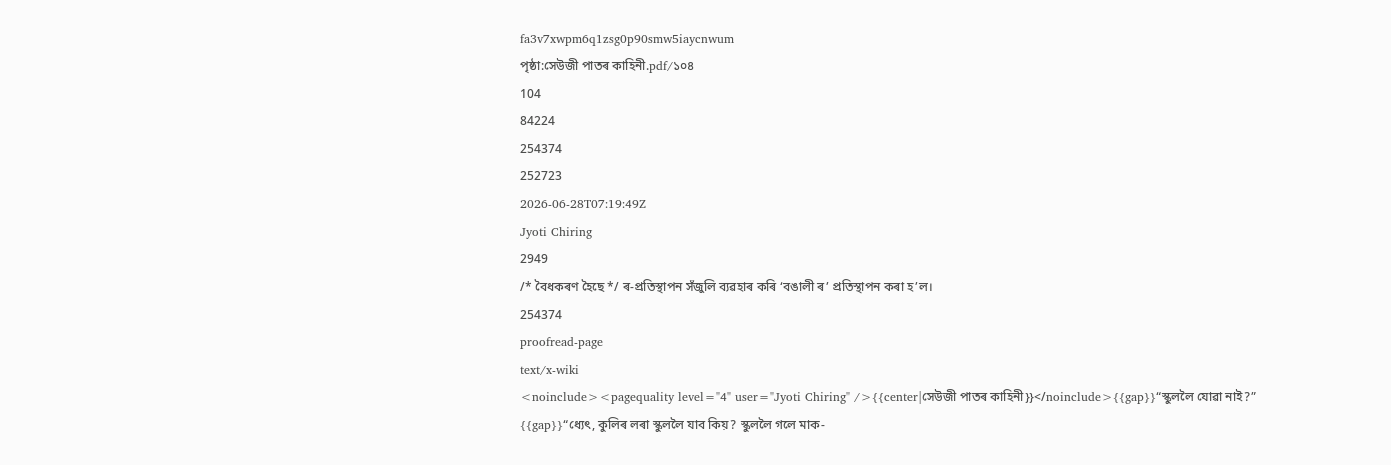fa3v7xwpm6q1zsg0p90smw5iaycnwum
পৃষ্ঠা:সেউজী পাতৰ কাহিনী.pdf/১০৪
104
84224
254374
252723
2026-06-28T07:19:49Z
Jyoti Chiring
2949
/* বৈধকৰণ হৈছে */ ৰ-প্ৰতিস্থাপন সঁজুলি ব্যৱহাৰ কৰি ‘বঙালী ৰ’ প্ৰতিস্থাপন কৰা হ’ল।
254374
proofread-page
text/x-wiki
<noinclude><pagequality level="4" user="Jyoti Chiring" />{{center|সেউজী পাতৰ কাহিনী}}</noinclude>{{gap}}“স্কুললৈ যোৱা নাই?”
{{gap}}“ধ্যেৎ, কুলিৰ লৰা স্কুললৈ যাব কিয়? স্কুললৈ গলে মাক-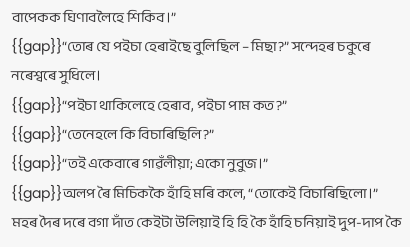বাপেকক ঘিণাবলৈহে শিকিব।”
{{gap}}“তোৰ যে পইচা হেৰাইছে বুলিছিল – মিছা?” সন্দেহৰ চকুৰে নৰেশ্বৰে সুধিলে।
{{gap}}“পইচা থাকিলেহে হেৰাব, পইচা পাম কত?”
{{gap}}“তেনেহলে কি বিচাৰিছিলি?”
{{gap}}“তই একেবাৰে গাৱঁলীয়া; একো নুবুজ।”
{{gap}}অলপ ৰৈ মিচিককৈ হাঁহি মৰি কলে, “তোকেই বিচাৰিছিলো।” মহৰ দৈৰ দৰে বগা দাঁত কেইটা উলিয়াই হি হি কৈ হাঁহি চনিয়াই দুপ-দাপ কৈ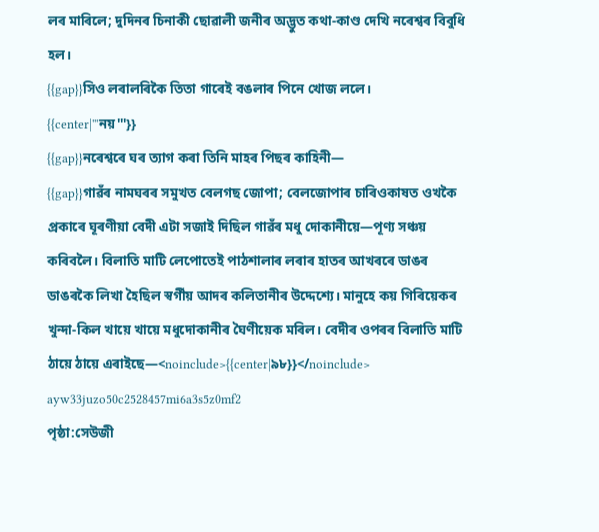লৰ মাৰিলে; দুদিনৰ চিনাকী ছোৱালী জনীৰ অদ্ভুত কথা-কাণ্ড দেখি নৰেশ্বৰ বিবুধি হল।
{{gap}}সিও লৰালৰিকৈ তিতা গাৰেই বঙলাৰ পিনে খোজ ললে।
{{center|'''নয়'''}}
{{gap}}নৰেশ্বৰে ঘৰ ত্যাগ কৰা তিনি মাহৰ পিছৰ কাহিনী—
{{gap}}গাৱঁৰ নামঘৰৰ সমুখত বেলগছ জোপা; বেলজোপাৰ চাৰিওকাষত ওখকৈ প্ৰকাৰে ঘূৰণীয়া বেদী এটা সজাই দিছিল গাৱঁৰ মধু দোকানীয়ে—পূণ্য সঞ্চয় কৰিবলৈ। বিলাতি মাটি লেপোতেই পাঠশালাৰ লৰাৰ হাতৰ আখৰৰে ডাঙৰ ডাঙৰকৈ লিখা হৈছিল স্বৰ্গীয় আদৰ কলিতানীৰ উদ্দেশ্যে। মানুহে কয় গিৰিয়েকৰ খুন্দা-কিল খায়ে খায়ে মধুদোকানীৰ ঘৈণীয়েক মৰিল। বেদীৰ ওপৰৰ বিলাতি মাটি ঠায়ে ঠায়ে এৰাইছে—<noinclude>{{center|৯৮}}</noinclude>
ayw33juzo50c2528457mi6a3s5z0mf2
পৃষ্ঠা:সেউজী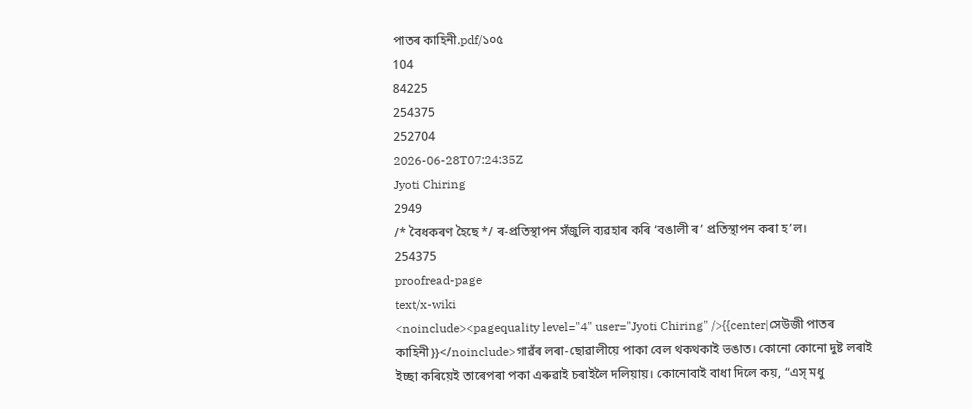পাতৰ কাহিনী.pdf/১০৫
104
84225
254375
252704
2026-06-28T07:24:35Z
Jyoti Chiring
2949
/* বৈধকৰণ হৈছে */ ৰ-প্ৰতিস্থাপন সঁজুলি ব্যৱহাৰ কৰি ‘বঙালী ৰ’ প্ৰতিস্থাপন কৰা হ’ল।
254375
proofread-page
text/x-wiki
<noinclude><pagequality level="4" user="Jyoti Chiring" />{{center|সেউজী পাতৰ কাহিনী}}</noinclude>গাৱঁৰ লৰা-ছোৱালীয়ে পাকা বেল থকথকাই ভঙাত। কোনো কোনো দুষ্ট লৰাই ইচ্ছা কৰিয়েই তাৰেপৰা পকা এৰুৱাই চৰাইলৈ দলিয়ায়। কোনোবাই বাধা দিলে কয়, “এস্ মধু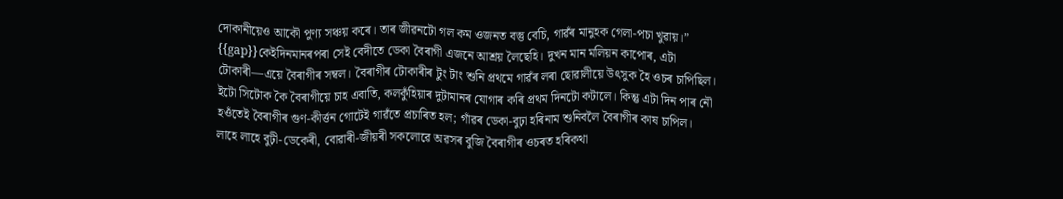দোকানীয়েও আকৌ পুণ্য সঞ্চয় কৰে। তাৰ জীৱনটো গল কম ওজনত বস্তু বেচি, গাৱঁৰ মানুহক গেলা-পচা খুৱায়।”
{{gap}}কেইদিনমানৰপৰা সেই বেদীতে ডেকা বৈৰাগী এজনে আশ্ৰয় লৈছেহি। দুখন মান মলিয়ন কাপোৰ, এটা টোকাৰী—এয়ে বৈৰাগীৰ সম্বল। বৈৰাগীৰ টোকাৰীৰ টুং টাং শুনি প্ৰথমে গাৱঁৰ লৰা ছোৱালীয়ে উৎসুক হৈ ওচৰ চাপিছিল। ইটো সিটোক কৈ বৈৰাগীয়ে চাহ এবাতি, কলকুঁহিয়াৰ দুটামানৰ যোগাৰ কৰি প্ৰথম দিনটো কটালে। কিন্তু এটা দিন পাৰ নৌ হওঁতেই বৈৰাগীৰ গুণ-কীৰ্ত্তন গোটেই গাৱঁতে প্ৰচাৰিত হল; গাঁৱৰ ডেকা-বুঢ়া হৰিনাম শুনিবলৈ বৈৰাগীৰ কাষ চাপিল। লাহে লাহে বুঢ়ী-ডেকেৰী, বোৱাৰী-জীয়ৰী সকলোৱে অৱসৰ বুজি বৈৰাগীৰ ওচৰত হৰিকথা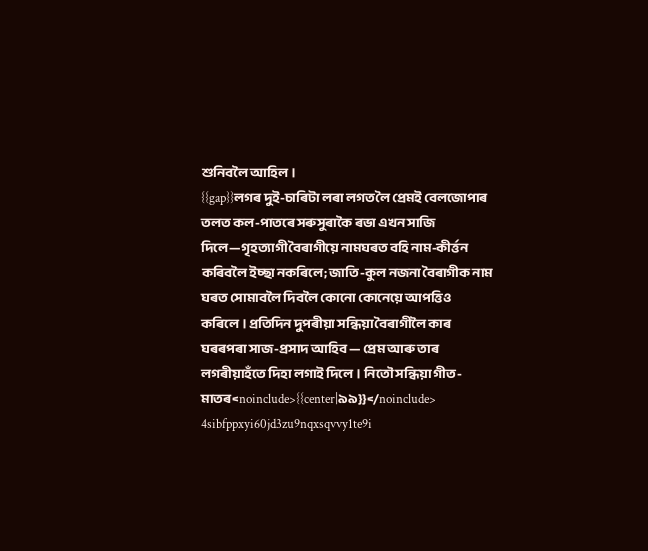শুনিবলৈ আহিল।
{{gap}}লগৰ দুই-চাৰিটা লৰা লগত লৈ প্ৰেমই বেলজোপাৰ তলত কল-পাতৰে সৰুসুৰাকৈ ৰভা এখন সাজি দিলে—গৃহত্যাগী বৈৰাগীয়ে নামঘৰত বহি নাম-কীৰ্ত্তন কৰিবলৈ ইচ্ছা নকৰিলে; জাতি-কুল নজনা বৈৰাগীক নাম ঘৰত সোমাবলৈ দিবলৈ কোনো কোনেয়ে আপত্তিও কৰিলে। প্ৰতিদিন দুপৰীয়া সন্ধিয়া বৈৰাগীলৈ কাৰ ঘৰৰপৰা সাজ-প্ৰসাদ আহিব — প্ৰেম আৰু তাৰ লগৰীয়াহঁতে দিহা লগাই দিলে। নিতৌ সন্ধিয়া গীত-মাতৰ<noinclude>{{center|৯৯}}</noinclude>
4sibfppxyi60jd3zu9nqxsqvvy1te9i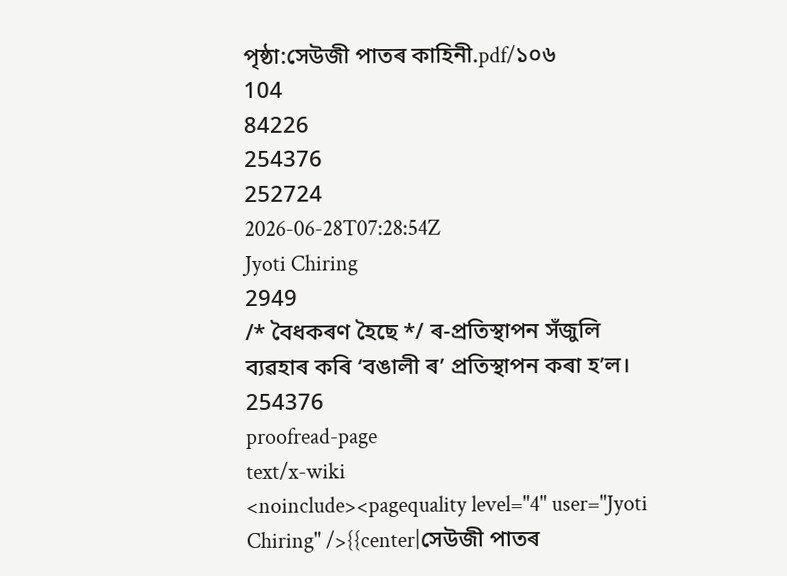পৃষ্ঠা:সেউজী পাতৰ কাহিনী.pdf/১০৬
104
84226
254376
252724
2026-06-28T07:28:54Z
Jyoti Chiring
2949
/* বৈধকৰণ হৈছে */ ৰ-প্ৰতিস্থাপন সঁজুলি ব্যৱহাৰ কৰি ‘বঙালী ৰ’ প্ৰতিস্থাপন কৰা হ’ল।
254376
proofread-page
text/x-wiki
<noinclude><pagequality level="4" user="Jyoti Chiring" />{{center|সেউজী পাতৰ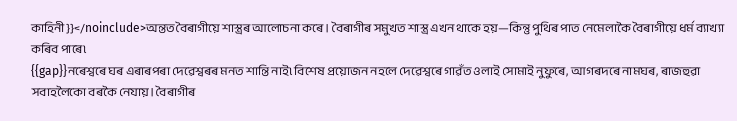কাহিনী}}</noinclude>অন্তত বৈৰাগীয়ে শাস্ত্ৰৰ আলোচনা কৰে। বৈৰাগীৰ সমুখত শাস্ত্ৰ এখন থাকে হয়—কিন্তু পুথিৰ পাত নেমেলাকৈ বৈৰাগীয়ে ধৰ্ম ব্যাখ্যা কৰিব পাৰে৷
{{gap}}নৰেশ্বৰে ঘৰ এৰাৰপৰা দেৱেশ্বৰৰ মনত শান্তি নাই৷ বিশেষ প্ৰয়োজন নহলে দেৱেশ্বৰে গাৱঁত ওলাই সোমাই নুফুৰে, আগৰদৰে নামঘৰ, ৰাজহুৱা সবাহলৈকো বৰকৈ নেযায়। বৈৰাগীৰ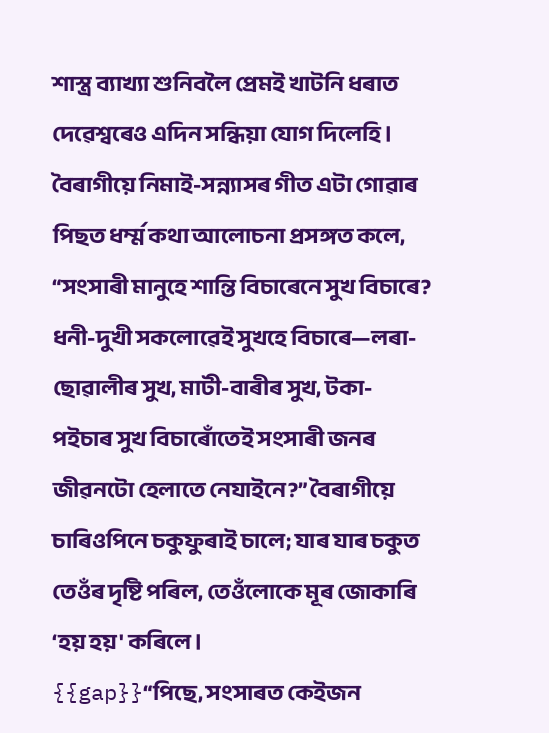শাস্ত্ৰ ব্যাখ্যা শুনিবলৈ প্ৰেমই খাটনি ধৰাত দেৱেশ্বৰেও এদিন সন্ধিয়া যোগ দিলেহি। বৈৰাগীয়ে নিমাই-সন্ন্যাসৰ গীত এটা গোৱাৰ পিছত ধৰ্ম্ম কথা আলোচনা প্ৰসঙ্গত কলে, “সংসাৰী মানুহে শান্তি বিচাৰেনে সুখ বিচাৰে? ধনী-দুখী সকলোৱেই সুখহে বিচাৰে—লৰা-ছোৱালীৰ সুখ, মাটী-বাৰীৰ সুখ, টকা-পইচাৰ সুখ বিচাৰোঁতেই সংসাৰী জনৰ জীৱনটো হেলাতে নেযাইনে?” বৈৰাগীয়ে চাৰিওপিনে চকুফুৰাই চালে; যাৰ যাৰ চকুত তেওঁৰ দৃষ্টি পৰিল, তেওঁলোকে মূৰ জোকাৰি ‘হয় হয়' কৰিলে।
{{gap}}“পিছে, সংসাৰত কেইজন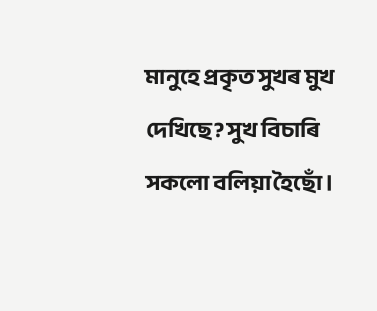মানুহে প্ৰকৃত সুখৰ মুখ দেখিছে? সুখ বিচাৰি সকলো বলিয়া হৈছোঁ।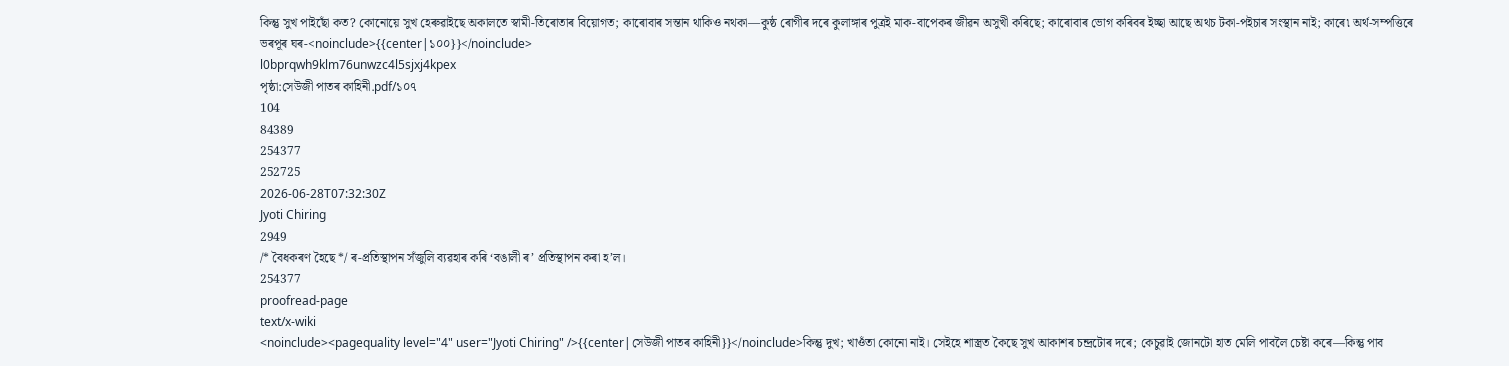কিন্তু সুখ পাইছোঁ কত? কোনোয়ে সুখ হেৰুৱাইছে অকালতে স্বামী-তিৰোতাৰ বিয়োগত; কাৰোবাৰ সন্তান থাকিও নথকা—কুষ্ঠ ৰোগীৰ দৰে কুলাঙ্গাৰ পুত্ৰই মাক-বাপেকৰ জীৱন অসুখী কৰিছে; কাৰোবাৰ ভোগ কৰিবৰ ইচ্ছা আছে অথচ টকা-পইচাৰ সংস্থান নাই; কাৰে৷ অৰ্থ-সম্পত্তিৰে ভৰপূৰ ঘৰ-<noinclude>{{center|১০০}}</noinclude>
l0bprqwh9klm76unwzc4l5sjxj4kpex
পৃষ্ঠা:সেউজী পাতৰ কাহিনী.pdf/১০৭
104
84389
254377
252725
2026-06-28T07:32:30Z
Jyoti Chiring
2949
/* বৈধকৰণ হৈছে */ ৰ-প্ৰতিস্থাপন সঁজুলি ব্যৱহাৰ কৰি ‘বঙালী ৰ’ প্ৰতিস্থাপন কৰা হ’ল।
254377
proofread-page
text/x-wiki
<noinclude><pagequality level="4" user="Jyoti Chiring" />{{center|সেউজী পাতৰ কাহিনী}}</noinclude>কিন্তু দুখ; খাওঁতা কোনো নাই। সেইহে শাস্ত্ৰত কৈছে সুখ আকাশৰ চন্দ্ৰটোৰ দৰে; কেচুৱাই জোনটো হাত মেলি পাবলৈ চেষ্টা কৰে—কিন্তু পাব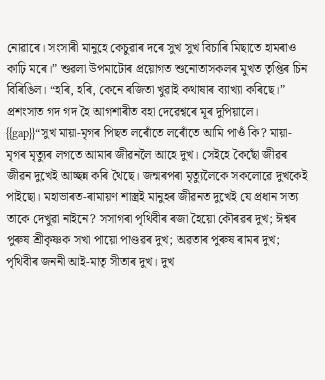নোৱাৰে। সংসাৰী মানুহে কেচুৱাৰ দৰে সুখ সুখ বিচাৰি মিছাতে হামৰাও কাঢ়ি মৰে।” শুৱলা উপমাটোৰ প্ৰয়োগত শুনোতাসকলৰ মুখত তৃপ্তিৰ চিন বিৰিঙিল। “হৰি, হৰি, কেনে ৰজিতা খুৱাই কথাষাৰ ব্যাখ্যা কৰিছে।” প্ৰশংসাত গদ গদ হৈ আগশাৰীত বহা দেৱেশ্বৰে মূৰ দুপিয়ালে।
{{gap}}“সুখ মায়া-মৃগৰ পিছত লৰোঁতে লৰোঁতে আমি পাওঁ কি? মায়া-মৃগৰ মৃত্যুৰ লগতে আমাৰ জীৱনলৈ আহে দুখ। সেইহে কৈছোঁ জীৱৰ জীৱন দুখেই আচ্ছন্ন কৰি থৈছে। জন্মৰপৰা মৃত্যুলৈকে সকলোৱে দুখকেই পাইছো। মহাভাৰত-ৰামায়ণ শাস্ত্ৰই মানুহৰ জীৱনত দুখেই যে প্ৰধান সত্য তাকে দেখুৱা নাইনে? সসাগৰা পৃথিবীৰ ৰজা হৈয়ো কৌৰৱৰ দুখ; ঈশ্বৰ পুৰুষ শ্ৰীকৃষ্ণক সখা পায়ো পাণ্ডৱৰ দুখ; অৱতাৰ পুৰুষ ৰামৰ দুখ; পৃথিবীৰ জননী আই-মাতৃ সীতাৰ দুখ। দুখ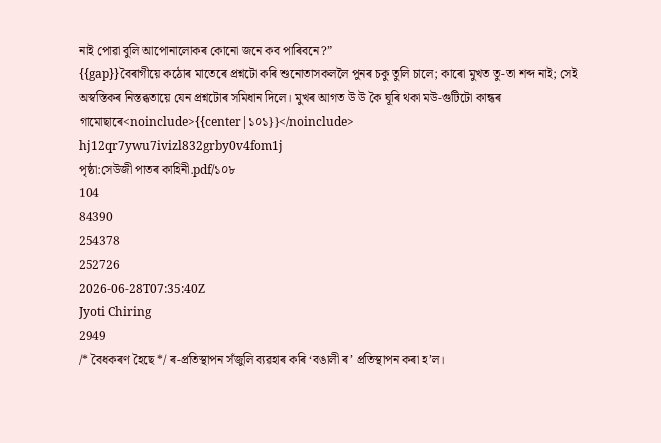নাই পোৱা বুলি আপোনালোকৰ কোনো জনে কব পাৰিবনে?”
{{gap}}বৈৰাগীয়ে কঠোৰ মাতেৰে প্ৰশ্নটো কৰি শুনোতাসকললৈ পুনৰ চকু তুলি চালে; কাৰো মুখত তু-তা শব্দ নাই; সেই অস্বস্তিকৰ নিস্তব্ধতায়ে যেন প্ৰশ্নটোৰ সমিধান দিলে। মুখৰ আগত উ উ কৈ ঘূৰি থকা মউ-গুটিটো কান্ধৰ গামোছাৰে<noinclude>{{center|১০১}}</noinclude>
hj12qr7ywu7ivizl832grby0v4fom1j
পৃষ্ঠা:সেউজী পাতৰ কাহিনী.pdf/১০৮
104
84390
254378
252726
2026-06-28T07:35:40Z
Jyoti Chiring
2949
/* বৈধকৰণ হৈছে */ ৰ-প্ৰতিস্থাপন সঁজুলি ব্যৱহাৰ কৰি ‘বঙালী ৰ’ প্ৰতিস্থাপন কৰা হ’ল।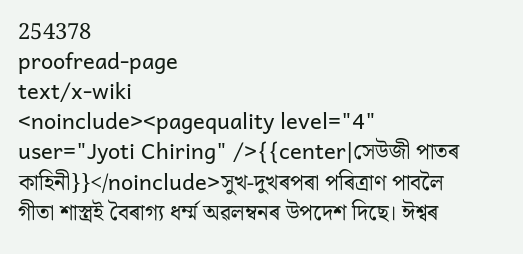254378
proofread-page
text/x-wiki
<noinclude><pagequality level="4" user="Jyoti Chiring" />{{center|সেউজী পাতৰ কাহিনী}}</noinclude>সুখ-দুখৰপৰা পৰিত্ৰাণ পাবলৈ গীতা শাস্ত্ৰই বৈৰাগ্য ধৰ্ম্ম অৱলম্বনৰ উপদেশ দিছে। ঈশ্বৰ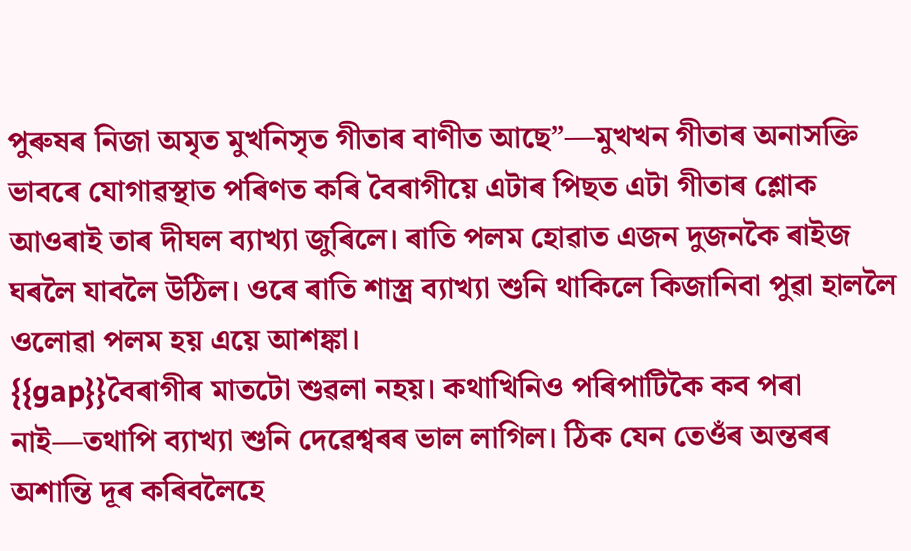পুৰুষৰ নিজা অমৃত মুখনিসৃত গীতাৰ বাণীত আছে”—মুখখন গীতাৰ অনাসক্তি ভাবৰে যোগাৱস্থাত পৰিণত কৰি বৈৰাগীয়ে এটাৰ পিছত এটা গীতাৰ শ্লোক আওৰাই তাৰ দীঘল ব্যাখ্যা জুৰিলে। ৰাতি পলম হোৱাত এজন দুজনকৈ ৰাইজ ঘৰলৈ যাবলৈ উঠিল। ওৰে ৰাতি শাস্ত্ৰ ব্যাখ্যা শুনি থাকিলে কিজানিবা পুৱা হাললৈ ওলোৱা পলম হয় এয়ে আশঙ্কা।
{{gap}}বৈৰাগীৰ মাতটো শুৱলা নহয়। কথাখিনিও পৰিপাটিকৈ কব পৰা নাই—তথাপি ব্যাখ্যা শুনি দেৱেশ্বৰৰ ভাল লাগিল। ঠিক যেন তেওঁৰ অন্তৰৰ অশান্তি দূৰ কৰিবলৈহে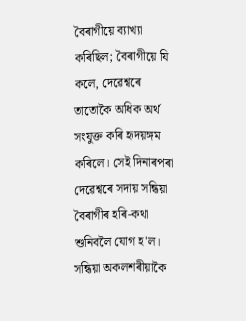বৈৰাগীয়ে ব্যাখ্যা কৰিছিল; বৈৰাগীয়ে যি কলে, দেৱেশ্বৰে তাতোকৈ অধিক অৰ্থ সংযুক্ত কৰি হৃদয়ঙ্গম কৰিলে। সেই দিনাৰপৰা দেৱেশ্বৰে সদায় সন্ধিয়া বৈৰাগীৰ হৰি-কথা শুনিবলৈ যোগ হ'ল। সন্ধিয়া অকলশৰীয়াকৈ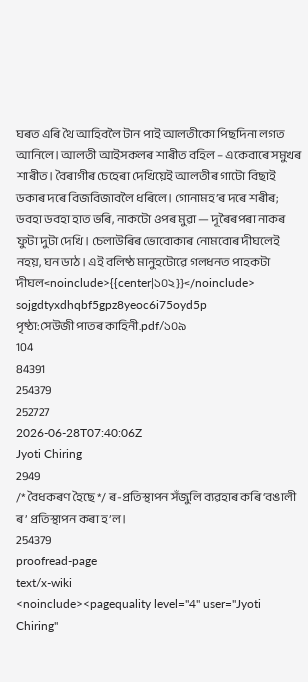ঘৰত এৰি থৈ আহিবলৈ টান পাই আলতীকো পিছদিনা লগত আনিলে। আলতী আইসকলৰ শাৰীত বহিল – একেবাৰে সমুখৰ শাৰীত। বৈৰাগীৰ চেহেৰা দেখিয়েই আলতীৰ গাটো বিছাই ডকাৰ দৰে বিজবিজাবলৈ ধৰিলে। গোনামহ’ৰ দৰে শৰীৰ; ডবহা ডবহা হাত ভৰি, নাকটো ওপৰ মুৱা — দূৰৈৰপৰা নাকৰ ফুটা দুটা দেখি। চেলাউৰিৰ ভোবোকাৰ নোমবোৰ দীঘলেই নহয়, ঘন ডাঠ। এই বলিষ্ঠ মানুহটোৱে গলধনত পাহকটা দীঘল<noinclude>{{center|১০২}}</noinclude>
sojgdtyxdhqbf5gpz8yeoc6i75oyd5p
পৃষ্ঠা:সেউজী পাতৰ কাহিনী.pdf/১০৯
104
84391
254379
252727
2026-06-28T07:40:06Z
Jyoti Chiring
2949
/* বৈধকৰণ হৈছে */ ৰ-প্ৰতিস্থাপন সঁজুলি ব্যৱহাৰ কৰি ‘বঙালী ৰ’ প্ৰতিস্থাপন কৰা হ’ল।
254379
proofread-page
text/x-wiki
<noinclude><pagequality level="4" user="Jyoti Chiring"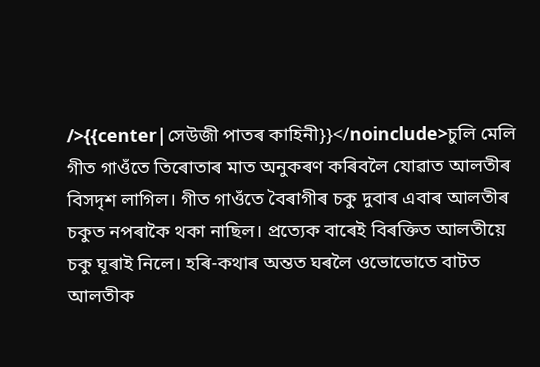/>{{center|সেউজী পাতৰ কাহিনী}}</noinclude>চুলি মেলি গীত গাওঁতে তিৰোতাৰ মাত অনুকৰণ কৰিবলৈ যোৱাত আলতীৰ বিসদৃশ লাগিল। গীত গাওঁতে বৈৰাগীৰ চকু দুবাৰ এবাৰ আলতীৰ চকুত নপৰাকৈ থকা নাছিল। প্ৰত্যেক বাৰেই বিৰক্তিত আলতীয়ে চকু ঘূৰাই নিলে। হৰি-কথাৰ অন্তত ঘৰলৈ ওভোভোতে বাটত আলতীক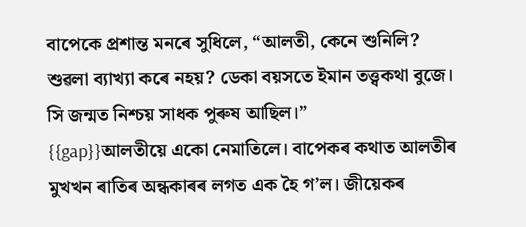বাপেকে প্ৰশান্ত মনৰে সুধিলে, “আলতী, কেনে শুনিলি? শুৱলা ব্যাখ্যা কৰে নহয়? ডেকা বয়সতে ইমান তত্ত্বকথা বুজে। সি জন্মত নিশ্চয় সাধক পুৰুষ আছিল।”
{{gap}}আলতীয়ে একো নেমাতিলে। বাপেকৰ কথাত আলতীৰ মুখখন ৰাতিৰ অন্ধকাৰৰ লগত এক হৈ গ’ল। জীয়েকৰ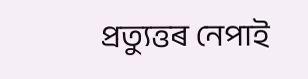প্ৰত্যুত্তৰ নেপাই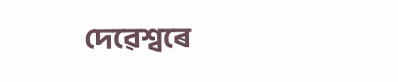দেৱেশ্বৰে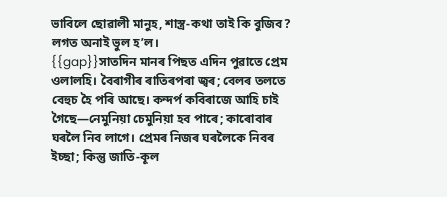ভাবিলে ছোৱালী মানুহ, শাস্ত্ৰ-কথা তাই কি বুজিব? লগত অনাই ভুল হ’ল।
{{gap}}সাতদিন মানৰ পিছত এদিন পুৱাতে প্ৰেম ওলালহি। বৈৰাগীৰ ৰাতিৰপৰা জ্বৰ; বেলৰ তলতে বেহুচ হৈ পৰি আছে। কন্দৰ্প কবিৰাজে আহি চাই গৈছে—নেমুনিয়া চেমুনিয়া হব পাৰে; কাৰোবাৰ ঘৰলৈ নিব লাগে। প্ৰেমৰ নিজৰ ঘৰলৈকে নিবৰ ইচ্ছা; কিন্তু জাতি-কূল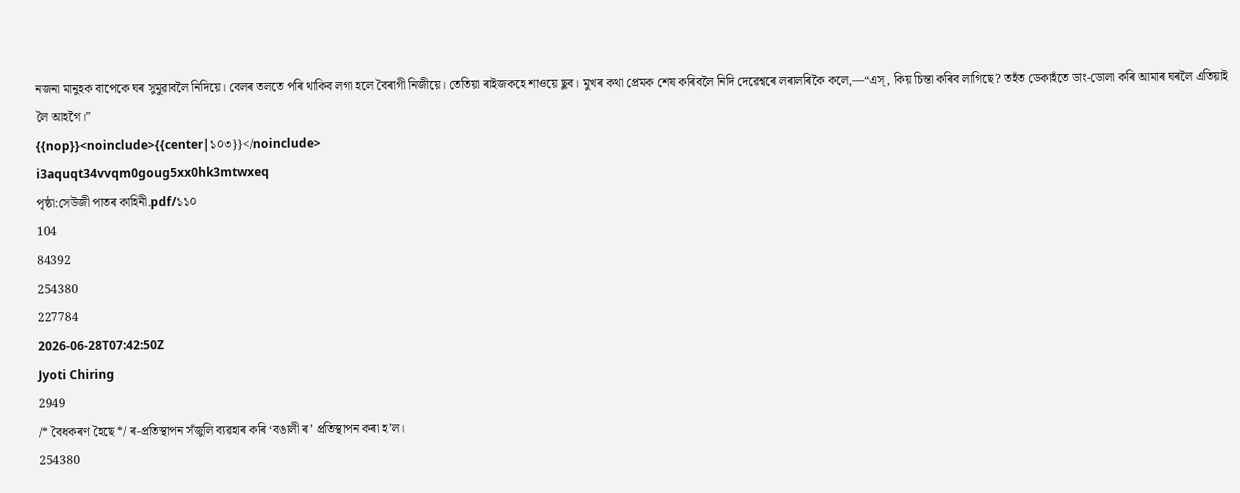নজনা মানুহক বাপেকে ঘৰ সুমুৱাবলৈ নিদিয়ে। বেলৰ তলতে পৰি থাকিব লগা হলে বৈৰাগী নিজীয়ে। তেতিয়া ৰাইজকহে শাওয়ে ছুব। মুখৰ কথা প্ৰেমক শেষ কৰিবলৈ নিদি দেৱেশ্বৰে লৰালৰিকৈ কলে,—“এস্, কিয় চিন্তা কৰিব লাগিছে? তহঁত ডেকাহঁতে ডাং-ডোলা কৰি আমাৰ ঘৰলৈ এতিয়াই লৈ আহগৈ।”
{{nop}}<noinclude>{{center|১০৩}}</noinclude>
i3aquqt34vvqm0goug5xx0hk3mtwxeq
পৃষ্ঠা:সেউজী পাতৰ কাহিনী.pdf/১১০
104
84392
254380
227784
2026-06-28T07:42:50Z
Jyoti Chiring
2949
/* বৈধকৰণ হৈছে */ ৰ-প্ৰতিস্থাপন সঁজুলি ব্যৱহাৰ কৰি ‘বঙালী ৰ’ প্ৰতিস্থাপন কৰা হ’ল।
254380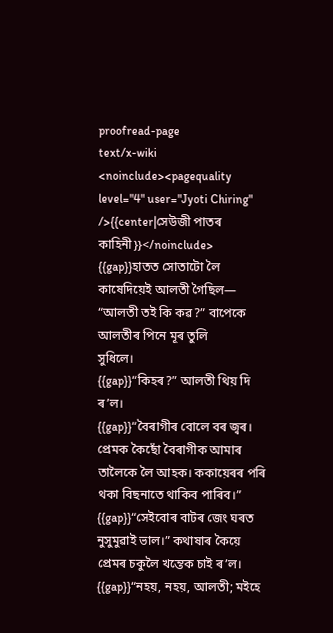proofread-page
text/x-wiki
<noinclude><pagequality level="4" user="Jyoti Chiring" />{{center|সেউজী পাতৰ কাহিনী}}</noinclude>
{{gap}}হাতত সোতাটো লৈ কাষেদিয়েই আলতী গৈছিল—
“আলতী তই কি কৱ?” বাপেকে আলতীৰ পিনে মূৰ তুলি
সুধিলে।
{{gap}}“কিহৰ?” আলতী থিয় দি ৰ’ল।
{{gap}}“বৈৰাগীৰ বোলে বৰ জ্বৰ। প্ৰেমক কৈছোঁ বৈৰাগীক আমাৰ তালৈকে লৈ আহক। ককায়েৰৰ পৰি থকা বিছনাতে থাকিব পাৰিব।”
{{gap}}“সেইবোৰ বাটৰ জেং ঘৰত নুসুমুৱাই ভাল।” কথাষাৰ কৈয়ে প্ৰেমৰ চকুলৈ খন্তেক চাই ৰ’ল।
{{gap}}“নহয়, নহয়, আলতী; মইহে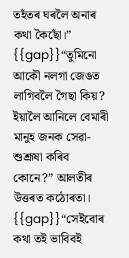তহঁতৰ ঘৰলৈ অনাৰ কথা কৈছোঁ।”
{{gap}}“তুমিনো আকৌ নলগা জেঙত লাগিবলৈ গৈছা কিয়? ইয়ালৈ আনিলে বেমাৰী মানুহ জনক সেৱা-শুশ্ৰূষা কৰিব কোনে?” আলতীৰ উত্তৰত কঠোৰতা।
{{gap}}“সেইবোৰ কথা তই ভাবিবই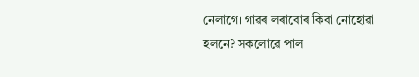নেলাগে। গাৱৰ লৰাবোৰ কিবা নোহোৱা হলনে? সকলোৱে পাল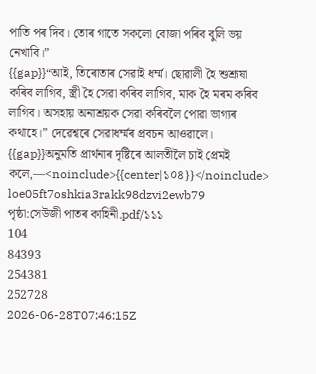পাতি পৰ দিব। তোৰ গাতে সকলো বোজা পৰিব বুলি ভয় নেখাবি।”
{{gap}}“আই, তিৰোতাৰ সেৱাই ধৰ্ম্ম। ছোৱালী হৈ শুশ্ৰূষা কৰিব লাগিব, স্ত্ৰী হৈ সেৱা কৰিব লাগিব, মাক হৈ মৰম কৰিব লাগিব। অসহায় অনাশ্ৰয়ক সেৱা কৰিবলৈ পোৱা ভাগ্যৰ কথাহে।” দেৱেশ্বৰে সেৱাধৰ্ম্মৰ প্ৰবচন আওৱালে।
{{gap}}অনুমতি প্ৰাৰ্থনাৰ দৃষ্টিৰে আলতীলৈ চাই প্ৰেমই কলে,—<noinclude>{{center|১০৪}}</noinclude>
loe05ft7oshkia3rakk98dzvi2ewb79
পৃষ্ঠা:সেউজী পাতৰ কাহিনী.pdf/১১১
104
84393
254381
252728
2026-06-28T07:46:15Z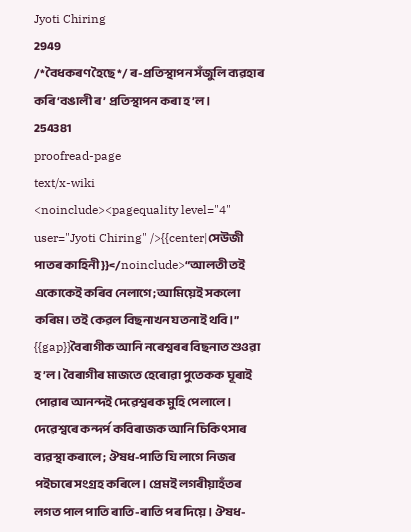Jyoti Chiring
2949
/* বৈধকৰণ হৈছে */ ৰ-প্ৰতিস্থাপন সঁজুলি ব্যৱহাৰ কৰি ‘বঙালী ৰ’ প্ৰতিস্থাপন কৰা হ’ল।
254381
proofread-page
text/x-wiki
<noinclude><pagequality level="4" user="Jyoti Chiring" />{{center|সেউজী পাতৰ কাহিনী}}</noinclude>“আলতী তই একোকেই কৰিব নেলাগে; আমিয়েই সকলো কৰিম। তই কেৱল বিছনাখন যতনাই থবি।”
{{gap}}বৈৰাগীক আনি নৰেশ্বৰৰ বিছনাত শুওৱা হ’ল। বৈৰাগীৰ মাজতে হেৰোৱা পুতেকক ঘূৰাই পোৱাৰ আনন্দই দেৱেশ্বৰক মুহি পেলালে। দেৱেশ্বৰে কন্দৰ্প কবিৰাজক আনি চিকিৎসাৰ ব্যৱস্থা কৰালে; ঔষধ-পাতি যি লাগে নিজৰ পইচাৰে সংগ্ৰহ কৰিলে। প্ৰেমই লগৰীয়াহঁতৰ লগত পাল পাতি ৰাতি-ৰাতি পৰ দিয়ে। ঔষধ-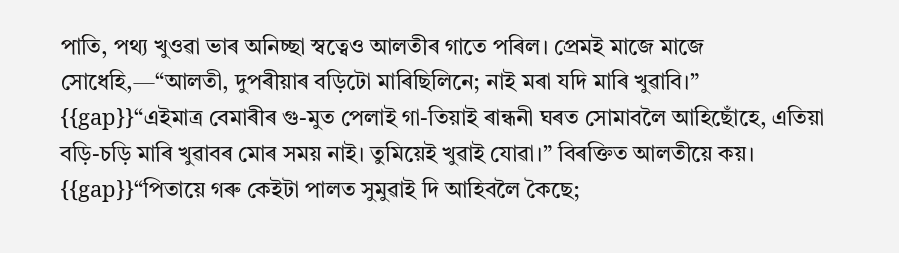পাতি, পথ্য খুওৱা ভাৰ অনিচ্ছা স্বত্বেও আলতীৰ গাতে পৰিল। প্ৰেমই মাজে মাজে সোধেহি,—“আলতী, দুপৰীয়াৰ বড়িটো মাৰিছিলিনে; নাই মৰা যদি মাৰি খুৱাবি।”
{{gap}}“এইমাত্ৰ বেমাৰীৰ গু-মুত পেলাই গা-তিয়াই ৰান্ধনী ঘৰত সোমাবলৈ আহিছোঁহে, এতিয়া বড়ি-চড়ি মাৰি খুৱাবৰ মোৰ সময় নাই। তুমিয়েই খুৱাই যোৱা।” বিৰক্তিত আলতীয়ে কয়।
{{gap}}“পিতায়ে গৰু কেইটা পালত সুমুৱাই দি আহিবলৈ কৈছে;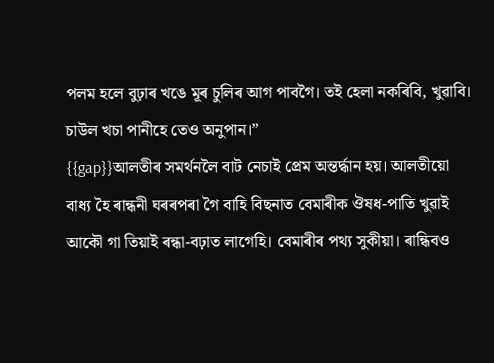পলম হলে বুঢ়াৰ খঙে মূৰ চুলিৰ আগ পাবগৈ। তই হেলা নকৰিবি, খুৱাবি। চাউল খচা পানীহে তেও অনুপান।”
{{gap}}আলতীৰ সমৰ্থনলৈ বাট নেচাই প্ৰেম অন্তৰ্দ্ধান হয়। আলতীয়ো বাধ্য হৈ ৰান্ধনী ঘৰৰপৰা গৈ বাহি বিছনাত বেমাৰীক ঔষধ-পাতি খুৱাই আকৌ গা তিয়াই ৰন্ধা-বঢ়াত লাগেহি। বেমাৰীৰ পথ্য সুকীয়া। ৰান্ধিবও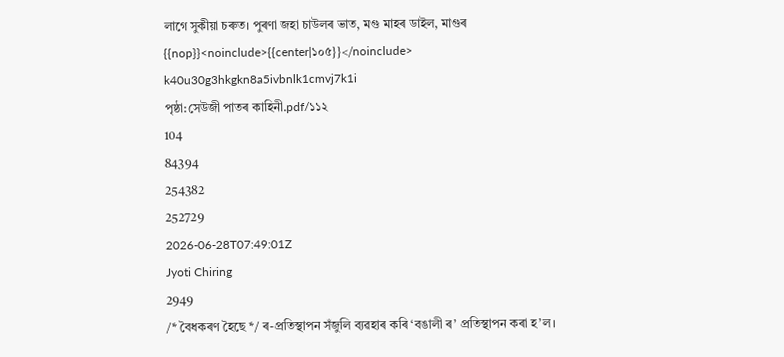লাগে সুকীয়া চৰুত। পুৰণা জহা চাউলৰ ভাত, মগু মাহৰ ডাইল, মাগুৰ
{{nop}}<noinclude>{{center|১০৫}}</noinclude>
k40u30g3hkgkn8a5ivbnlk1cmvj7k1i
পৃষ্ঠা:সেউজী পাতৰ কাহিনী.pdf/১১২
104
84394
254382
252729
2026-06-28T07:49:01Z
Jyoti Chiring
2949
/* বৈধকৰণ হৈছে */ ৰ-প্ৰতিস্থাপন সঁজুলি ব্যৱহাৰ কৰি ‘বঙালী ৰ’ প্ৰতিস্থাপন কৰা হ’ল।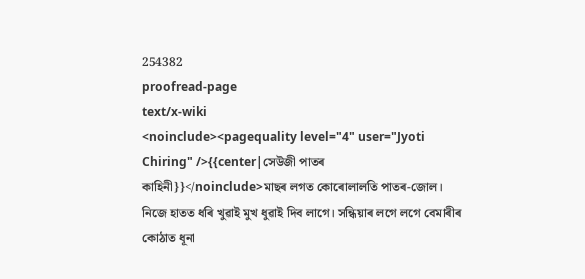254382
proofread-page
text/x-wiki
<noinclude><pagequality level="4" user="Jyoti Chiring" />{{center|সেউজী পাতৰ কাহিনী}}</noinclude>মাছৰ লগত কোৰোলালতি পাতৰ-জোল। নিজে হাতত ধৰি খুৱাই মুখ ধুৱাই দিব লাগে। সন্ধিয়াৰ লগে লগে বেমাৰীৰ কোঠাত ধূনা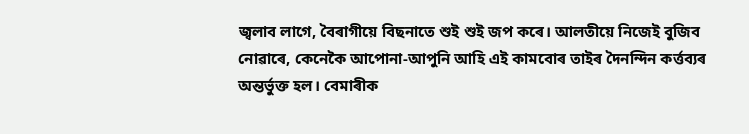জ্বলাব লাগে, বৈৰাগীয়ে বিছনাতে শুই শুই জপ কৰে। আলতীয়ে নিজেই বুজিব নোৱাৰে, কেনেকৈ আপোনা-আপুনি আহি এই কামবোৰ তাইৰ দৈনন্দিন কৰ্ত্তব্যৰ অন্তৰ্ভুক্ত হল। বেমাৰীক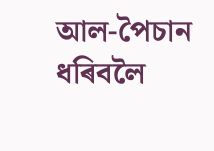আল-পৈচান ধৰিবলৈ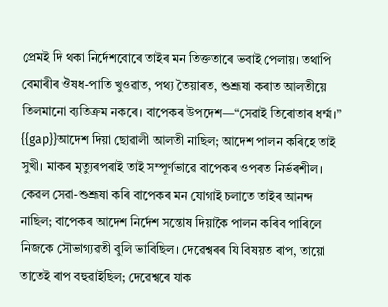প্ৰেমই দি থকা নিৰ্দেশবোৰে তাইৰ মন তিক্ততাৰে ভবাই পেলায়। তথাপি বেমাৰীৰ ঔষধ-পাতি খুওৱাত, পথ্য তৈয়াৰত, শুশ্ৰূষা কৰাত আলতীয়ে তিলমানো ব্যতিক্ৰম নকৰে। বাপেকৰ উপদেশ—“সেৱাই তিৰোতাৰ ধৰ্ম্ম।”
{{gap}}আদেশ দিয়া ছোৱালী আলতী নাছিল; আদেশ পালন কৰিহে তাই সুখী। মাকৰ মৃত্যুৰপৰাই তাই সম্পূৰ্ণভাৱে বাপেকৰ ওপৰত নিৰ্ভৰশীল। কেৱল সেৱা-শুশ্ৰূষা কৰি বাপেকৰ মন যোগাই চলাতে তাইৰ আনন্দ নাছিল; বাপেকৰ আদেশ নিৰ্দেশ সন্তোষ দিয়াকৈ পালন কৰিব পাৰিলে নিজকে সৌভাগ্যৱতী বুলি ভাবিছিল। দেৱেশ্বৰৰ যি বিষয়ত ৰাপ, তায়ো তাতেই ৰাপ বহুৱাইছিল; দেৱেশ্বৰে যাক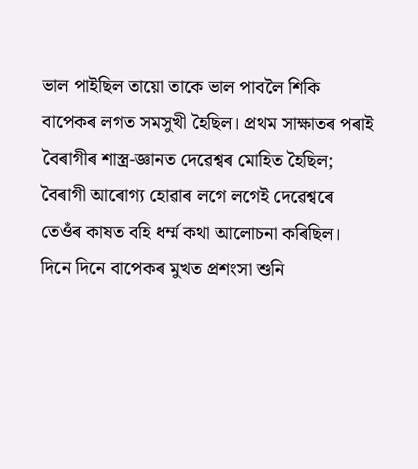ভাল পাইছিল তায়ো তাকে ভাল পাবলৈ শিকি বাপেকৰ লগত সমসুখী হৈছিল। প্ৰথম সাক্ষাতৰ পৰাই বৈৰাগীৰ শাস্ত্ৰ-জ্ঞানত দেৱেশ্বৰ মোহিত হৈছিল; বৈৰাগী আৰোগ্য হোৱাৰ লগে লগেই দেৱেশ্বৰে তেওঁৰ কাষত বহি ধৰ্ম্ম কথা আলোচনা কৰিছিল। দিনে দিনে বাপেকৰ মুখত প্ৰশংসা শুনি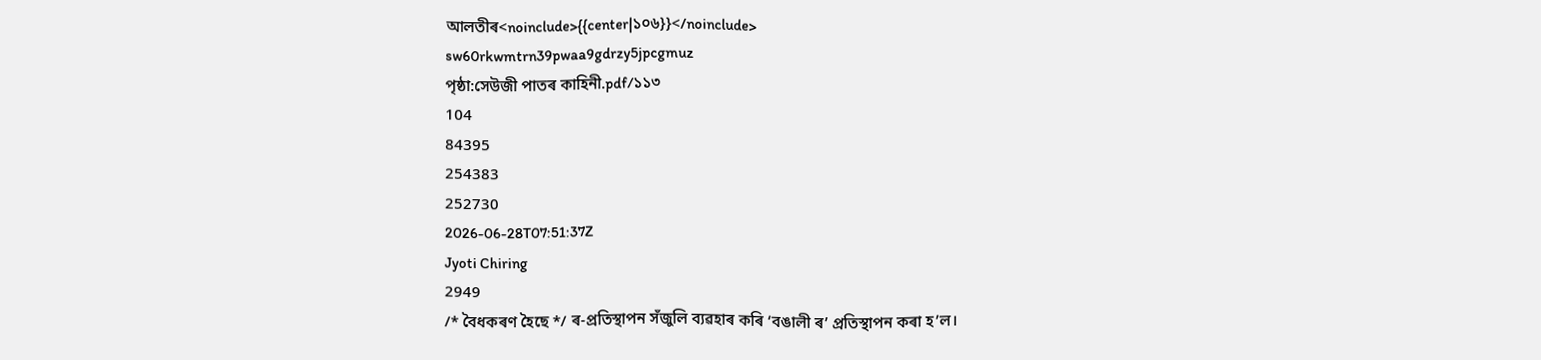আলতীৰ<noinclude>{{center|১০৬}}</noinclude>
sw60rkwmtrn39pwaa9gdrzy5jpcgmuz
পৃষ্ঠা:সেউজী পাতৰ কাহিনী.pdf/১১৩
104
84395
254383
252730
2026-06-28T07:51:37Z
Jyoti Chiring
2949
/* বৈধকৰণ হৈছে */ ৰ-প্ৰতিস্থাপন সঁজুলি ব্যৱহাৰ কৰি ‘বঙালী ৰ’ প্ৰতিস্থাপন কৰা হ’ল।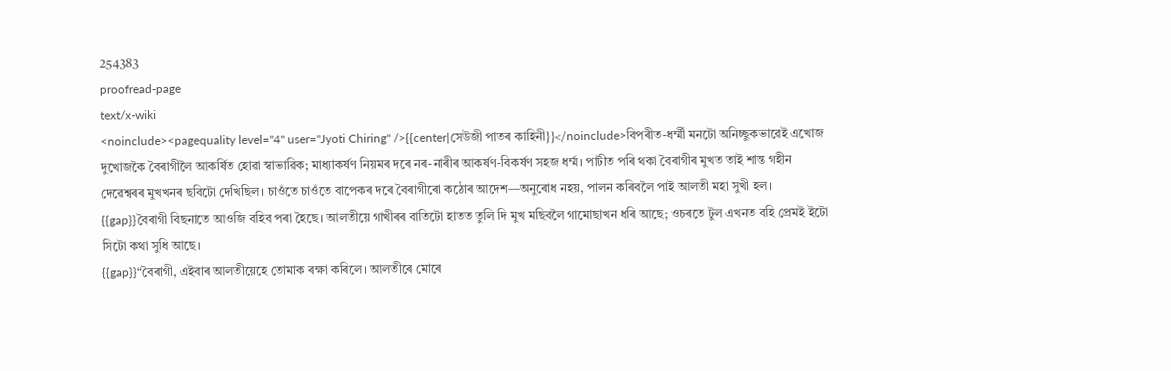254383
proofread-page
text/x-wiki
<noinclude><pagequality level="4" user="Jyoti Chiring" />{{center|সেউজী পাতৰ কাহিনী}}</noinclude>বিপৰীত-ধৰ্ম্মী মনটো অনিচ্ছুকভাৱেই এখোজ দুখোজকৈ বৈৰাগীলৈ আকৰ্ষিত হোৱা স্বাভাৱিক; মাধ্যাকৰ্ষণ নিয়মৰ দৰে নৰ-নাৰীৰ আকৰ্ষণ-বিকৰ্ষণ সহজ ধৰ্ম্ম। পাটীত পৰি থকা বৈৰাগীৰ মুখত তাই শান্ত গহীন দেৱেশ্বৰৰ মুখখনৰ ছবিটো দেখিছিল। চাওঁতে চাওঁতে বাপেকৰ দৰে বৈৰাগীৰো কঠোৰ আদেশ—অনুৰোধ নহয়, পালন কৰিবলৈ পাই আলতী মহা সুখী হল।
{{gap}}বৈৰাগী বিছনাতে আওজি বহিব পৰা হৈছে। আলতীয়ে গাখীৰৰ বাতিটো হাতত তুলি দি মুখ মছিবলৈ গামোছাখন ধৰি আছে; ওচৰতে টুল এখনত বহি প্ৰেমই ইটো সিটো কথা সুধি আছে।
{{gap}}“বৈৰাগী, এইবাৰ আলতীয়েহে তোমাক ৰক্ষা কৰিলে। আলতীৰে মোৰে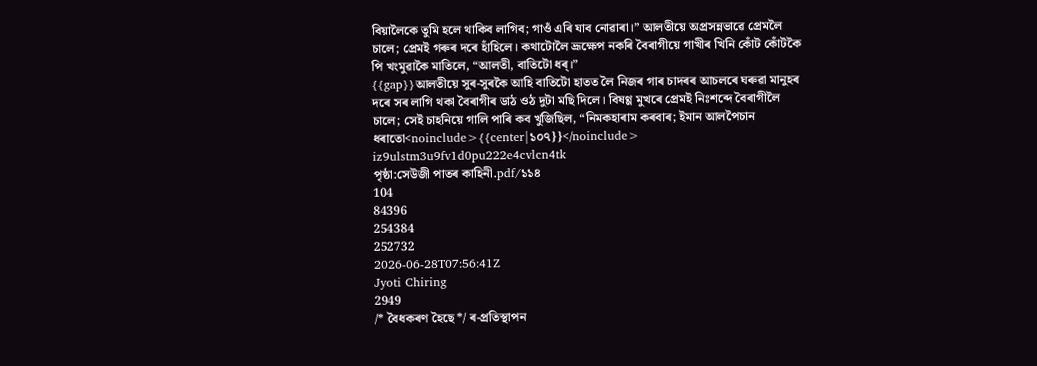বিয়ালৈকে তুমি হলে থাকিব লাগিব; গাওঁ এৰি যাব নোৱাৰা।” আলতীয়ে অপ্ৰসন্নভাৱে প্ৰেমলৈ চালে; প্ৰেমই গৰুৰ দৰে হাঁহিলে। কথাটোলৈ ভ্ৰূক্ষেপ নকৰি বৈৰাগীয়ে গাখীৰ খিনি কোঁট কোঁটকৈ পি খংমুৱাকৈ মাতিলে, “আলতী, বাতিটো ধৰ্।”
{{gap}}আলতীয়ে সুৰ-সুৰকৈ আহি বাতিটো হাতত লৈ নিজৰ গাৰ চাদৰৰ আচলৰে ঘৰুৱা মানুহৰ দৰে সৰ লাগি থকা বৈৰাগীৰ ডাঠ ওঠ দুটা মছি দিলে। বিষণ্ণ মুখৰে প্ৰেমই নিঃশব্দে বৈৰাগীলৈ চালে; সেই চাহনিয়ে গালি পাৰি কব খুজিছিল, “নিমকহাৰাম কৰবাৰ; ইমান আলপৈচান ধৰাতো<noinclude>{{center|১০৭}}</noinclude>
iz9ulstm3u9fv1d0pu222e4cvlcn4tk
পৃষ্ঠা:সেউজী পাতৰ কাহিনী.pdf/১১৪
104
84396
254384
252732
2026-06-28T07:56:41Z
Jyoti Chiring
2949
/* বৈধকৰণ হৈছে */ ৰ-প্ৰতিস্থাপন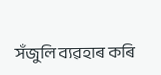সঁজুলি ব্যৱহাৰ কৰি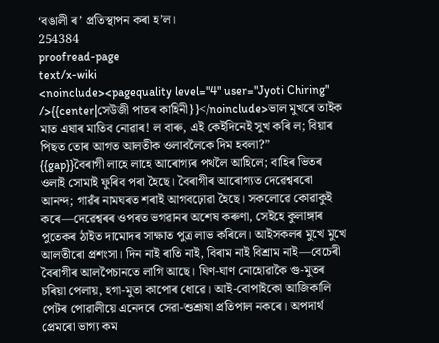‘বঙালী ৰ’ প্ৰতিস্থাপন কৰা হ’ল।
254384
proofread-page
text/x-wiki
<noinclude><pagequality level="4" user="Jyoti Chiring" />{{center|সেউজী পাতৰ কাহিনী}}</noinclude>ভাল মুখৰে তাইক মাত এষাৰ মাতিব নোৱাৰ! ল বাৰু, এই কেইদিনেই সুখ কৰি ল; বিয়াৰ পিছত তোৰ আগত আলতীক ওলাবলৈকে দিম হবলা?”
{{gap}}বৈৰাগী লাহে লাহে আৰোগ্যৰ পথলৈ আহিলে; বাহিৰ ভিতৰ ওলাই সোমাই ফুৰিব পৰা হৈছে। বৈৰাগীৰ আৰোগ্যত দেৱেশ্বৰৰো আনন্দ; গাৱঁৰ নামঘৰত শৰাই আগবঢ়োৱা হৈছে। সকলোৱে কোৱাকুই কৰে—দেৱেশ্বৰৰ ওপৰত ভগৱানৰ অশেষ কৰুণা, সেইহে কুলাঙ্গাৰ পুতেকৰ ঠাইত দামোদৰ সাক্ষাত পুত্ৰ লাভ কৰিলে। আইসকলৰ মুখে মুখে আলতীৰো প্ৰশংসা। দিন নাই ৰাতি নাই, বিৰাম নাই বিশ্ৰাম নাই—বেচেৰী বৈৰাগীৰ আলপৈচানতে লাগি আছে। ঘিণ-ঘাণ নোহোৱাকৈ গু-মুতৰ চৰিয়া পেলায়, হগা-মুতা কাপোৰ ধোৱে। আই-বোপাইকো আজিকালি পেটৰ পোৱালীয়ে এনেদৰে সেৱা-শুশ্ৰূষা প্ৰতিপাল নকৰে। অপদাৰ্থ প্ৰেমৰো ভাগ্য কম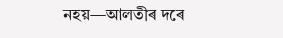নহয়—আলতীৰ দৰে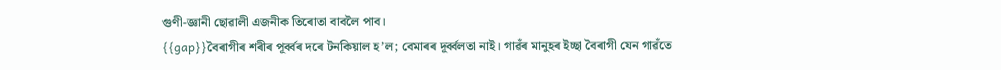গুণী-জ্ঞানী ছোৱালী এজনীক তিৰোতা বাবলৈ পাব।
{{gap}}বৈৰাগীৰ শৰীৰ পূৰ্ব্বৰ দৰে টনকিয়াল হ’ল; বেমাৰৰ দূৰ্ব্বলতা নাই। গাৱঁৰ মানুহৰ ইচ্ছা বৈৰাগী যেন গাৱঁতে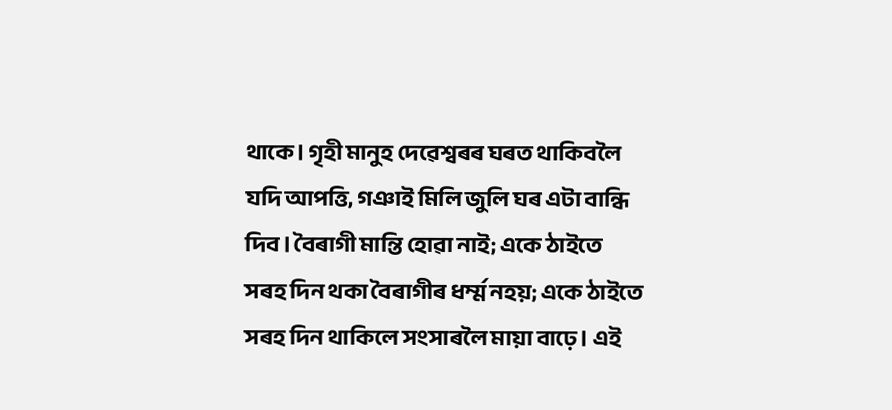থাকে। গৃহী মানুহ দেৱেশ্বৰৰ ঘৰত থাকিবলৈ যদি আপত্তি, গঞাই মিলি জুলি ঘৰ এটা বান্ধি দিব। বৈৰাগী মান্তি হোৱা নাই; একে ঠাইতে সৰহ দিন থকা বৈৰাগীৰ ধৰ্ম্ম নহয়; একে ঠাইতে সৰহ দিন থাকিলে সংসাৰলৈ মায়া বাঢ়ে। এই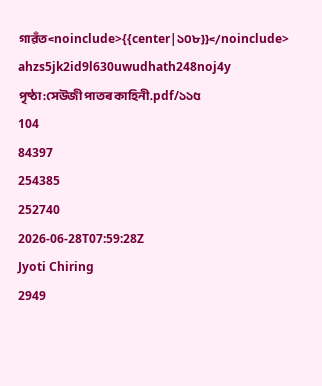গাৱঁত<noinclude>{{center|১০৮}}</noinclude>
ahzs5jk2id9l630uwudhath248noj4y
পৃষ্ঠা:সেউজী পাতৰ কাহিনী.pdf/১১৫
104
84397
254385
252740
2026-06-28T07:59:28Z
Jyoti Chiring
2949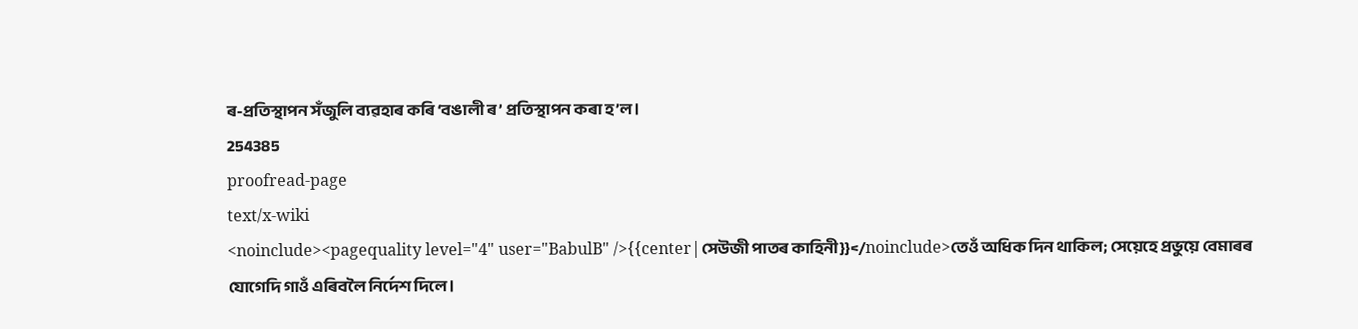ৰ-প্ৰতিস্থাপন সঁজুলি ব্যৱহাৰ কৰি ‘বঙালী ৰ’ প্ৰতিস্থাপন কৰা হ’ল।
254385
proofread-page
text/x-wiki
<noinclude><pagequality level="4" user="BabulB" />{{center|সেউজী পাতৰ কাহিনী}}</noinclude>তেওঁ অধিক দিন থাকিল; সেয়েহে প্ৰভুয়ে বেমাৰৰ যোগেদি গাওঁ এৰিবলৈ নিৰ্দেশ দিলে।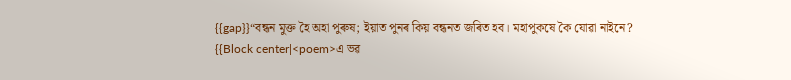{{gap}}“বন্ধন মুক্ত হৈ অহা পুৰুষ; ইয়াত পুনৰ কিয় বন্ধনত জৰিত হব। মহাপুকষে কৈ যোৱা নাইনে?
{{Block center|<poem>এ ভৱ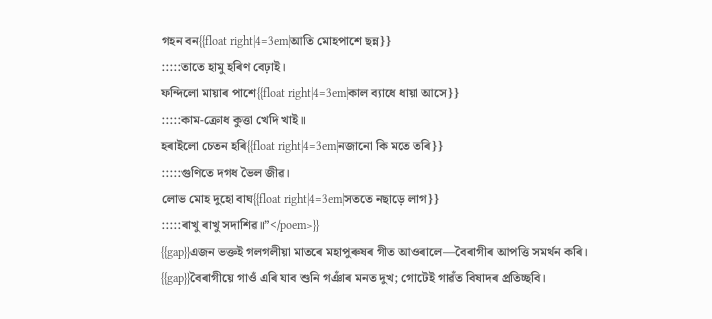গহন বন{{float right|4=3em|আতি মোহপাশে ছন্ন}}
:::::তাতে হামু হৰিণ বেঢ়াই।
ফন্দিলো মায়াৰ পাশে{{float right|4=3em|কাল ব্যাধে ধায়া আসে}}
:::::কাম-ক্ৰোধ কুত্তা খেদি খাই॥
হৰাইলো চেতন হৰি{{float right|4=3em|নজানো কি মতে তৰি}}
:::::গুণিতে দগধ ভৈল জীৱ।
লোভ মোহ দুহো বাঘ{{float right|4=3em|সততে নছাড়ে লাগ}}
:::::ৰাখু ৰাখু সদাশিৱ॥”</poem>}}
{{gap}}এজন ভক্তই গলগলীয়া মাতৰে মহাপুৰুষৰ গীত আওৰালে—বৈৰাগীৰ আপত্তি সমৰ্থন কৰি।
{{gap}}বৈৰাগীয়ে গাওঁ এৰি যাব শুনি গঞাঁৰ মনত দুখ; গোটেই গাৱঁত বিষাদৰ প্ৰতিচ্ছবি।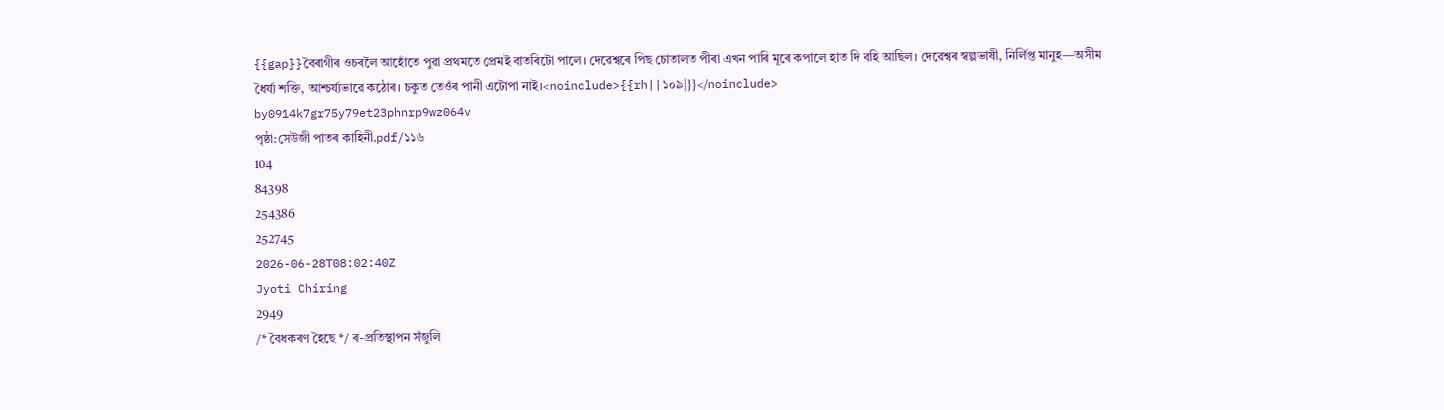{{gap}}বৈৰাগীৰ ওচৰলৈ আহোঁতে পুৱা প্ৰথমতে প্ৰেমই বাতৰিটো পালে। দেৱেশ্বৰে পিছ চোতালত পীৰা এখন পাৰি মূৰে কপালে হাত দি বহি আছিল। দেৱেশ্বৰ স্বল্পভাষী, নিৰ্লিপ্ত মানুহ—অসীম ধৈৰ্য্য শক্তি, আশ্চৰ্য্যভাৱে কঠোৰ। চকুত তেওঁৰ পানী এটোপা নাই।<noinclude>{{rh||১০৯|}}</noinclude>
by0914k7gr75y79et23phnrp9wz064v
পৃষ্ঠা:সেউজী পাতৰ কাহিনী.pdf/১১৬
104
84398
254386
252745
2026-06-28T08:02:40Z
Jyoti Chiring
2949
/* বৈধকৰণ হৈছে */ ৰ-প্ৰতিস্থাপন সঁজুলি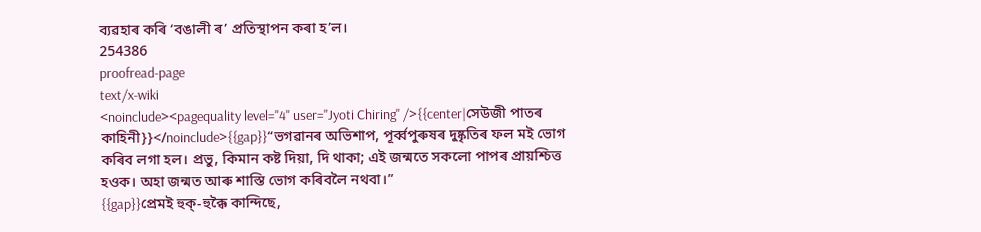ব্যৱহাৰ কৰি ‘বঙালী ৰ’ প্ৰতিস্থাপন কৰা হ’ল।
254386
proofread-page
text/x-wiki
<noinclude><pagequality level="4" user="Jyoti Chiring" />{{center|সেউজী পাতৰ কাহিনী}}</noinclude>{{gap}}“ভগৱানৰ অভিশাপ, পূৰ্ব্বপুৰুষৰ দুষ্কৃতিৰ ফল মই ভোগ কৰিব লগা হল। প্ৰভু, কিমান কষ্ট দিয়া, দি থাকা; এই জন্মতে সকলো পাপৰ প্ৰায়শ্চিত্ত হওক। অহা জন্মত আৰু শাস্তি ভোগ কৰিবলৈ নথবা।”
{{gap}}প্ৰেমই হুক্-হুক্কৈ কান্দিছে,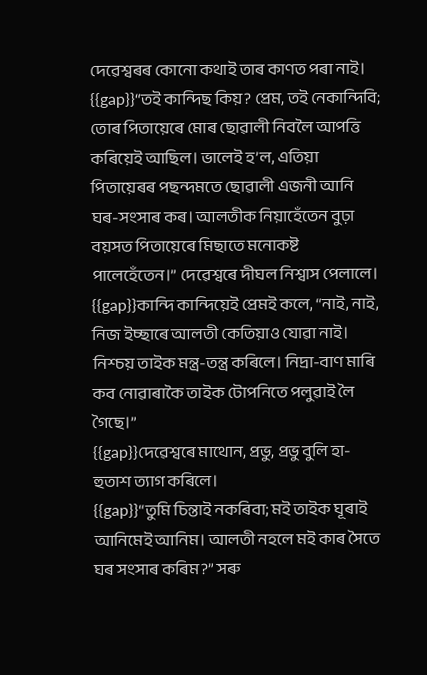দেৱেশ্বৰৰ কোনো কথাই তাৰ কাণত পৰা নাই।
{{gap}}“তই কান্দিছ কিয়? প্ৰেম, তই নেকান্দিবি; তোৰ পিতায়েৰে মোৰ ছোৱালী নিবলৈ আপত্তি কৰিয়েই আছিল। ভালেই হ’ল, এতিয়া পিতায়েৰৰ পছন্দমতে ছোৱালী এজনী আনি ঘৰ-সংসাৰ কৰ। আলতীক নিয়াহেঁতেন বুঢ়া বয়সত পিতায়েৰে মিছাতে মনোকষ্ট পালেহেঁতেন।” দেৱেশ্বৰে দীঘল নিশ্বাস পেলালে।
{{gap}}কান্দি কান্দিয়েই প্ৰেমই কলে, “নাই, নাই, নিজ ইচ্ছাৰে আলতী কেতিয়াও যোৱা নাই। নিশ্চয় তাইক মন্ত্ৰ-তন্ত্ৰ কৰিলে। নিদ্ৰা-বাণ মাৰি কব নোৱাৰাকৈ তাইক টোপনিতে পলুৱাই লৈ গৈছে।”
{{gap}}দেৱেশ্বৰে মাথোন, প্ৰভু, প্ৰভু বুলি হা-হুতাশ ত্যাগ কৰিলে।
{{gap}}“তুমি চিন্তাই নকৰিবা; মই তাইক ঘূৰাই আনিমেই আনিম। আলতী নহলে মই কাৰ সৈতে ঘৰ সংসাৰ কৰিম?” সৰু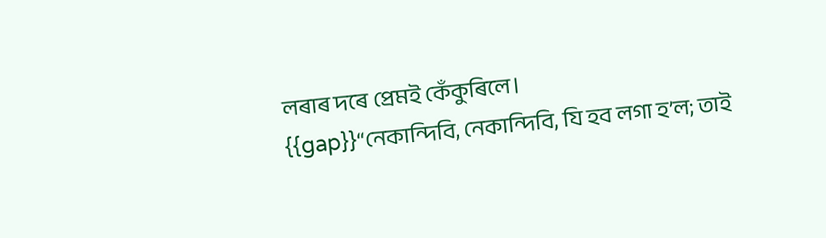লৰাৰ দৰে প্ৰেমই কেঁকুৰিলে।
{{gap}}“নেকান্দিবি, নেকান্দিবি, যি হব লগা হ’ল; তাই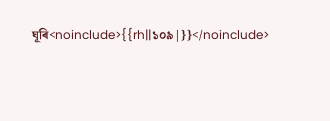ঘূৰি<noinclude>{{rh||১০৯|}}</noinclude>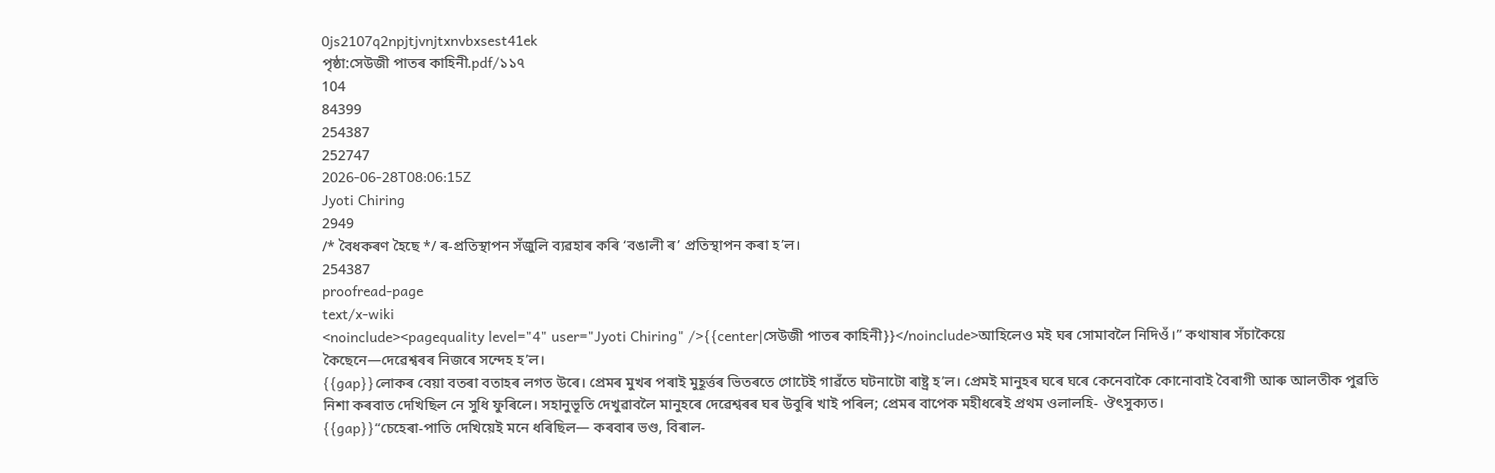0js2107q2npjtjvnjtxnvbxsest41ek
পৃষ্ঠা:সেউজী পাতৰ কাহিনী.pdf/১১৭
104
84399
254387
252747
2026-06-28T08:06:15Z
Jyoti Chiring
2949
/* বৈধকৰণ হৈছে */ ৰ-প্ৰতিস্থাপন সঁজুলি ব্যৱহাৰ কৰি ‘বঙালী ৰ’ প্ৰতিস্থাপন কৰা হ’ল।
254387
proofread-page
text/x-wiki
<noinclude><pagequality level="4" user="Jyoti Chiring" />{{center|সেউজী পাতৰ কাহিনী}}</noinclude>আহিলেও মই ঘৰ সোমাবলৈ নিদিওঁ।” কথাষাৰ সঁচাকৈয়ে কৈছেনে—দেৱেশ্বৰৰ নিজৰে সন্দেহ হ’ল।
{{gap}}লোকৰ বেয়া বতৰা বতাহৰ লগত উৰে। প্ৰেমৰ মুখৰ পৰাই মুহূৰ্ত্তৰ ভিতৰতে গোটেই গাৱঁতে ঘটনাটো ৰাষ্ট্ৰ হ’ল। প্ৰেমই মানুহৰ ঘৰে ঘৰে কেনেবাকৈ কোনোবাই বৈৰাগী আৰু আলতীক পুৱতি নিশা কৰবাত দেখিছিল নে সুধি ফুৰিলে। সহানুভূতি দেখুৱাবলৈ মানুহৰে দেৱেশ্বৰৰ ঘৰ উবুৰি খাই পৰিল; প্ৰেমৰ বাপেক মহীধৰেই প্ৰথম ওলালহি- ঔৎসুক্যত।
{{gap}}“চেহেৰা-পাতি দেখিয়েই মনে ধৰিছিল— কৰবাৰ ভণ্ড, বিৰাল-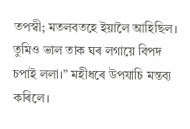তপস্বী; মতলবতহে ইয়ালৈ আহিছিল। তুমিও ভাল তাক ঘৰ লগায়ে বিপদ চপাই ললা।” মহীধৰে উপযাচি মন্তব্য কৰিলে।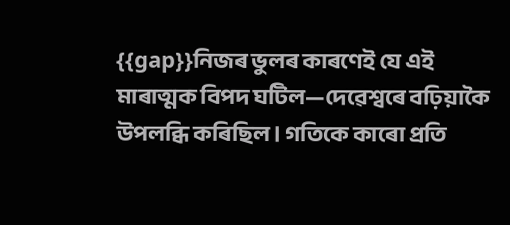{{gap}}নিজৰ ভুলৰ কাৰণেই যে এই মাৰাত্মক বিপদ ঘটিল—দেৱেশ্বৰে বঢ়িয়াকৈ উপলব্ধি কৰিছিল। গতিকে কাৰো প্ৰতি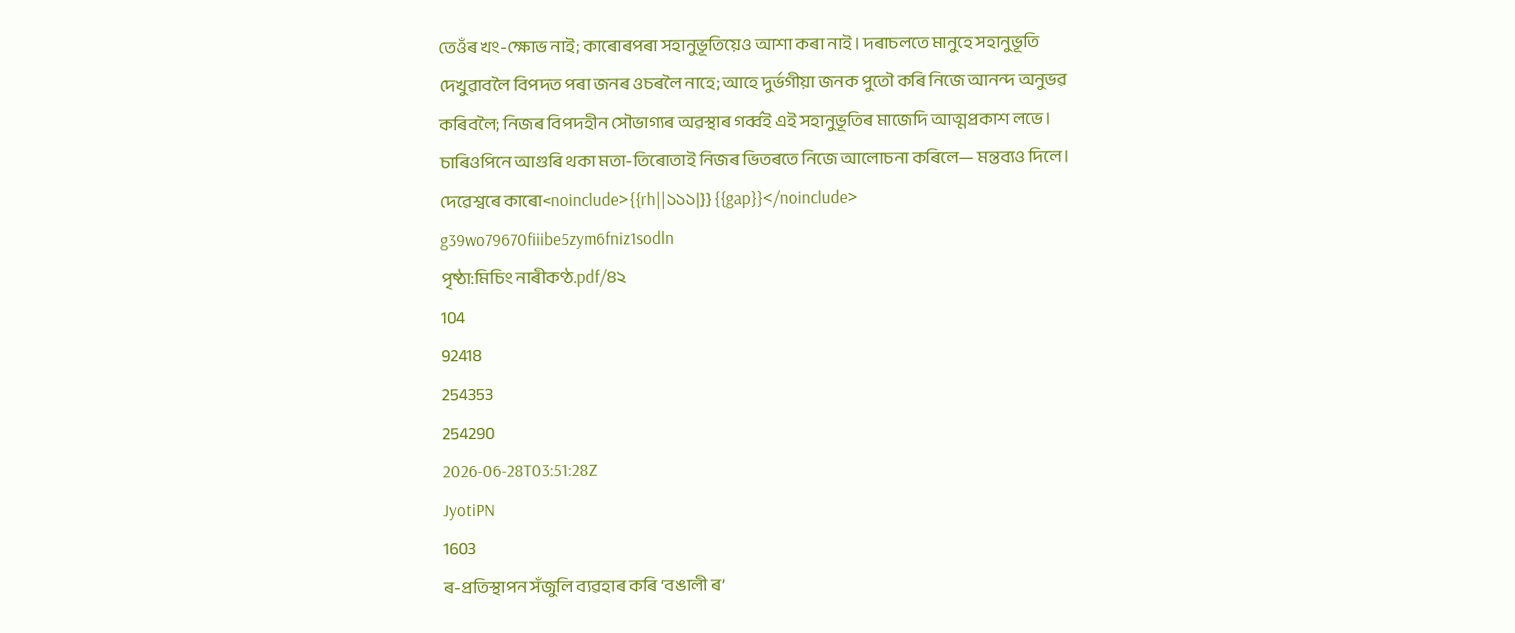তেওঁৰ খং-ক্ষোভ নাই; কাৰোৰপৰা সহানুভূতিয়েও আশা কৰা নাই। দৰাচলতে মানুহে সহানুভূতি দেখুৱাবলৈ বিপদত পৰা জনৰ ওচৰলৈ নাহে; আহে দুৰ্ভগীয়া জনক পুতৌ কৰি নিজে আনন্দ অনুভৱ কৰিবলৈ; নিজৰ বিপদহীন সৌভাগ্যৰ অৱস্থাৰ গৰ্ব্বই এই সহানুভূতিৰ মাজেদি আত্মপ্ৰকাশ লভে। চাৰিওপিনে আগুৰি থকা মতা-তিৰোতাই নিজৰ ভিতৰতে নিজে আলোচনা কৰিলে— মন্তব্যও দিলে। দেৱেশ্বৰে কাৰো<noinclude>{{rh||১১১|}} {{gap}}</noinclude>
g39wo79670fiiibe5zym6fniz1sodln
পৃষ্ঠা:মিচিং নাৰীকণ্ঠ.pdf/৪২
104
92418
254353
254290
2026-06-28T03:51:28Z
JyotiPN
1603
ৰ-প্ৰতিস্থাপন সঁজুলি ব্যৱহাৰ কৰি ‘বঙালী ৰ’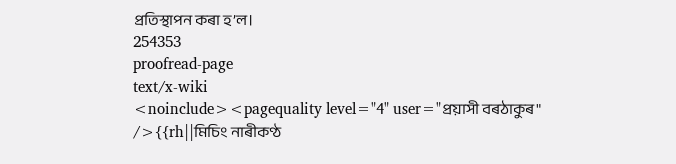প্ৰতিস্থাপন কৰা হ’ল।
254353
proofread-page
text/x-wiki
<noinclude><pagequality level="4" user="প্ৰয়াসী বৰঠাকুৰ" />{{rh||মিচিং নাৰীকণ্ঠ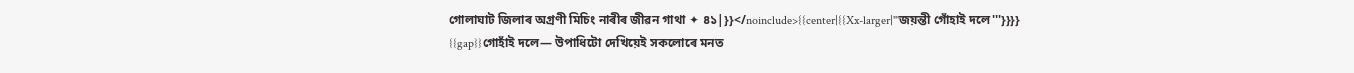গোলাঘাট জিলাৰ অগ্ৰণী মিচিং নাৰীৰ জীৱন গাথা ✦ ৪১|}}</noinclude>{{center|{{Xx-larger|'''জয়ন্তী গোঁহাই দলে'''}}}}
{{gap}}গোহাঁই দলে— উপাধিটো দেখিয়েই সকলোৰে মনত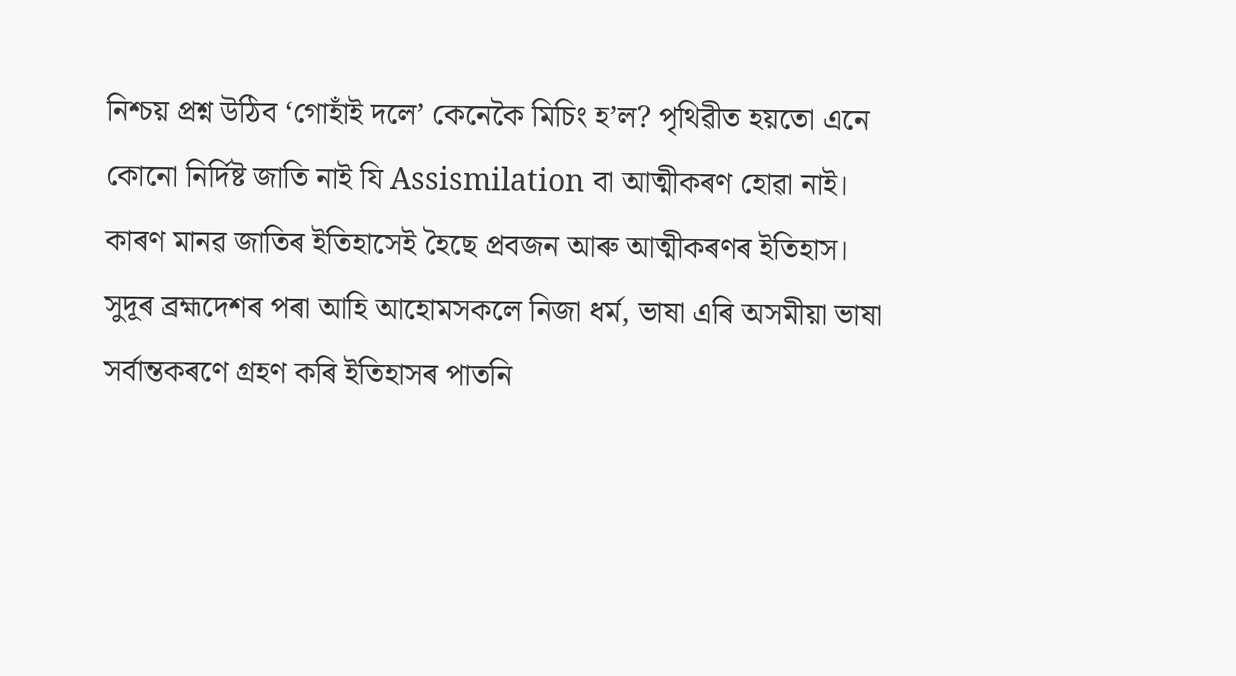নিশ্চয় প্ৰশ্ন উঠিব ‘গোহাঁই দলে’ কেনেকৈ মিচিং হ’ল? পৃথিৱীত হয়তো এনে কোনো নিৰ্দিষ্ট জাতি নাই যি Assismilation বা আত্মীকৰণ হোৱা নাই। কাৰণ মানৱ জাতিৰ ইতিহাসেই হৈছে প্ৰবজন আৰু আত্মীকৰণৰ ইতিহাস। সুদূৰ ব্ৰহ্মদেশৰ পৰা আহি আহোমসকলে নিজা ধৰ্ম, ভাষা এৰি অসমীয়া ভাষা সৰ্বান্তকৰণে গ্ৰহণ কৰি ইতিহাসৰ পাতনি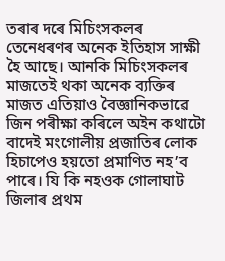তৰাৰ দৰে মিচিংসকলৰ তেনেধৰণৰ অনেক ইতিহাস সাক্ষী হৈ আছে। আনকি মিচিংসকলৰ মাজতেই থকা অনেক ব্যক্তিৰ মাজত এতিয়াও বৈজ্ঞানিকভাৱে জিন পৰীক্ষা কৰিলে অইন কথাটো বাদেই মংগোলীয় প্ৰজাতিৰ লোক হিচাপেও হয়তো প্ৰমাণিত নহ’ব পাৰে। যি কি নহওক গোলাঘাট জিলাৰ প্ৰথম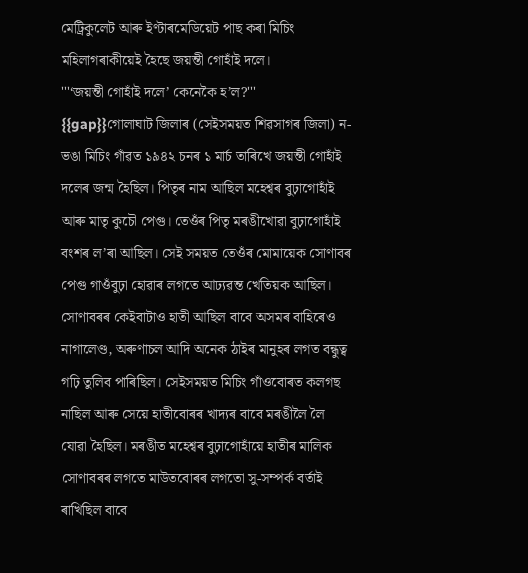মেট্ৰিকুলেট আৰু ইণ্টাৰমেডিয়েট পাছ কৰা মিচিং মহিলাগৰাকীয়েই হৈছে জয়ন্তী গোহাঁই দলে।
'''‘জয়ন্তী গোহাঁই দলে’ কেনেকৈ হ’ল?'''
{{gap}}গোলাঘাট জিলাৰ (সেইসময়ত শিৱসাগৰ জিলা) ন-ভঙা মিচিং গাঁৱত ১৯৪২ চনৰ ১ মাৰ্চ তাৰিখে জয়ন্তী গোহাঁই দলেৰ জন্ম হৈছিল। পিতৃৰ নাম আছিল মহেশ্বৰ বুঢ়াগোহাঁই আৰু মাতৃ কুচৌ পেগু। তেওঁৰ পিতৃ মৰঙীখোৱা বুঢ়াগোহাঁই বংশৰ ল’ৰা আছিল। সেই সময়ত তেওঁৰ মোমায়েক সোণাবৰ পেগু গাওঁবুঢ়া হোৱাৰ লগতে আঢ্যৱন্ত খেতিয়ক আছিল। সোণাবৰৰ কেইবাটাও হাতী আছিল বাবে অসমৰ বাহিৰেও নাগালেণ্ড, অৰুণাচল আদি অনেক ঠাইৰ মানুহৰ লগত বন্ধুত্ব গঢ়ি তুলিব পাৰিছিল। সেইসময়ত মিচিং গাঁওবোৰত কলগছ নাছিল আৰু সেয়ে হাতীবোৰৰ খাদ্যৰ বাবে মৰঙীলৈ লৈ যোৱা হৈছিল। মৰঙীত মহেশ্বৰ বুঢ়াগোহাঁয়ে হাতীৰ মালিক সোণাবৰৰ লগতে মাউতবোৰৰ লগতো সু-সম্পৰ্ক বৰ্তাই ৰাখিছিল বাবে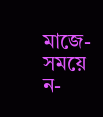মাজে-সময়ে ন-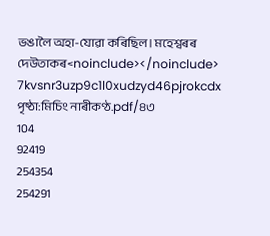ভঙালৈ অহা-যোৱা কৰিছিল। মহেশ্বৰৰ দেউতাকৰ<noinclude></noinclude>
7kvsnr3uzp9c1l0xudzyd46pjrokcdx
পৃষ্ঠা:মিচিং নাৰীকণ্ঠ.pdf/৪৩
104
92419
254354
254291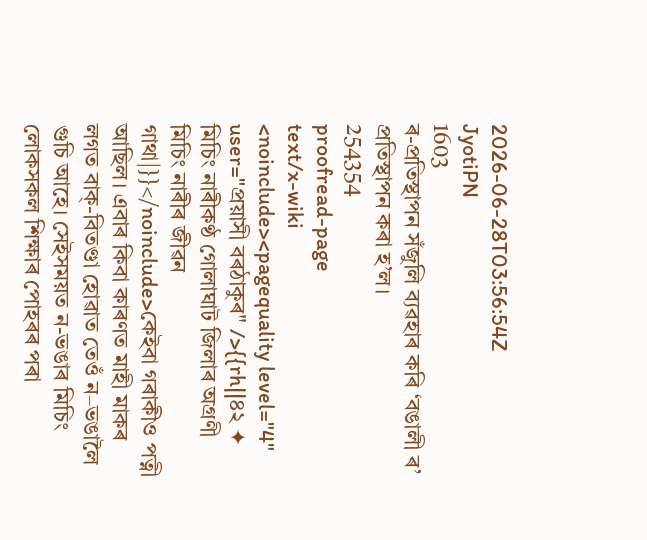2026-06-28T03:56:54Z
JyotiPN
1603
ৰ-প্ৰতিস্থাপন সঁজুলি ব্যৱহাৰ কৰি ‘বঙালী ৰ’ প্ৰতিস্থাপন কৰা হ’ল।
254354
proofread-page
text/x-wiki
<noinclude><pagequality level="4" user="প্ৰয়াসী বৰঠাকুৰ" />{{rh||৪২ ✦ মিচিং নাৰীকণ্ঠ গোলাঘাট জিলাৰ অগ্ৰণী মিচিং নাৰীৰ জীৱন গাথা|}}</noinclude>কেইবা গৰাকীও পত্নী আছিল। এবাৰ কিবা কাৰণত মাহী মাকৰ লগত বাক্-বিতণ্ডা হোৱাত তেওঁ ন–ভঙালৈ গুচি আহে। সেইসময়ত ন-ভঙাৰ মিচিং লোকসকল শিক্ষাৰ পোহৰৰ পৰা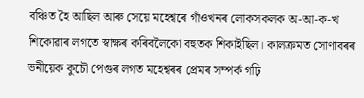বঞ্চিত হৈ আছিল আৰু সেয়ে মহেশ্বৰে গাঁওখনৰ লোকসকলক অ-আ-ক-খ শিকোৱাৰ লগতে স্বাক্ষৰ কৰিবলৈকো বহুতক শিকাইছিল। কালক্ৰমত সোণাবৰৰ ভনীয়েক কুচৌ পেগুৰ লগত মহেশ্বৰৰ প্ৰেমৰ সম্পৰ্ক গঢ়ি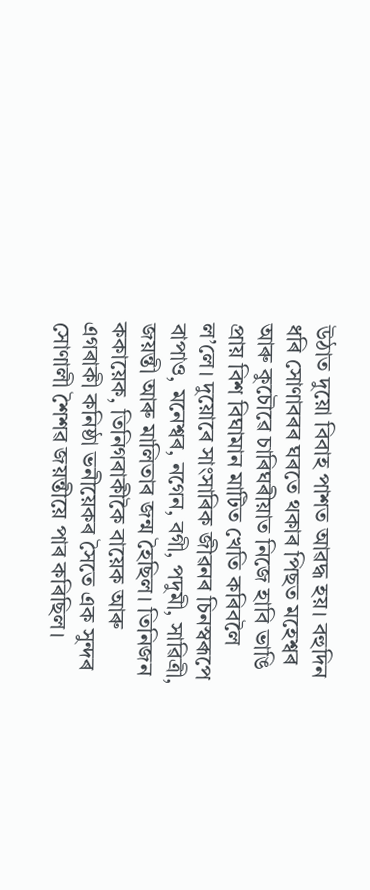উঠাত দুয়ো বিবাহ পাশত আৱদ্ধ হয়। বহুদিন ধৰি সোণাবৰৰ ঘৰতে থকাৰ পিছত মহেশ্বৰ আৰু কুচৌৱে চাৰিঘৰীয়াত নিজে হাবি ভাঙি প্ৰায় বিশ বিঘামান মাটিত খেতি কৰিবলৈ ল’লে। দুয়োৰে সাংসাৰিক জীৱনৰ চিনস্বৰূপে বাপাও, মনেশ্বৰ, নগেন, বগী, পদুমী, সাৱিত্ৰী, জয়ন্তী আৰু মালিতাৰ জন্ম হৈছিল। তিনিজন ককায়েক, তিনিগৰাকীকৈ বায়েক আৰু এগৰাকী কনিষ্ঠা ভনীয়েকৰ সৈতে এক সুন্দৰ সোণালী শৈশৱ জয়ন্তীয়ে পাৰ কৰিছিল।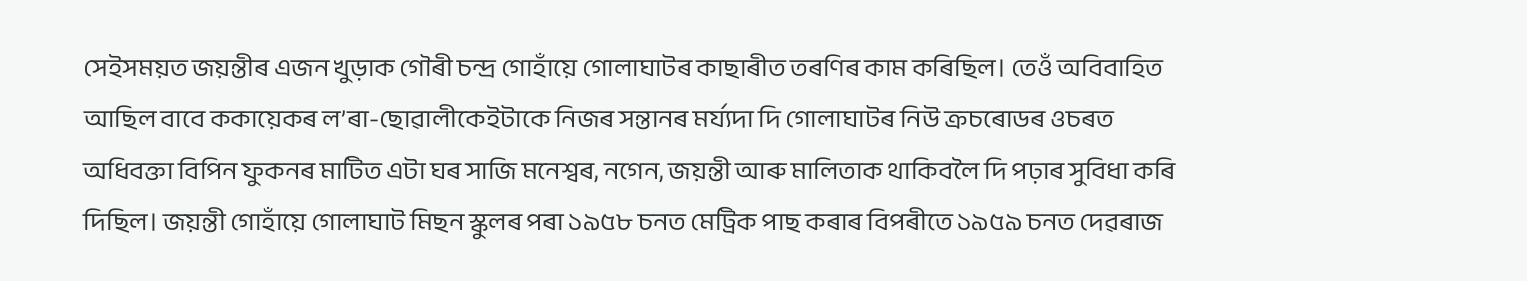সেইসময়ত জয়ন্তীৰ এজন খুড়াক গৌৰী চন্দ্ৰ গোহাঁয়ে গোলাঘাটৰ কাছাৰীত তৰণিৰ কাম কৰিছিল। তেওঁ অবিবাহিত আছিল বাবে ককায়েকৰ ল’ৰা-ছোৱালীকেইটাকে নিজৰ সন্তানৰ মৰ্য্যদা দি গোলাঘাটৰ নিউ ক্ৰচৰোডৰ ওচৰত অধিবক্তা বিপিন ফুকনৰ মাটিত এটা ঘৰ সাজি মনেশ্বৰ, নগেন, জয়ন্তী আৰু মালিতাক থাকিবলৈ দি পঢ়াৰ সুবিধা কৰি দিছিল। জয়ন্তী গোহাঁয়ে গোলাঘাট মিছন স্কুলৰ পৰা ১৯৫৮ চনত মেট্ৰিক পাছ কৰাৰ বিপৰীতে ১৯৫৯ চনত দেৱৰাজ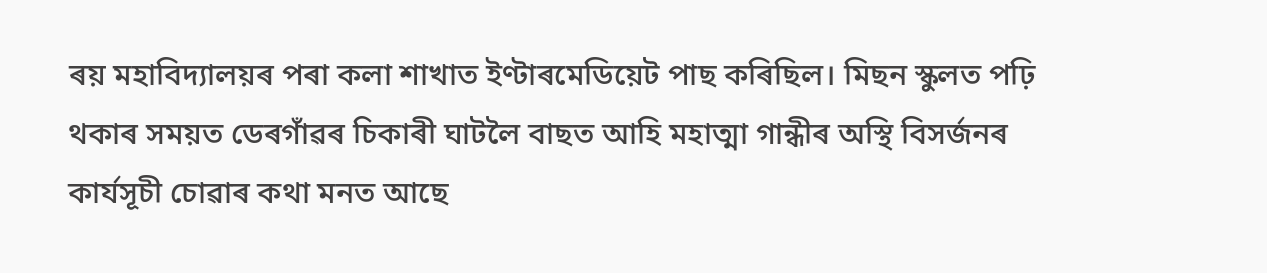ৰয় মহাবিদ্যালয়ৰ পৰা কলা শাখাত ইণ্টাৰমেডিয়েট পাছ কৰিছিল। মিছন স্কুলত পঢ়ি থকাৰ সময়ত ডেৰগাঁৱৰ চিকাৰী ঘাটলৈ বাছত আহি মহাত্মা গান্ধীৰ অস্থি বিসৰ্জনৰ কাৰ্যসূচী চোৱাৰ কথা মনত আছে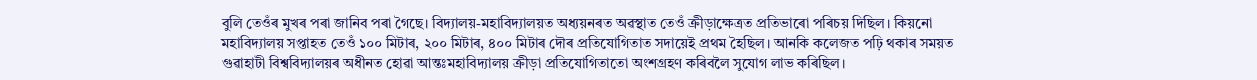বুলি তেওঁৰ মুখৰ পৰা জানিব পৰা গৈছে। বিদ্যালয়-মহাবিদ্যালয়ত অধ্যয়নৰত অৱস্থাত তেওঁ ক্ৰীড়াক্ষেত্ৰত প্ৰতিভাৰো পৰিচয় দিছিল। কিয়নো মহাবিদ্যালয় সপ্তাহত তেওঁ ১০০ মিটাৰ, ২০০ মিটাৰ, ৪০০ মিটাৰ দৌৰ প্ৰতিযোগিতাত সদায়েই প্ৰথম হৈছিল। আনকি কলেজত পঢ়ি থকাৰ সময়ত গুৱাহাটী বিশ্ববিদ্যালয়ৰ অধীনত হোৱা আন্তঃমহাবিদ্যালয় ক্ৰীড়া প্ৰতিযোগিতাতো অংশগ্ৰহণ কৰিবলৈ সুযোগ লাভ কৰিছিল।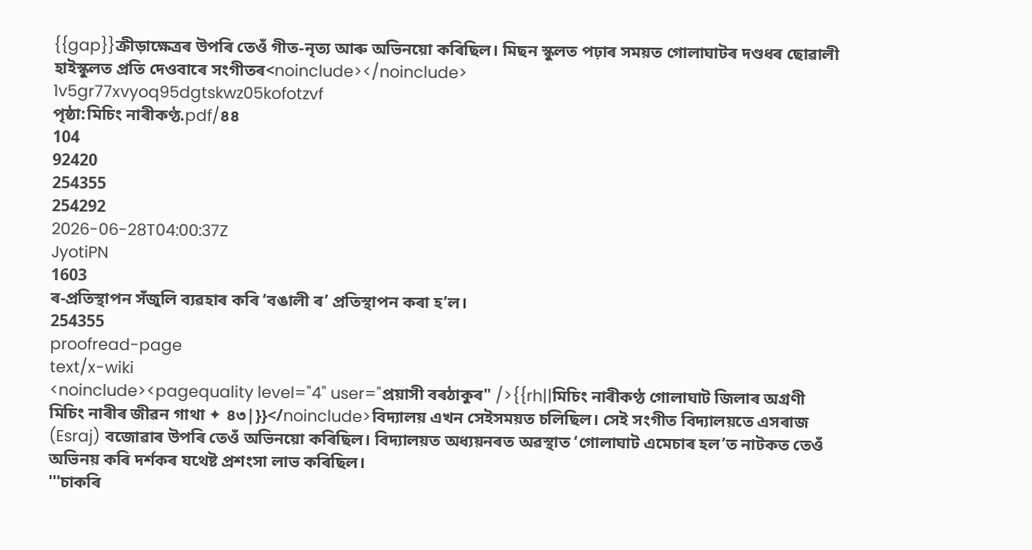{{gap}}ক্ৰীড়াক্ষেত্ৰৰ উপৰি তেওঁ গীত-নৃত্য আৰু অভিনয়ো কৰিছিল। মিছন স্কুলত পঢ়াৰ সময়ত গোলাঘাটৰ দণ্ডধৰ ছোৱালী হাইস্কুলত প্ৰতি দেওবাৰে সংগীতৰ<noinclude></noinclude>
1v5gr77xvyoq95dgtskwz05kofotzvf
পৃষ্ঠা:মিচিং নাৰীকণ্ঠ.pdf/৪৪
104
92420
254355
254292
2026-06-28T04:00:37Z
JyotiPN
1603
ৰ-প্ৰতিস্থাপন সঁজুলি ব্যৱহাৰ কৰি ‘বঙালী ৰ’ প্ৰতিস্থাপন কৰা হ’ল।
254355
proofread-page
text/x-wiki
<noinclude><pagequality level="4" user="প্ৰয়াসী বৰঠাকুৰ" />{{rh||মিচিং নাৰীকণ্ঠ গোলাঘাট জিলাৰ অগ্ৰণী মিচিং নাৰীৰ জীৱন গাথা ✦ ৪৩|}}</noinclude>বিদ্যালয় এখন সেইসময়ত চলিছিল। সেই সংগীত বিদ্যালয়তে এসৰাজ (Esraj) বজোৱাৰ উপৰি তেওঁ অভিনয়ো কৰিছিল। বিদ্যালয়ত অধ্যয়নৰত অৱস্থাত ‘গোলাঘাট এমেচাৰ হল’ত নাটকত তেওঁ অভিনয় কৰি দৰ্শকৰ যথেষ্ট প্ৰশংসা লাভ কৰিছিল।
'''চাকৰি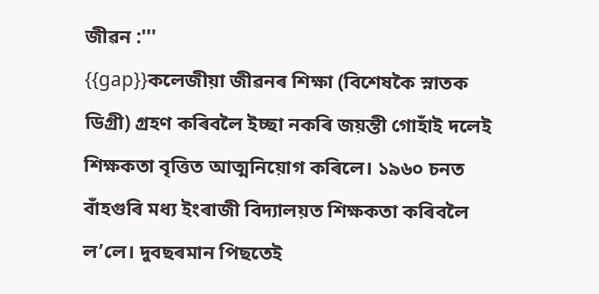জীৱন :'''
{{gap}}কলেজীয়া জীৱনৰ শিক্ষা (বিশেষকৈ স্নাতক ডিগ্ৰী) গ্ৰহণ কৰিবলৈ ইচ্ছা নকৰি জয়ন্তী গোহাঁই দলেই শিক্ষকতা বৃত্তিত আত্মনিয়োগ কৰিলে। ১৯৬০ চনত বাঁহগুৰি মধ্য ইংৰাজী বিদ্যালয়ত শিক্ষকতা কৰিবলৈ ল’লে। দুবছৰমান পিছতেই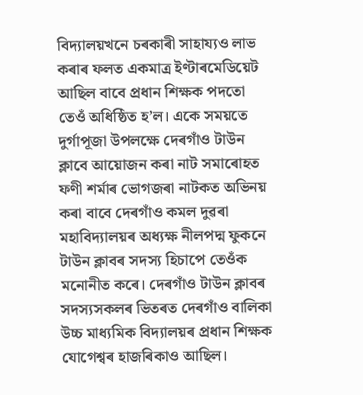বিদ্যালয়খনে চৰকাৰী সাহায্যও লাভ কৰাৰ ফলত একমাত্ৰ ইণ্টাৰমেডিয়েট আছিল বাবে প্ৰধান শিক্ষক পদতো তেওঁ অধিষ্ঠিত হ’ল। একে সময়তে দুৰ্গাপূজা উপলক্ষে দেৰগাঁও টাউন ক্লাবে আয়োজন কৰা নাট সমাৰোহত ফণী শৰ্মাৰ ভোগজৰা নাটকত অভিনয় কৰা বাবে দেৰগাঁও কমল দুৱৰা মহাবিদ্যালয়ৰ অধ্যক্ষ নীলপদ্ম ফুকনে টাউন ক্লাবৰ সদস্য হিচাপে তেওঁক মনোনীত কৰে। দেৰগাঁও টাউন ক্লাবৰ সদস্যসকলৰ ভিতৰত দেৰগাঁও বালিকা উচ্চ মাধ্যমিক বিদ্যালয়ৰ প্ৰধান শিক্ষক যোগেশ্বৰ হাজৰিকাও আছিল।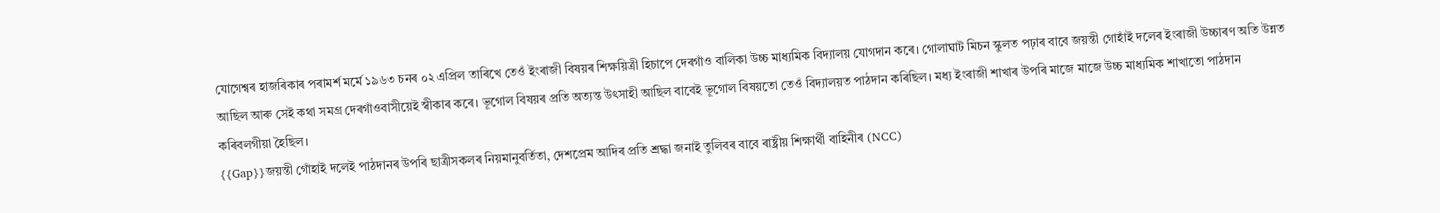যোগেশ্বৰ হাজৰিকাৰ পৰামৰ্শ মৰ্মে ১৯৬৩ চনৰ ০২ এপ্ৰিল তাৰিখে তেওঁ ইংৰাজী বিষয়ৰ শিক্ষয়িত্ৰী হিচাপে দেৰগাঁও বালিকা উচ্চ মাধ্যমিক বিদ্যালয় যোগদান কৰে। গোলাঘাট মিচন স্কুলত পঢ়াৰ বাবে জয়ন্তী গোহাঁই দলেৰ ইংৰাজী উচ্চাৰণ অতি উন্নত আছিল আৰু সেই কথা সমগ্ৰ দেৰগাঁওবাসীয়েই স্বীকাৰ কৰে। ভূগোল বিষয়ৰ প্ৰতি অত্যন্ত উৎসাহী আছিল বাবেই ভূগোল বিষয়তো তেওঁ বিদ্যালয়ত পাঠদান কৰিছিল। মধ্য ইংৰাজী শাখাৰ উপৰি মাজে মাজে উচ্চ মাধ্যমিক শাখাতো পাঠদান কৰিবলগীয়া হৈছিল।
{{Gap}}জয়ন্তী গোঁহাই দলেই পাঠদানৰ উপৰি ছাত্ৰীসকলৰ নিয়মানুবৰ্তিতা, দেশপ্ৰেম আদিৰ প্ৰতি শ্ৰদ্ধা জনাই তুলিবৰ বাবে ৰাষ্ট্ৰীয় শিক্ষাৰ্থী বাহিনীৰ (NCC)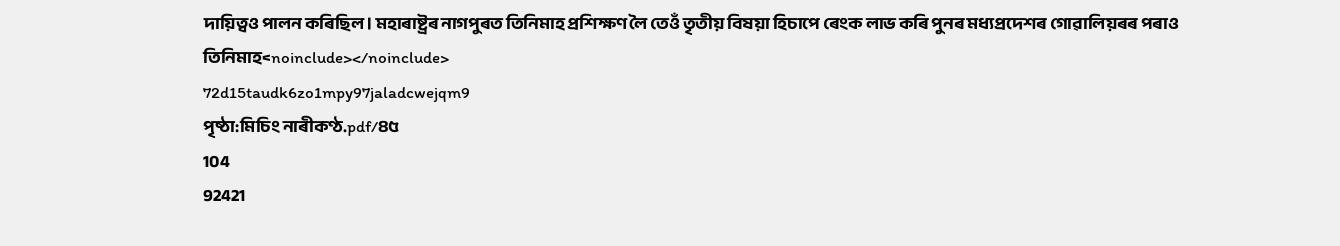দায়িত্বও পালন কৰিছিল। মহাৰাষ্ট্ৰৰ নাগপুৰত তিনিমাহ প্ৰশিক্ষণ লৈ তেওঁ তৃতীয় বিষয়া হিচাপে ৰেংক লাভ কৰি পুনৰ মধ্যপ্ৰদেশৰ গোৱালিয়ৰৰ পৰাও তিনিমাহ<noinclude></noinclude>
72d15taudk6zo1mpy97jaladcwejqm9
পৃষ্ঠা:মিচিং নাৰীকণ্ঠ.pdf/৪৫
104
92421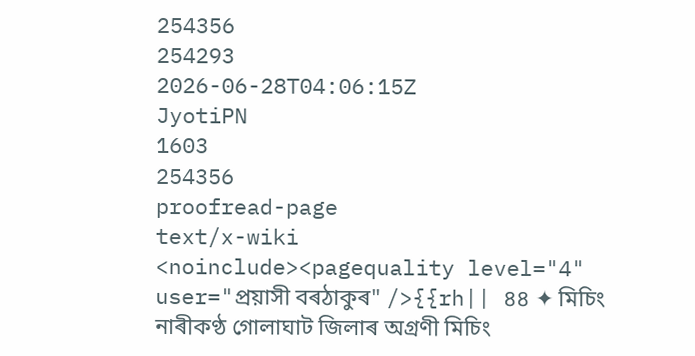254356
254293
2026-06-28T04:06:15Z
JyotiPN
1603
254356
proofread-page
text/x-wiki
<noinclude><pagequality level="4" user="প্ৰয়াসী বৰঠাকুৰ" />{{rh|| ৪৪ ✦ মিচিং নাৰীকণ্ঠ গোলাঘাট জিলাৰ অগ্ৰণী মিচিং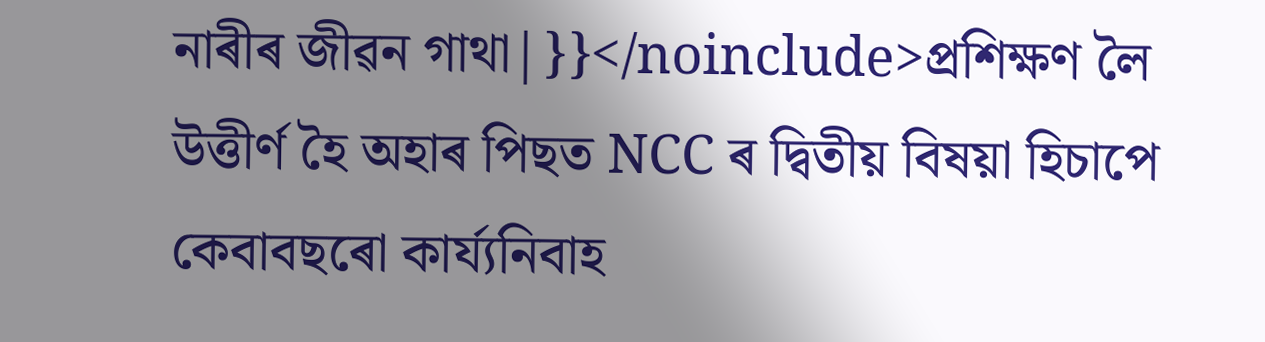নাৰীৰ জীৱন গাথা|}}</noinclude>প্ৰশিক্ষণ লৈ উত্তীৰ্ণ হৈ অহাৰ পিছত NCC ৰ দ্বিতীয় বিষয়া হিচাপে কেবাবছৰো কাৰ্য্যনিবাহ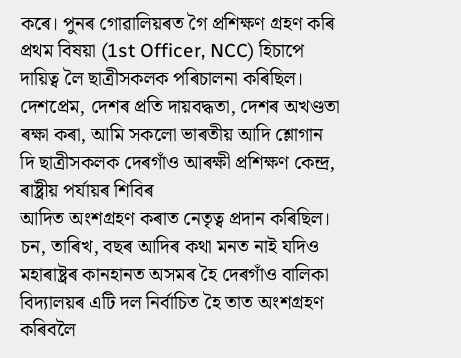কৰে। পুনৰ গোৱালিয়ৰত গৈ প্ৰশিক্ষণ গ্ৰহণ কৰি প্ৰথম বিষয়া (1st Officer, NCC) হিচাপে দায়িত্ব লৈ ছাত্ৰীসকলক পৰিচালনা কৰিছিল। দেশপ্ৰেম, দেশৰ প্ৰতি দায়বদ্ধতা, দেশৰ অখণ্ডতা ৰক্ষা কৰা, আমি সকলো ভাৰতীয় আদি শ্লোগান দি ছাত্ৰীসকলক দেৰগাঁও আৰক্ষী প্ৰশিক্ষণ কেন্দ্ৰ, ৰাষ্ট্ৰীয় পৰ্যায়ৰ শিবিৰ
আদিত অংশগ্ৰহণ কৰাত নেতৃত্ব প্ৰদান কৰিছিল। চন, তাৰিখ, বছৰ আদিৰ কথা মনত নাই যদিও মহাৰাষ্ট্ৰৰ কানহানত অসমৰ হৈ দেৰগাঁও বালিকা বিদ্যালয়ৰ এটি দল নিৰ্বাচিত হৈ তাত অংশগ্ৰহণ কৰিবলৈ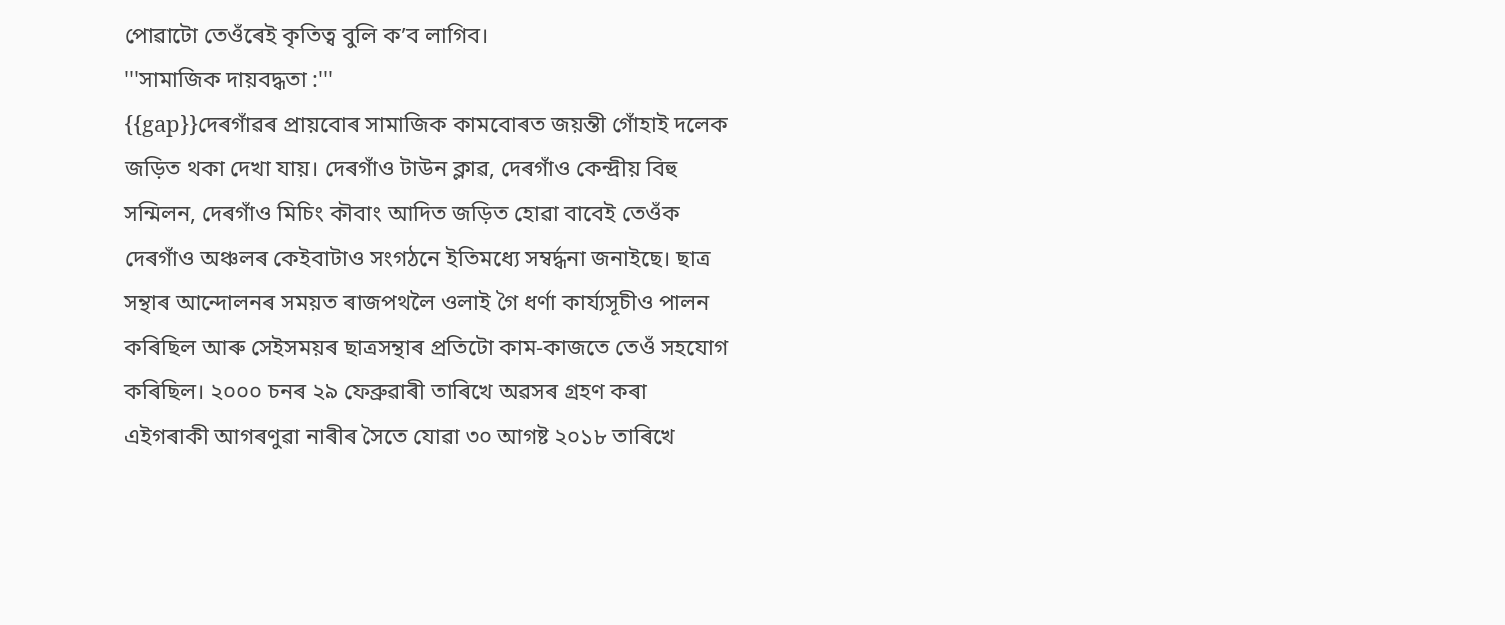পোৱাটো তেওঁৰেই কৃতিত্ব বুলি ক’ব লাগিব।
'''সামাজিক দায়বদ্ধতা :'''
{{gap}}দেৰগাঁৱৰ প্ৰায়বোৰ সামাজিক কামবোৰত জয়ন্তী গোঁহাই দলেক জড়িত থকা দেখা যায়। দেৰগাঁও টাউন ক্লাৱ, দেৰগাঁও কেন্দ্ৰীয় বিহু সন্মিলন, দেৰগাঁও মিচিং কৗবাং আদিত জড়িত হোৱা বাবেই তেওঁক দেৰগাঁও অঞ্চলৰ কেইবাটাও সংগঠনে ইতিমধ্যে সম্বৰ্দ্ধনা জনাইছে। ছাত্ৰ সন্থাৰ আন্দোলনৰ সময়ত ৰাজপথলৈ ওলাই গৈ ধৰ্ণা কাৰ্য্যসূচীও পালন কৰিছিল আৰু সেইসময়ৰ ছাত্ৰসন্থাৰ প্ৰতিটো কাম-কাজতে তেওঁ সহযোগ কৰিছিল। ২০০০ চনৰ ২৯ ফেব্ৰুৱাৰী তাৰিখে অৱসৰ গ্ৰহণ কৰা এইগৰাকী আগৰণুৱা নাৰীৰ সৈতে যোৱা ৩০ আগষ্ট ২০১৮ তাৰিখে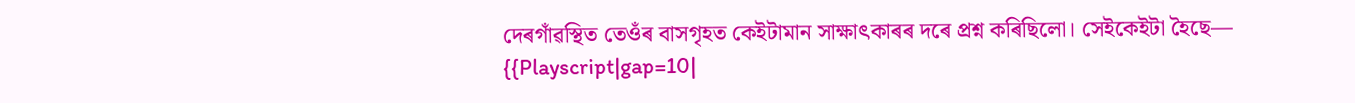দেৰগাঁৱস্থিত তেওঁৰ বাসগৃহত কেইটামান সাক্ষাৎকাৰৰ দৰে প্ৰশ্ন কৰিছিলো। সেইকেইটা হৈছে—
{{Playscript|gap=10|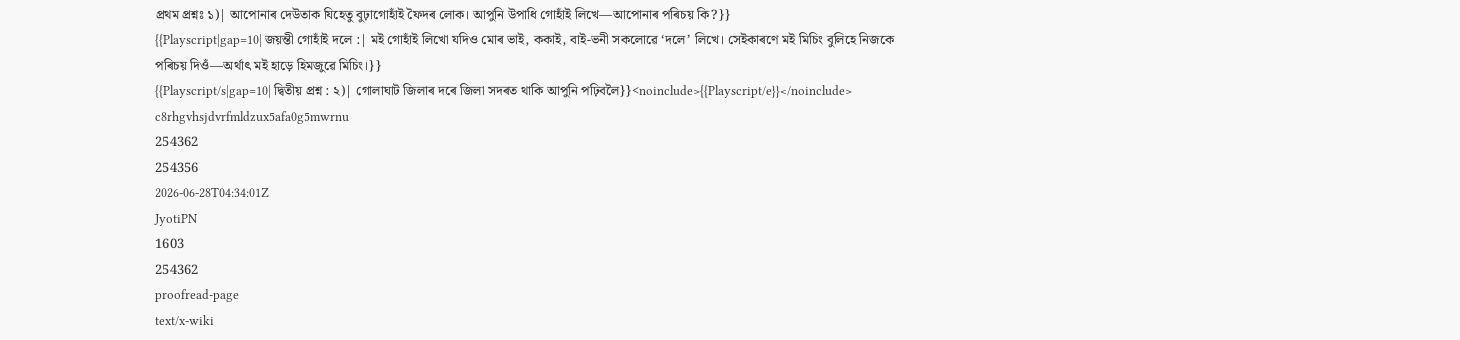প্ৰথম প্ৰশ্নঃ ১)| আপোনাৰ দেউতাক যিহেতু বুঢ়াগোহাঁই ফৈদৰ লোক। আপুনি উপাধি গোহাঁই লিখে—আপোনাৰ পৰিচয় কি?}}
{{Playscript|gap=10| জয়ন্তী গোহাঁই দলে :| মই গোহাঁই লিখো যদিও মোৰ ভাই, ককাই, বাই-ভনী সকলোৱে ‘দলে’ লিখে। সেইকাৰণে মই মিচিং বুলিহে নিজকে পৰিচয় দিওঁ—অৰ্থাৎ মই হাড়ে হিমজুৱে মিচিং।}}
{{Playscript/s|gap=10| দ্বিতীয় প্ৰশ্ন : ২)| গোলাঘাট জিলাৰ দৰে জিলা সদৰত থাকি আপুনি পঢ়িবলৈ}}<noinclude>{{Playscript/e}}</noinclude>
c8rhgvhsjdvrfmldzux5afa0g5mwrnu
254362
254356
2026-06-28T04:34:01Z
JyotiPN
1603
254362
proofread-page
text/x-wiki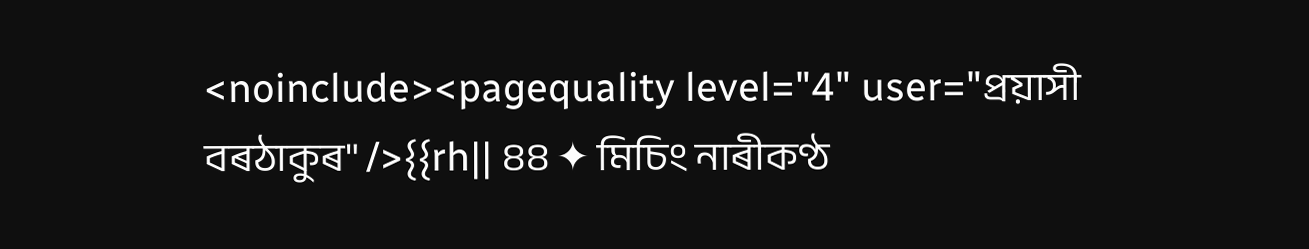<noinclude><pagequality level="4" user="প্ৰয়াসী বৰঠাকুৰ" />{{rh|| ৪৪ ✦ মিচিং নাৰীকণ্ঠ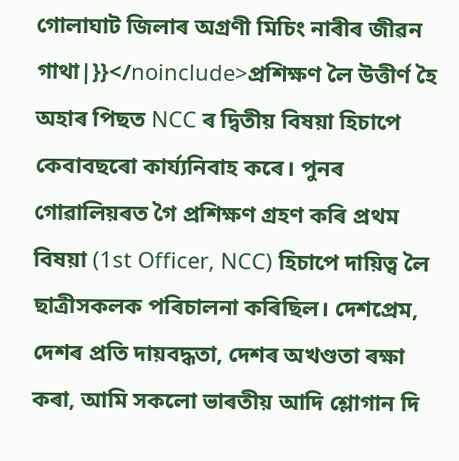গোলাঘাট জিলাৰ অগ্ৰণী মিচিং নাৰীৰ জীৱন গাথা|}}</noinclude>প্ৰশিক্ষণ লৈ উত্তীৰ্ণ হৈ অহাৰ পিছত NCC ৰ দ্বিতীয় বিষয়া হিচাপে কেবাবছৰো কাৰ্য্যনিবাহ কৰে। পুনৰ গোৱালিয়ৰত গৈ প্ৰশিক্ষণ গ্ৰহণ কৰি প্ৰথম বিষয়া (1st Officer, NCC) হিচাপে দায়িত্ব লৈ ছাত্ৰীসকলক পৰিচালনা কৰিছিল। দেশপ্ৰেম, দেশৰ প্ৰতি দায়বদ্ধতা, দেশৰ অখণ্ডতা ৰক্ষা কৰা, আমি সকলো ভাৰতীয় আদি শ্লোগান দি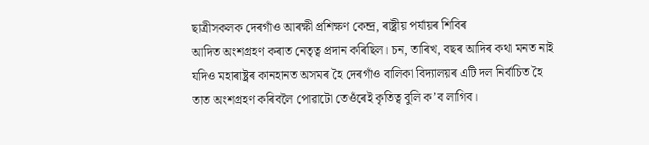ছাত্ৰীসকলক দেৰগাঁও আৰক্ষী প্ৰশিক্ষণ কেন্দ্ৰ, ৰাষ্ট্ৰীয় পৰ্যায়ৰ শিবিৰ
আদিত অংশগ্ৰহণ কৰাত নেতৃত্ব প্ৰদান কৰিছিল। চন, তাৰিখ, বছৰ আদিৰ কথা মনত নাই যদিও মহাৰাষ্ট্ৰৰ কানহানত অসমৰ হৈ দেৰগাঁও বালিকা বিদ্যালয়ৰ এটি দল নিৰ্বাচিত হৈ তাত অংশগ্ৰহণ কৰিবলৈ পোৱাটো তেওঁৰেই কৃতিত্ব বুলি ক’ব লাগিব।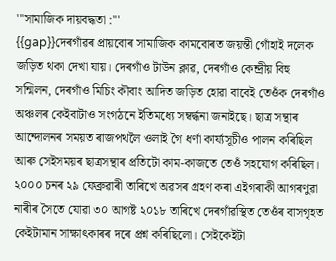'''সামাজিক দায়বদ্ধতা :'''
{{gap}}দেৰগাঁৱৰ প্ৰায়বোৰ সামাজিক কামবোৰত জয়ন্তী গোঁহাই দলেক জড়িত থকা দেখা যায়। দেৰগাঁও টাউন ক্লাৱ, দেৰগাঁও কেন্দ্ৰীয় বিহু সন্মিলন, দেৰগাঁও মিচিং কৗবাং আদিত জড়িত হোৱা বাবেই তেওঁক দেৰগাঁও অঞ্চলৰ কেইবাটাও সংগঠনে ইতিমধ্যে সম্বৰ্দ্ধনা জনাইছে। ছাত্ৰ সন্থাৰ আন্দোলনৰ সময়ত ৰাজপথলৈ ওলাই গৈ ধৰ্ণা কাৰ্য্যসূচীও পালন কৰিছিল আৰু সেইসময়ৰ ছাত্ৰসন্থাৰ প্ৰতিটো কাম-কাজতে তেওঁ সহযোগ কৰিছিল। ২০০০ চনৰ ২৯ ফেব্ৰুৱাৰী তাৰিখে অৱসৰ গ্ৰহণ কৰা এইগৰাকী আগৰণুৱা নাৰীৰ সৈতে যোৱা ৩০ আগষ্ট ২০১৮ তাৰিখে দেৰগাঁৱস্থিত তেওঁৰ বাসগৃহত কেইটামান সাক্ষাৎকাৰৰ দৰে প্ৰশ্ন কৰিছিলো। সেইকেইটা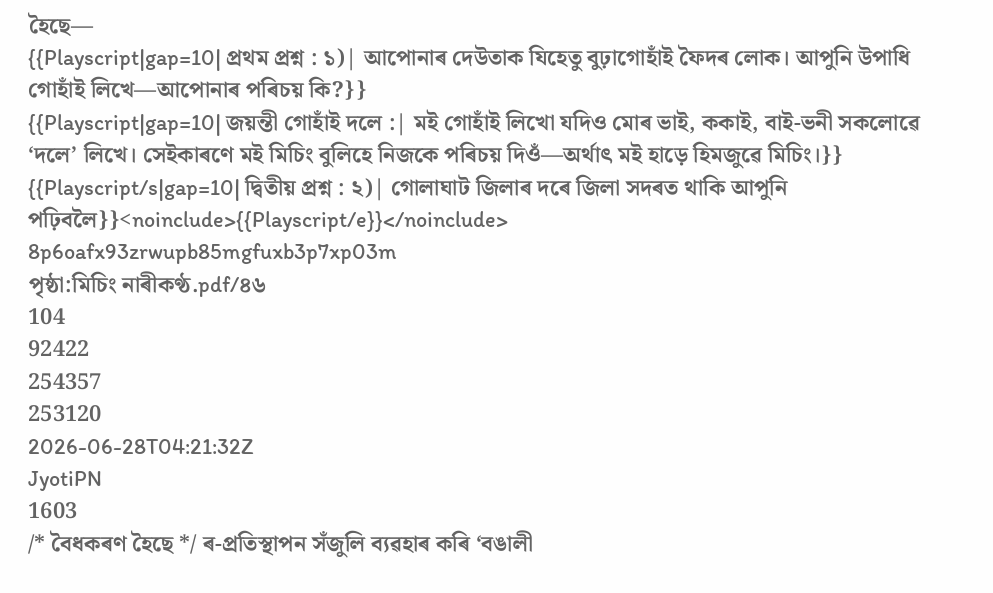হৈছে—
{{Playscript|gap=10| প্ৰথম প্ৰশ্ন : ১)| আপোনাৰ দেউতাক যিহেতু বুঢ়াগোহাঁই ফৈদৰ লোক। আপুনি উপাধি গোহাঁই লিখে—আপোনাৰ পৰিচয় কি?}}
{{Playscript|gap=10| জয়ন্তী গোহাঁই দলে :| মই গোহাঁই লিখো যদিও মোৰ ভাই, ককাই, বাই-ভনী সকলোৱে ‘দলে’ লিখে। সেইকাৰণে মই মিচিং বুলিহে নিজকে পৰিচয় দিওঁ—অৰ্থাৎ মই হাড়ে হিমজুৱে মিচিং।}}
{{Playscript/s|gap=10| দ্বিতীয় প্ৰশ্ন : ২)| গোলাঘাট জিলাৰ দৰে জিলা সদৰত থাকি আপুনি পঢ়িবলৈ}}<noinclude>{{Playscript/e}}</noinclude>
8p6oafx93zrwupb85mgfuxb3p7xp03m
পৃষ্ঠা:মিচিং নাৰীকণ্ঠ.pdf/৪৬
104
92422
254357
253120
2026-06-28T04:21:32Z
JyotiPN
1603
/* বৈধকৰণ হৈছে */ ৰ-প্ৰতিস্থাপন সঁজুলি ব্যৱহাৰ কৰি ‘বঙালী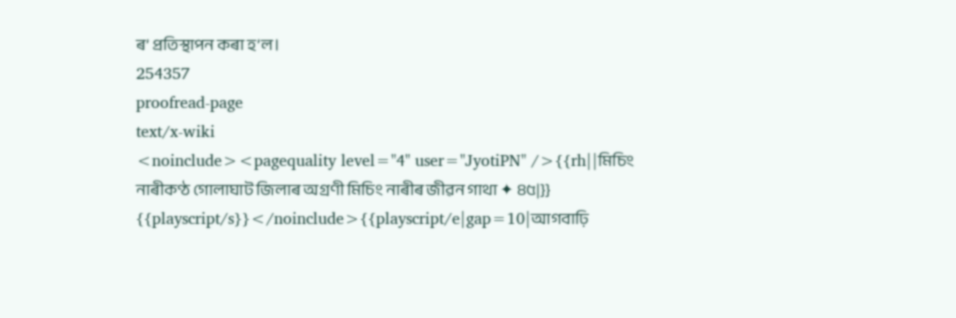ৰ’ প্ৰতিস্থাপন কৰা হ’ল।
254357
proofread-page
text/x-wiki
<noinclude><pagequality level="4" user="JyotiPN" />{{rh||মিচিং নাৰীকণ্ঠ গোলাঘাট জিলাৰ অগ্ৰণী মিচিং নাৰীৰ জীৱন গাথা ✦ ৪৫|}}
{{playscript/s}}</noinclude>{{playscript/e|gap=10|আগবাঢ়ি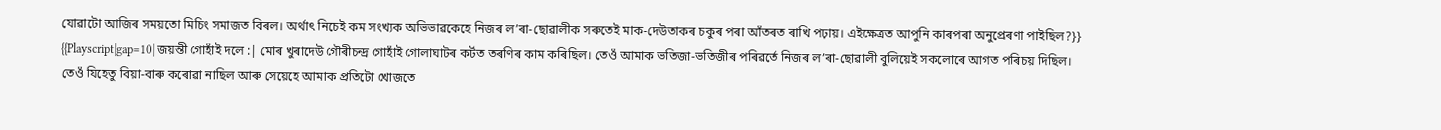যোৱাটো আজিৰ সময়তো মিচিং সমাজত বিৰল। অৰ্থাৎ নিচেই কম সংখ্যক অভিভাৱকেহে নিজৰ ল’ৰা-ছোৱালীক সৰুতেই মাক-দেউতাকৰ চকুৰ পৰা আঁতৰত ৰাখি পঢ়ায়। এইক্ষেত্ৰত আপুনি কাৰপৰা অনুপ্ৰেৰণা পাইছিল?}}
{{Playscript|gap=10| জয়ন্তী গোহাঁই দলে :| মোৰ খুৰাদেউ গৌৰীচন্দ্ৰ গোহাঁই গোলাঘাটৰ কৰ্টত তৰণিৰ কাম কৰিছিল। তেওঁ আমাক ভতিজা-ভতিজীৰ পৰিৱৰ্তে নিজৰ ল’ৰা-ছোৱালী বুলিয়েই সকলোৰে আগত পৰিচয় দিছিল। তেওঁ যিহেতু বিয়া-বাৰু কৰোৱা নাছিল আৰু সেয়েহে আমাক প্ৰতিটো খোজতে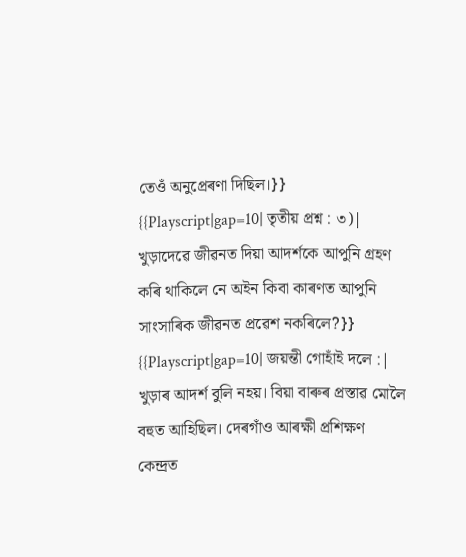তেওঁ অনুপ্ৰেৰণা দিছিল।}}
{{Playscript|gap=10| তৃতীয় প্ৰশ্ন : ৩)| খুড়াদেৱে জীৱনত দিয়া আদৰ্শকে আপুনি গ্ৰহণ কৰি থাকিলে নে অইন কিবা কাৰণত আপুনি সাংসাৰিক জীৱনত প্ৰৱেশ নকৰিলে?}}
{{Playscript|gap=10| জয়ন্তী গোহাঁই দলে :| খুড়াৰ আদৰ্শ বুলি নহয়। বিয়া বাৰুৰ প্ৰস্তাৱ মোলৈ বহুত আহিছিল। দেৰগাঁও আৰক্ষী প্ৰশিক্ষণ কেন্দ্ৰত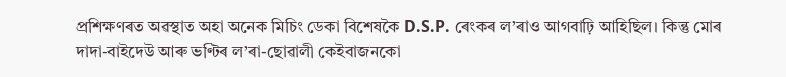প্ৰশিক্ষণৰত অৱস্থাত অহা অনেক মিচিং ডেকা বিশেষকৈ D.S.P. ৰেংকৰ ল’ৰাও আগবাঢ়ি আহিছিল। কিন্তু মোৰ দাদা-বাইদেউ আৰু ভণ্টিৰ ল’ৰা-ছোৱালী কেইবাজনকো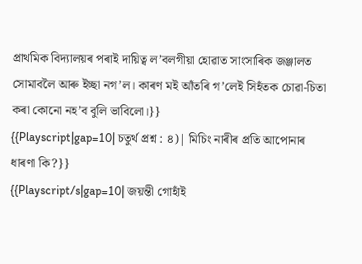প্ৰাথমিক বিদ্যালয়ৰ পৰাই দায়িত্ব ল’বলগীয়া হোৱাত সাংসাৰিক জঞ্জালত সোমাবলৈ আৰু ইচ্ছা নগ’ল। কাৰণ মই আঁতৰি গ’লেই সিহঁতক চোৱা-চিতা কৰা কোনো নহ’ব বুলি ভাবিলো।}}
{{Playscript|gap=10| চতুৰ্থ প্ৰশ্ন : ৪)| মিচিং নাৰীৰ প্ৰতি আপোনাৰ ধাৰণা কি?}}
{{Playscript/s|gap=10| জয়ন্তী গোহাঁই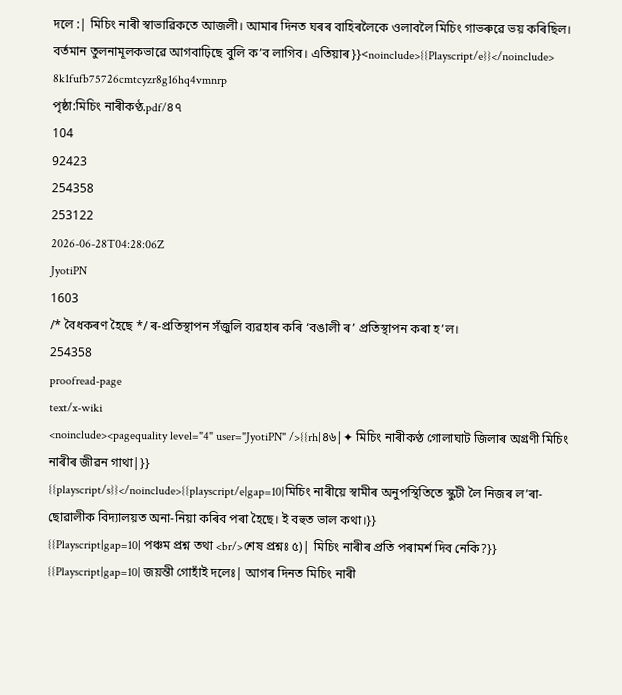দলে :| মিচিং নাৰী স্বাভাৱিকতে আজলী। আমাৰ দিনত ঘৰৰ বাহিৰলৈকে ওলাবলৈ মিচিং গাভৰুৱে ভয় কৰিছিল। বৰ্তমান তুলনামূলকভাৱে আগবাঢ়িছে বুলি ক’ব লাগিব। এতিয়াৰ}}<noinclude>{{Playscript/e}}</noinclude>
8k1fufb75726cmtcyzr8g16hq4vmnrp
পৃষ্ঠা:মিচিং নাৰীকণ্ঠ.pdf/৪৭
104
92423
254358
253122
2026-06-28T04:28:06Z
JyotiPN
1603
/* বৈধকৰণ হৈছে */ ৰ-প্ৰতিস্থাপন সঁজুলি ব্যৱহাৰ কৰি ‘বঙালী ৰ’ প্ৰতিস্থাপন কৰা হ’ল।
254358
proofread-page
text/x-wiki
<noinclude><pagequality level="4" user="JyotiPN" />{{rh|৪৬|✦ মিচিং নাৰীকণ্ঠ গোলাঘাট জিলাৰ অগ্ৰণী মিচিং নাৰীৰ জীৱন গাথা|}}
{{playscript/s}}</noinclude>{{playscript/e|gap=10|মিচিং নাৰীয়ে স্বামীৰ অনুপস্থিতিতে স্কুটী লৈ নিজৰ ল’ৰা-ছোৱালীক বিদ্যালয়ত অনা-নিয়া কৰিব পৰা হৈছে। ই বহুত ভাল কথা।}}
{{Playscript|gap=10| পঞ্চম প্ৰশ্ন তথা <br/>শেষ প্ৰশ্নঃ ৫)| মিচিং নাৰীৰ প্ৰতি পৰামৰ্শ দিব নেকি?}}
{{Playscript|gap=10| জয়ন্তী গোহাঁই দলেঃ| আগৰ দিনত মিচিং নাৰী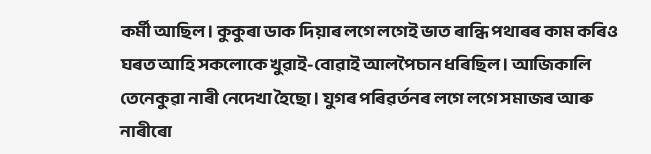কৰ্মী আছিল। কুকুৰা ডাক দিয়াৰ লগে লগেই ভাত ৰান্ধি পথাৰৰ কাম কৰিও ঘৰত আহি সকলোকে খুৱাই-বোৱাই আলপৈচান ধৰিছিল। আজিকালি তেনেকুৱা নাৰী নেদেখা হৈছো। যুগৰ পৰিৱৰ্তনৰ লগে লগে সমাজৰ আৰু নাৰীৰো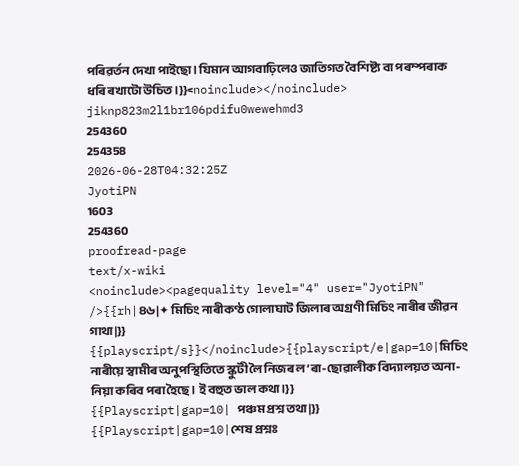পৰিৱৰ্তন দেখা পাইছো। যিমান আগবাঢ়িলেও জাতিগত বৈশিষ্ট্য বা পৰম্পৰাক ধৰি ৰখাটো উচিত।}}<noinclude></noinclude>
jiknp823m2l1br106pdifu0wewehmd3
254360
254358
2026-06-28T04:32:25Z
JyotiPN
1603
254360
proofread-page
text/x-wiki
<noinclude><pagequality level="4" user="JyotiPN" />{{rh|৪৬|✦ মিচিং নাৰীকণ্ঠ গোলাঘাট জিলাৰ অগ্ৰণী মিচিং নাৰীৰ জীৱন গাথা|}}
{{playscript/s}}</noinclude>{{playscript/e|gap=10|মিচিং নাৰীয়ে স্বামীৰ অনুপস্থিতিতে স্কুটী লৈ নিজৰ ল’ৰা-ছোৱালীক বিদ্যালয়ত অনা-নিয়া কৰিব পৰা হৈছে। ই বহুত ভাল কথা।}}
{{Playscript|gap=10| পঞ্চম প্ৰশ্ন তথা|}}
{{Playscript|gap=10|শেষ প্ৰশ্নঃ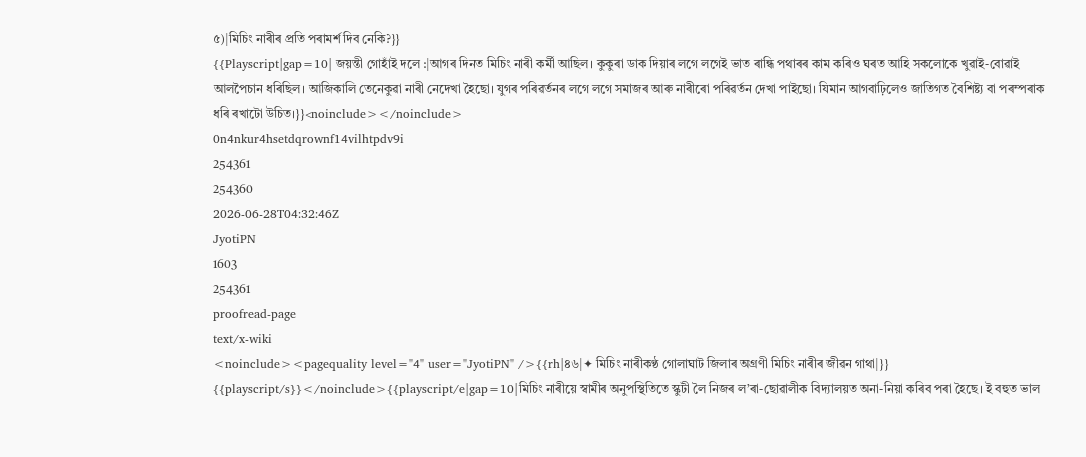৫)|মিচিং নাৰীৰ প্ৰতি পৰামৰ্শ দিব নেকি?}}
{{Playscript|gap=10| জয়ন্তী গোহাঁই দলে :|আগৰ দিনত মিচিং নাৰী কৰ্মী আছিল। কুকুৰা ডাক দিয়াৰ লগে লগেই ভাত ৰান্ধি পথাৰৰ কাম কৰিও ঘৰত আহি সকলোকে খুৱাই-বোৱাই আলপৈচান ধৰিছিল। আজিকালি তেনেকুৱা নাৰী নেদেখা হৈছো। যুগৰ পৰিৱৰ্তনৰ লগে লগে সমাজৰ আৰু নাৰীৰো পৰিৱৰ্তন দেখা পাইছো। যিমান আগবাঢ়িলেও জাতিগত বৈশিষ্ট্য বা পৰম্পৰাক ধৰি ৰখাটো উচিত।}}<noinclude></noinclude>
0n4nkur4hsetdqrownf14vilhtpdv9i
254361
254360
2026-06-28T04:32:46Z
JyotiPN
1603
254361
proofread-page
text/x-wiki
<noinclude><pagequality level="4" user="JyotiPN" />{{rh|৪৬|✦ মিচিং নাৰীকণ্ঠ গোলাঘাট জিলাৰ অগ্ৰণী মিচিং নাৰীৰ জীৱন গাথা|}}
{{playscript/s}}</noinclude>{{playscript/e|gap=10|মিচিং নাৰীয়ে স্বামীৰ অনুপস্থিতিতে স্কুটী লৈ নিজৰ ল’ৰা-ছোৱালীক বিদ্যালয়ত অনা-নিয়া কৰিব পৰা হৈছে। ই বহুত ভাল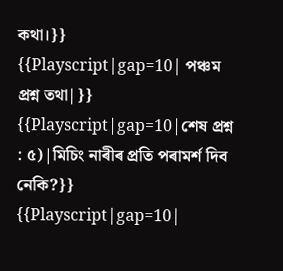কথা।}}
{{Playscript|gap=10| পঞ্চম প্ৰশ্ন তথা|}}
{{Playscript|gap=10|শেষ প্ৰশ্ন : ৫)|মিচিং নাৰীৰ প্ৰতি পৰামৰ্শ দিব নেকি?}}
{{Playscript|gap=10|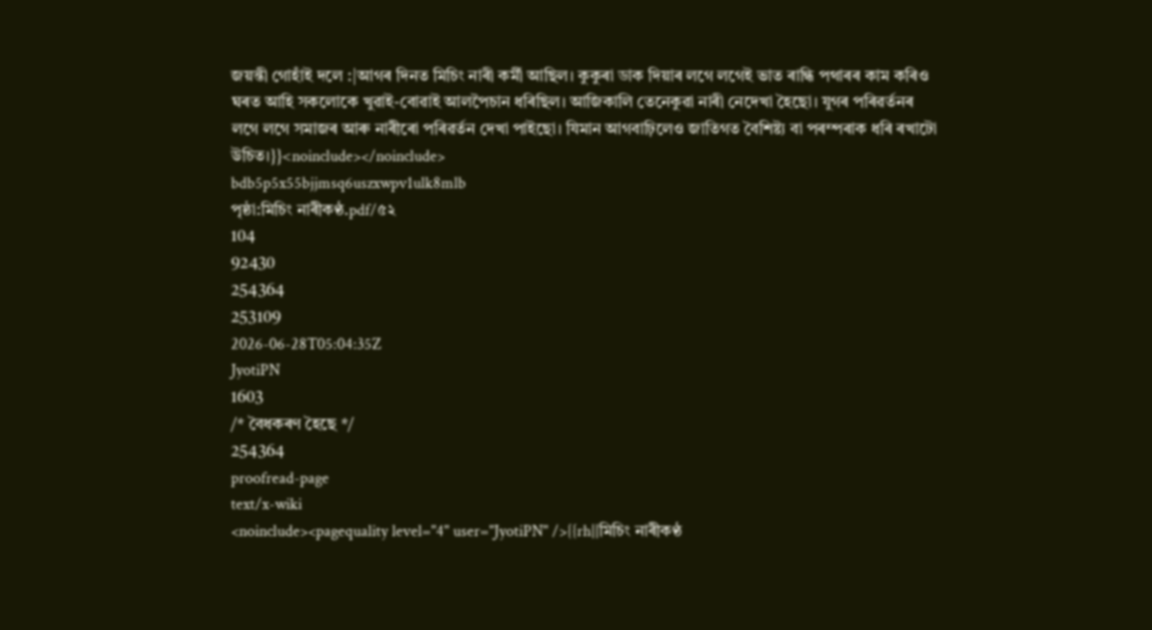জয়ন্তী গোহাঁই দলে :|আগৰ দিনত মিচিং নাৰী কৰ্মী আছিল। কুকুৰা ডাক দিয়াৰ লগে লগেই ভাত ৰান্ধি পথাৰৰ কাম কৰিও ঘৰত আহি সকলোকে খুৱাই-বোৱাই আলপৈচান ধৰিছিল। আজিকালি তেনেকুৱা নাৰী নেদেখা হৈছো। যুগৰ পৰিৱৰ্তনৰ লগে লগে সমাজৰ আৰু নাৰীৰো পৰিৱৰ্তন দেখা পাইছো। যিমান আগবাঢ়িলেও জাতিগত বৈশিষ্ট্য বা পৰম্পৰাক ধৰি ৰখাটো উচিত।}}<noinclude></noinclude>
bdb5p5x55bjjmsq6uszxwpv1ulk8mlb
পৃষ্ঠা:মিচিং নাৰীকণ্ঠ.pdf/৫২
104
92430
254364
253109
2026-06-28T05:04:35Z
JyotiPN
1603
/* বৈধকৰণ হৈছে */
254364
proofread-page
text/x-wiki
<noinclude><pagequality level="4" user="JyotiPN" />{{rh||মিচিং নাৰীকণ্ঠ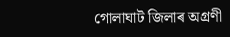গোলাঘাট জিলাৰ অগ্ৰণী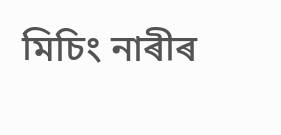মিচিং নাৰীৰ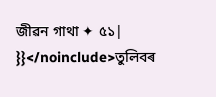জীৱন গাথা ✦ ৫১| }}</noinclude>তুলিবৰ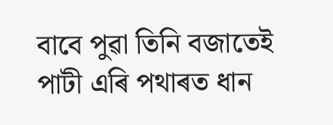বাবে পুৱা তিনি বজাতেই পাটী এৰি পথাৰত ধান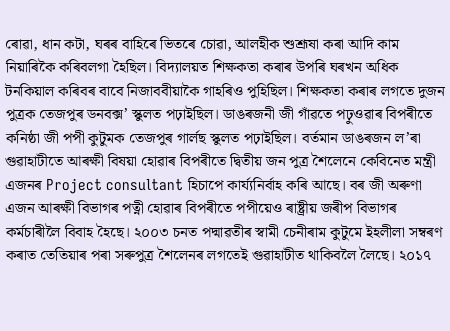ৰোৱা, ধান কটা, ঘৰৰ বাহিৰে ভিতৰে চোৱা, আলহীক শুশ্ৰূষা কৰা আদি কাম নিয়াৰিকৈ কৰিবলগা হৈছিল। বিদ্যালয়ত শিক্ষকতা কৰাৰ উপৰি ঘৰখন অধিক টনকিয়াল কৰিবৰ বাবে নিজাববীয়াকৈ গাহৰিও পুহিছিল। শিক্ষকতা কৰাৰ লগতে দুজন পুত্ৰক তেজপুৰ ডনবক্স’ স্কুলত পঢ়াইছিল। ডাঙৰজনী জী গাঁৱতে পঢ়ুওৱাৰ বিপৰীতে কনিষ্ঠা জী পপী কুটুমক তেজপুৰ গাৰ্লছ স্কুলত পঢ়াইছিল। বৰ্তমান ডাঙৰজন ল’ৰা গুৱাহাটীতে আৰক্ষী বিষয়া হোৱাৰ বিপৰীতে দ্বিতীয় জন পুত্ৰ শৈলেনে কেবিনেত মন্ত্ৰী এজনৰ Project consultant হিচাপে কাৰ্য্যনিৰ্বাহ কৰি আছে। বৰ জী অৰুণা এজন আৰক্ষী বিভাগৰ পত্নী হোৱাৰ বিপৰীতে পপীয়েও ৰাষ্ট্ৰীয় জৰীপ বিভাগৰ কৰ্মচাৰীলৈ বিবাহ হৈছে। ২০০৩ চনত পদ্মাৱতীৰ স্বামী চেনীৰাম কুটুমে ইহলীলা সম্বৰণ কৰাত তেতিয়াৰ পৰা সৰুপুত্ৰ শৈলেনৰ লগতেই গুৱাহাটীত থাকিবলৈ লৈছে। ২০১৭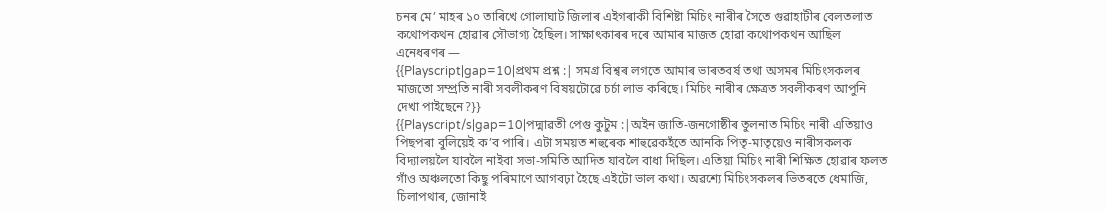চনৰ মে’ মাহৰ ১০ তাৰিখে গোলাঘাট জিলাৰ এইগৰাকী বিশিষ্টা মিচিং নাৰীৰ সৈতে গুৱাহাটীৰ বেলতলাত কথোপকথন হোৱাৰ সৌভাগ্য হৈছিল। সাক্ষাৎকাৰৰ দৰে আমাৰ মাজত হোৱা কথোপকথন আছিল এনেধৰণৰ —
{{Playscript|gap=10|প্ৰথম প্ৰশ্ন :| সমগ্ৰ বিশ্বৰ লগতে আমাৰ ভাৰতবৰ্ষ তথা অসমৰ মিচিংসকলৰ মাজতো সম্প্ৰতি নাৰী সবলীকৰণ বিষয়টোৱে চৰ্চা লাভ কৰিছে। মিচিং নাৰীৰ ক্ষেত্ৰত সবলীকৰণ আপুনি দেখা পাইছেনে?}}
{{Playscript/s|gap=10|পদ্মাৱতী পেগু কুটুম :|অইন জাতি-জনগোষ্ঠীৰ তুলনাত মিচিং নাৰী এতিয়াও পিছপৰা বুলিয়েই ক’ব পাৰি। এটা সময়ত শহুৰেক শাহুৱেকহঁতে আনকি পিতৃ-মাতৃয়েও নাৰীসকলক বিদ্যালয়লৈ যাবলৈ নাইবা সভা-সমিতি আদিত যাবলৈ বাধা দিছিল। এতিয়া মিচিং নাৰী শিক্ষিত হোৱাৰ ফলত গাঁও অঞ্চলতো কিছু পৰিমাণে আগবঢ়া হৈছে এইটো ভাল কথা। অৱশ্যে মিচিংসকলৰ ভিতৰতে ধেমাজি, চিলাপথাৰ, জোনাই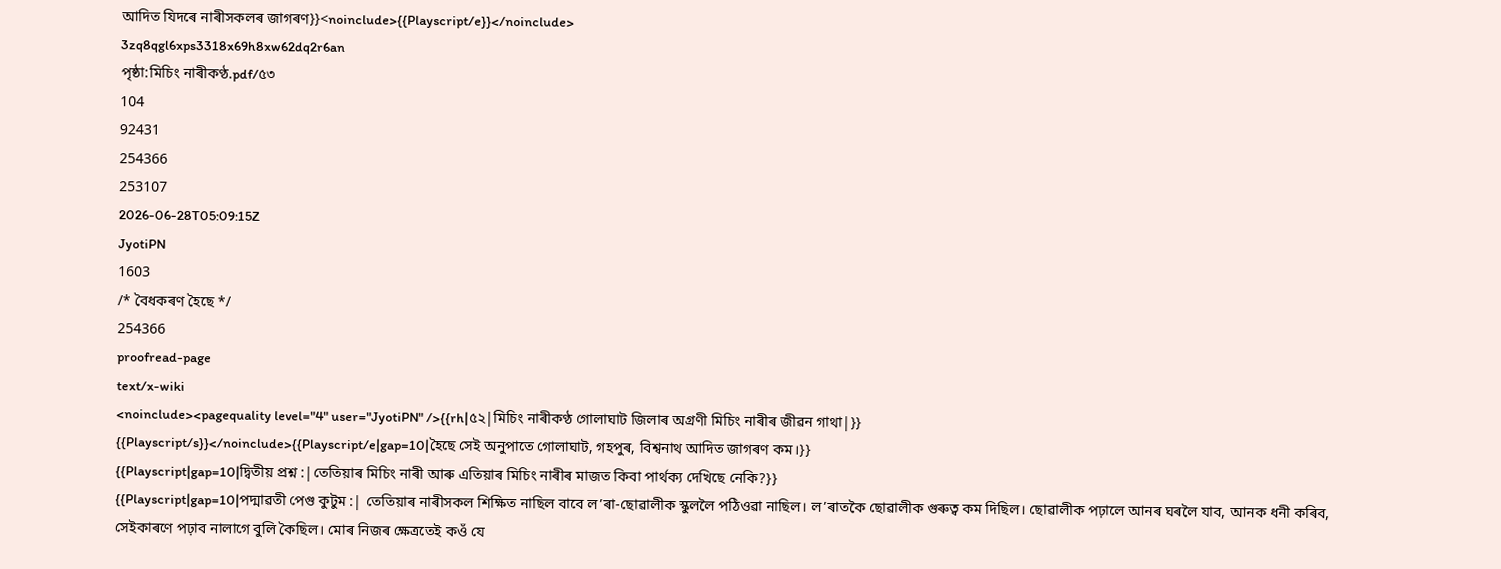আদিত যিদৰে নাৰীসকলৰ জাগৰণ}}<noinclude>{{Playscript/e}}</noinclude>
3zq8qgl6xps3318x69h8xw62dq2r6an
পৃষ্ঠা:মিচিং নাৰীকণ্ঠ.pdf/৫৩
104
92431
254366
253107
2026-06-28T05:09:15Z
JyotiPN
1603
/* বৈধকৰণ হৈছে */
254366
proofread-page
text/x-wiki
<noinclude><pagequality level="4" user="JyotiPN" />{{rh|৫২|মিচিং নাৰীকণ্ঠ গোলাঘাট জিলাৰ অগ্ৰণী মিচিং নাৰীৰ জীৱন গাথা|}}
{{Playscript/s}}</noinclude>{{Playscript/e|gap=10|হৈছে সেই অনুপাতে গোলাঘাট, গহপুৰ, বিশ্বনাথ আদিত জাগৰণ কম।}}
{{Playscript|gap=10|দ্বিতীয় প্ৰশ্ন :|তেতিয়াৰ মিচিং নাৰী আৰু এতিয়াৰ মিচিং নাৰীৰ মাজত কিবা পাৰ্থক্য দেখিছে নেকি?}}
{{Playscript|gap=10|পদ্মাৱতী পেগু কুটুম :| তেতিয়াৰ নাৰীসকল শিক্ষিত নাছিল বাবে ল’ৰা-ছোৱালীক স্কুললৈ পঠিওৱা নাছিল। ল’ৰাতকৈ ছোৱালীক গুৰুত্ব কম দিছিল। ছোৱালীক পঢ়ালে আনৰ ঘৰলৈ যাব, আনক ধনী কৰিব, সেইকাৰণে পঢ়াব নালাগে বুলি কৈছিল। মোৰ নিজৰ ক্ষেত্ৰতেই কওঁ যে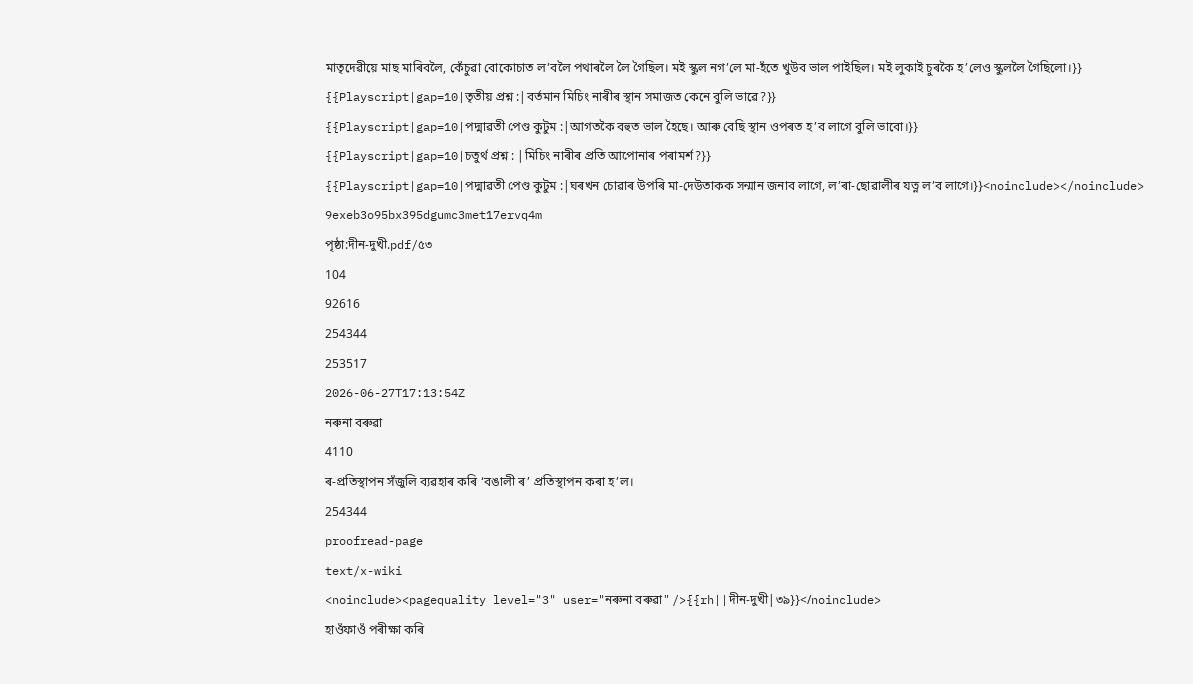মাতৃদেৱীয়ে মাছ মাৰিবলৈ, কেঁচুৱা বোকোচাত ল’বলৈ পথাৰলৈ লৈ গৈছিল। মই স্কুল নগ’লে মা-হঁতে খুউব ভাল পাইছিল। মই লুকাই চুৰকৈ হ’লেও স্কুললৈ গৈছিলো।}}
{{Playscript|gap=10|তৃতীয় প্ৰশ্ন :|বৰ্তমান মিচিং নাৰীৰ স্থান সমাজত কেনে বুলি ভাৱে?}}
{{Playscript|gap=10|পদ্মাৱতী পেণ্ড কুটুম :|আগতকৈ বহুত ভাল হৈছে। আৰু বেছি স্থান ওপৰত হ’ব লাগে বুলি ভাবো।}}
{{Playscript|gap=10|চতুৰ্থ প্ৰশ্ন : |মিচিং নাৰীৰ প্ৰতি আপোনাৰ পৰামৰ্শ?}}
{{Playscript|gap=10|পদ্মাৱতী পেণ্ড কুটুম :|ঘৰখন চোৱাৰ উপৰি মা-দেউতাকক সন্মান জনাব লাগে, ল’ৰা-ছোৱালীৰ যত্ন ল’ব লাগে।}}<noinclude></noinclude>
9exeb3o95bx395dgumc3met17ervq4m
পৃষ্ঠা:দীন-দুখী.pdf/৫৩
104
92616
254344
253517
2026-06-27T17:13:54Z
নৰুনা বৰুৱা
4110
ৰ-প্ৰতিস্থাপন সঁজুলি ব্যৱহাৰ কৰি ‘বঙালী ৰ’ প্ৰতিস্থাপন কৰা হ’ল।
254344
proofread-page
text/x-wiki
<noinclude><pagequality level="3" user="নৰুনা বৰুৱা" />{{rh||দীন-দুখী|৩৯}}</noinclude>
হাওঁফাওঁ পৰীক্ষা কৰি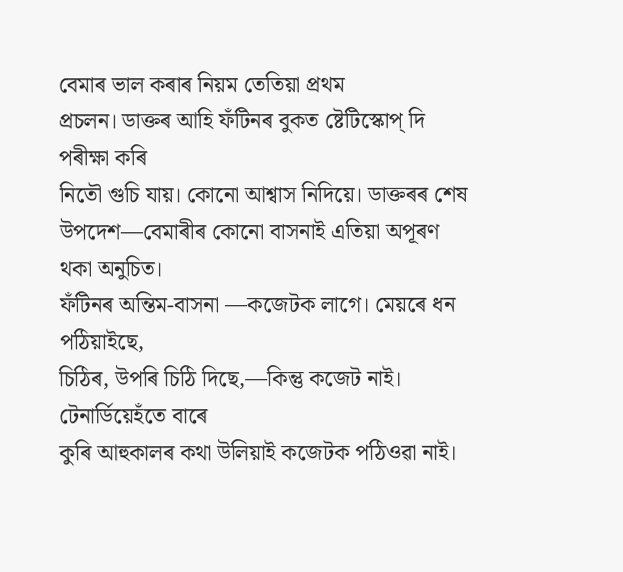বেমাৰ ভাল কৰাৰ নিয়ম তেতিয়া প্ৰথম
প্ৰচলন। ডাক্তৰ আহি ফঁটিনৰ বুকত ষ্টেটিস্কোপ্ দি পৰীক্ষা কৰি
নিতৌ গুচি যায়। কোনো আশ্বাস নিদিয়ে। ডাক্তৰৰ শেষ
উপদেশ—বেমাৰীৰ কোনো বাসনাই এতিয়া অপূৰণ থকা অনুচিত।
ফঁটিনৰ অন্তিম-বাসনা —কজেটক লাগে। মেয়ৰে ধন পঠিয়াইছে,
চিঠিৰ, উপৰি চিঠি দিছে,—কিন্তু কজেট নাই। টেনাৰ্ডিয়েহঁতে বাৰে
কুৰি আহুকালৰ কথা উলিয়াই কজেটক পঠিওৱা নাই।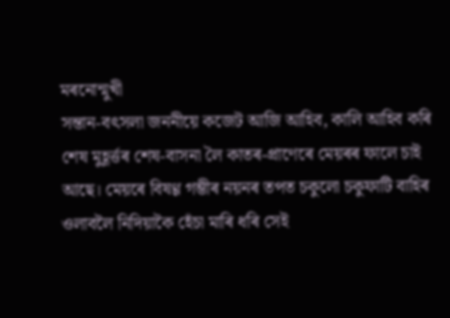মৰনোন্মুখী
সন্তান-বৎসলা জননীয়ে কজেট আজি আহিব, কালি আহিব কৰি
শেষ মুহূৰ্ত্তৰ শেষ-বাসনা লৈ কাতৰ-প্ৰাণেৰে মেয়ৰৰ ফালে চাই
আছে। মেয়ৰে বিষণ্ণ গম্ভীৰ নয়নৰ তপত চকুলো চকুফাটি বাহিৰ
ওলাবলৈ নিদিয়াকৈ হেঁচা মাৰি ধৰি সেই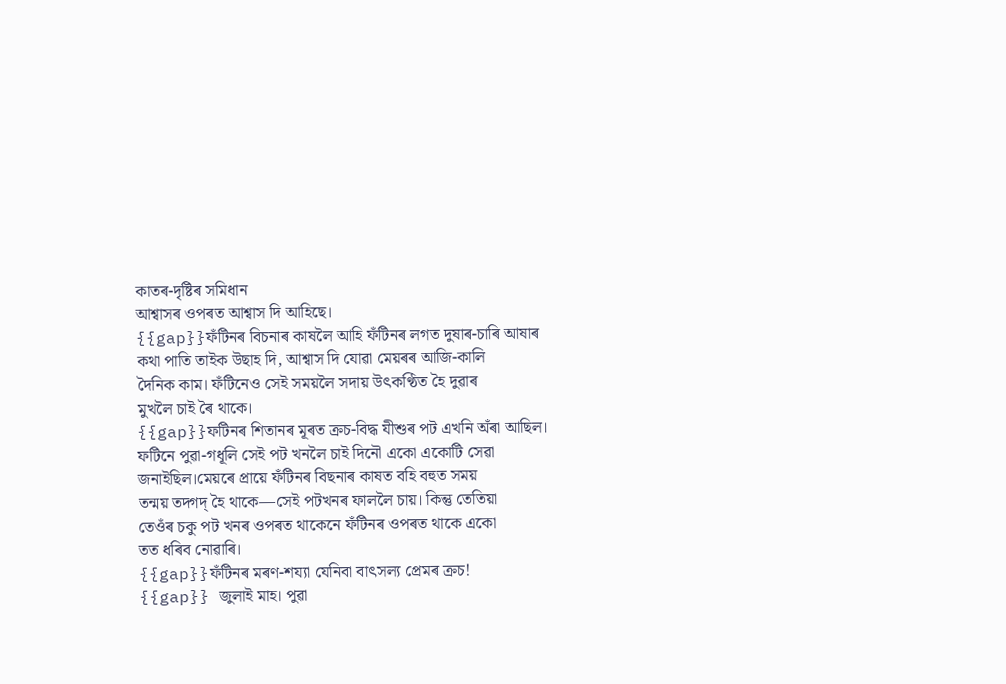কাতৰ-দৃষ্টিৰ সমিধান
আশ্বাসৰ ওপৰত আশ্বাস দি আহিছে।
{{gap}}ফঁটিনৰ বিচনাৰ কাষলৈ আহি ফঁটিনৰ লগত দুষাৰ-চাৰি আষাৰ
কথা পাতি তাইক উছাহ দি, আশ্বাস দি যোৱা মেয়ৰৰ আজি-কালি
দৈনিক কাম। ফঁটিনেও সেই সময়লৈ সদায় উৎকণ্ঠিত হৈ দুৱাৰ
মুখলৈ চাই ৰৈ থাকে।
{{gap}}ফটিনৰ শিতানৰ মূৰত ক্ৰচ-বিদ্ধ যীশুৰ পট এখনি অঁৰা আছিল।
ফটিনে পুৱা-গধূলি সেই পট খনলৈ চাই দিনৌ একো একোটি সেৱা
জনাইছিল।মেয়ৰে প্ৰায়ে ফঁটিনৰ বিছনাৰ কাষত বহি বহুত সময়
তন্ময় তদ্গদ্ হৈ থাকে—সেই পটখনৰ ফাললৈ চায়। কিন্তু তেতিয়া
তেওঁৰ চকু পট খনৰ ওপৰত থাকেনে ফঁটিনৰ ওপৰত থাকে একো
তত ধৰিব নোৱাৰি।
{{gap}}ফঁটিনৰ মৰণ-শয্যা যেনিবা বাৎসল্য প্ৰেমৰ ক্ৰচ!
{{gap}} জুলাই মাহ। পুৱা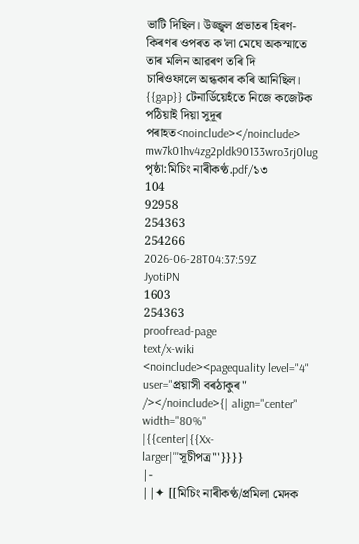ভাটি দিছিল। উজ্জ্বল প্ৰভাতৰ হিৰণ-
কিৰণৰ ওপৰত ক'লা মেঘে অকস্মাতে তাৰ মলিন আৱৰণ তৰি দি
চাৰিওফালে অন্ধকাৰ কৰি আনিছিল।
{{gap}} টেনাৰ্ডিয়েহঁতে নিজে কজেটক পঠিয়াই দিয়া সুদূৰ পৰাহত<noinclude></noinclude>
mw7k01hv4zg2pldk90133wro3rj0lug
পৃষ্ঠা:মিচিং নাৰীকণ্ঠ.pdf/১৩
104
92958
254363
254266
2026-06-28T04:37:59Z
JyotiPN
1603
254363
proofread-page
text/x-wiki
<noinclude><pagequality level="4" user="প্ৰয়াসী বৰঠাকুৰ" /></noinclude>{| align="center" width="80%"
|{{center|{{Xx-larger|'''সূচীপত্ৰ'''}}}}
|-
||✦ [[মিচিং নাৰীকণ্ঠ/প্ৰমিলা মেদক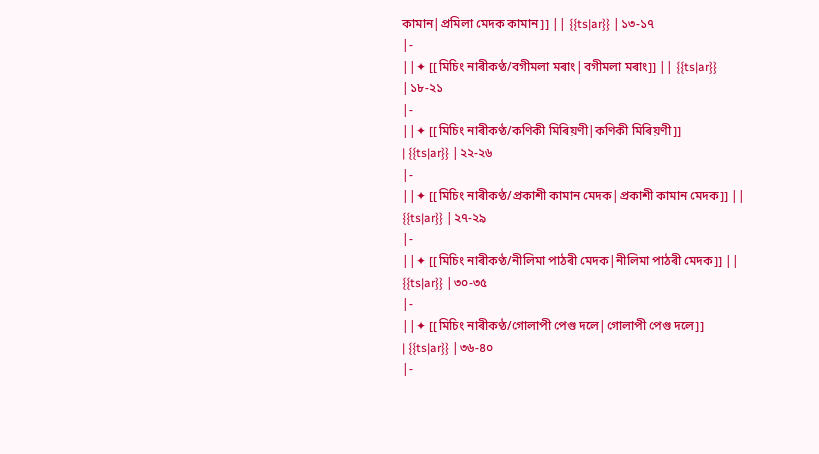কামান|প্ৰমিলা মেদক কামান]] || {{ts|ar}} |১৩-১৭
|-
||✦ [[মিচিং নাৰীকণ্ঠ/বগীমলা মৰাং|বগীমলা মৰাং]] || {{ts|ar}} |১৮-২১
|-
||✦ [[মিচিং নাৰীকণ্ঠ/কণিকী মিৰিয়ণী|কণিকী মিৰিয়ণী]]
| {{ts|ar}} |২২-২৬
|-
||✦ [[মিচিং নাৰীকণ্ঠ/প্ৰকাশী কামান মেদক|প্ৰকাশী কামান মেদক]] || {{ts|ar}} |২৭-২৯
|-
||✦ [[মিচিং নাৰীকণ্ঠ/নীলিমা পাঠৰী মেদক|নীলিমা পাঠৰী মেদক]] || {{ts|ar}} |৩০-৩৫
|-
||✦ [[মিচিং নাৰীকণ্ঠ/গোলাপী পেগু দলে|গোলাপী পেগু দলে]]
| {{ts|ar}} |৩৬-৪০
|-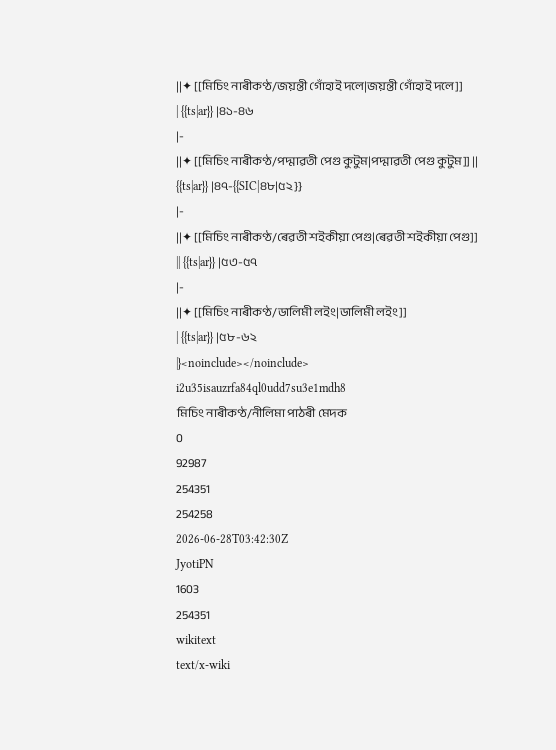||✦ [[মিচিং নাৰীকণ্ঠ/জয়ন্তী গোঁহাই দলে|জয়ন্তী গোঁহাই দলে]]
| {{ts|ar}} |৪১-৪৬
|-
||✦ [[মিচিং নাৰীকণ্ঠ/পদ্মাৱতী পেগু কুটুম|পদ্মাৱতী পেগু কুটুম]] || {{ts|ar}} |৪৭-{{SIC|৪৮|৫২}}
|-
||✦ [[মিচিং নাৰীকণ্ঠ/ৰেৱতী শইকীয়া পেগু|ৰেৱতী শইকীয়া পেগু]] || {{ts|ar}} |৫৩-৫৭
|-
||✦ [[মিচিং নাৰীকণ্ঠ/ডালিমী লইং|ডালিমী লইং]]
| {{ts|ar}} |৫৮-৬২
|}<noinclude></noinclude>
i2u35isauzrfa84ql0udd7su3e1mdh8
মিচিং নাৰীকণ্ঠ/নীলিমা পাঠৰী মেদক
0
92987
254351
254258
2026-06-28T03:42:30Z
JyotiPN
1603
254351
wikitext
text/x-wiki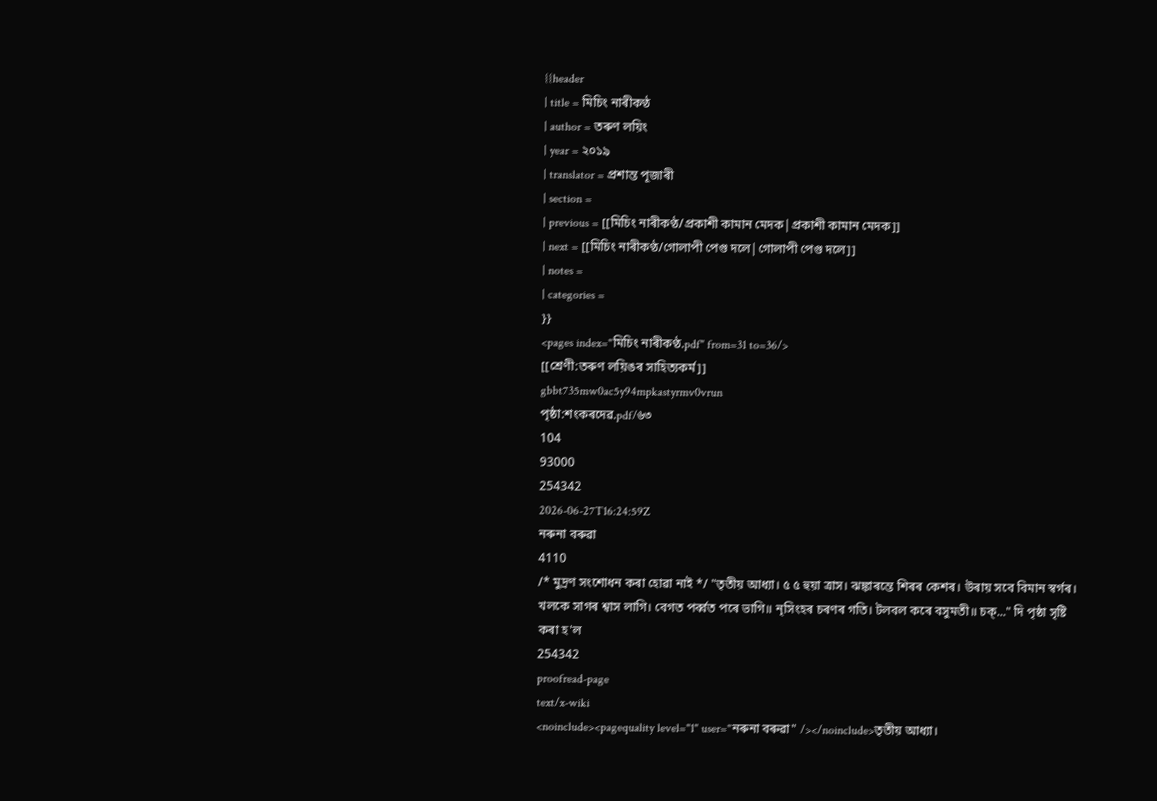{{header
| title = মিচিং নাৰীকণ্ঠ
| author = তৰুণ লয়িং
| year = ২০১৯
| translator = প্ৰশান্ত পূজাৰী
| section =
| previous = [[মিচিং নাৰীকণ্ঠ/প্ৰকাশী কামান মেদক|প্ৰকাশী কামান মেদক]]
| next = [[মিচিং নাৰীকণ্ঠ/গোলাপী পেগু দলে|গোলাপী পেগু দলে]]
| notes =
| categories =
}}
<pages index="মিচিং নাৰীকণ্ঠ.pdf" from=31 to=36/>
[[শ্ৰেণী:তৰুণ লয়িঙৰ সাহিত্যকৰ্ম]]
gbbt735mw0ac5y94mpkastyrmv0vrun
পৃষ্ঠা:শংকৰদেৱ.pdf/৬৩
104
93000
254342
2026-06-27T16:24:59Z
নৰুনা বৰুৱা
4110
/* মুদ্ৰণ সংশোধন কৰা হোৱা নাই */ "তৃতীয় আধ্যা। ৫ ৫ হুয়া ত্ৰাস। ঝঙ্কাৰন্তে শিৰৰ কেশৰ। উৰায় সবে বিমান স্বৰ্গৰ। খলকে সাগৰ শ্বাস লাগি। বেগত পৰ্ব্বত পৰে ভাগি॥ নৃসিংহৰ চৰণৰ গতি। টলবল কৰে বসুমতী॥ চক্..." দি পৃষ্ঠা সৃষ্টি কৰা হ'ল
254342
proofread-page
text/x-wiki
<noinclude><pagequality level="1" user="নৰুনা বৰুৱা" /></noinclude>তৃতীয় আধ্যা।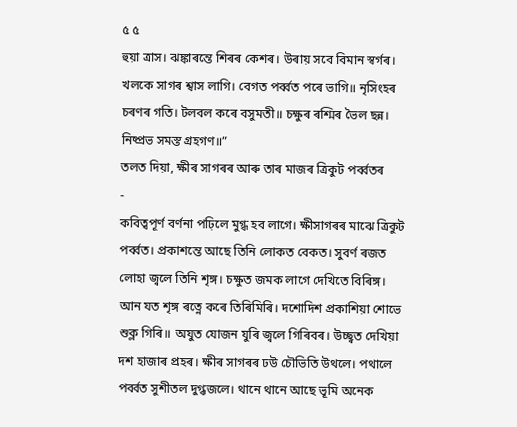৫ ৫
হুয়া ত্ৰাস। ঝঙ্কাৰন্তে শিৰৰ কেশৰ। উৰায় সবে বিমান স্বৰ্গৰ।
খলকে সাগৰ শ্বাস লাগি। বেগত পৰ্ব্বত পৰে ভাগি॥ নৃসিংহৰ
চৰণৰ গতি। টলবল কৰে বসুমতী॥ চক্ষুৰ ৰশ্মিৰ ভৈল ছন্ন।
নিষ্প্ৰভ সমস্ত গ্ৰহগণ॥”
তলত দিয়া, ক্ষীৰ সাগৰৰ আৰু তাৰ মাজৰ ত্ৰিকুট পৰ্ব্বতৰ
-
কবিত্বপূৰ্ণ বৰ্ণনা পঢ়িলে মুগ্ধ হব লাগে। ক্ষীসাগৰৰ মাঝে ত্ৰিকুট
পৰ্ব্বত। প্ৰকাশন্তে আছে তিনি লোকত বেকত। সুবৰ্ণ ৰজত
লোহা জ্বলে তিনি শৃঙ্গ। চক্ষুত জমক লাগে দেখিতে বিৰিঙ্গ।
আন যত শৃঙ্গ ৰত্নে কৰে তিৰিমিৰি। দশোদিশ প্ৰকাশিয়া শোভে
শুক্ল গিৰি॥ অযুত যোজন যুৰি জ্বলে গিৰিবৰ। উচ্ছ্বত দেখিয়া
দশ হাজাৰ প্ৰহৰ। ক্ষীৰ সাগৰৰ ঢউ চৌভিতি উথলে। পথালে
পৰ্ব্বত সুশীতল দুগ্ধজলে। থানে থানে আছে ভূমি অনেক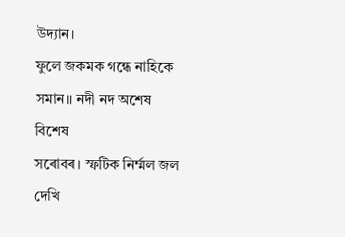উদ্যান।
ফুলে জকমক গন্ধে নাহিকে সমান॥ নদী নদ অশেষ বিশেষ
সৰোবৰ। স্ফটিক নিৰ্ম্মল জল দেখি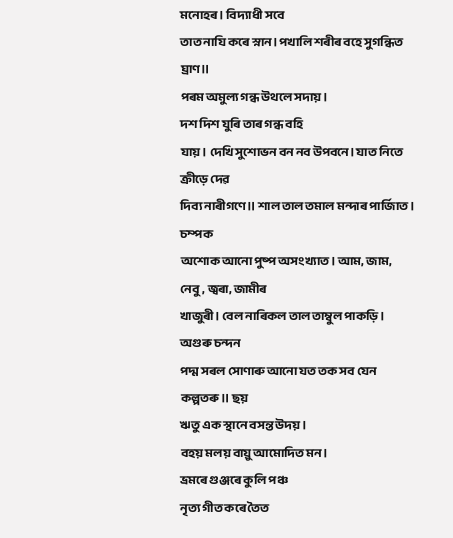মনোহৰ। বিদ্যাধী সবে
তাত নাযি কৰে স্নান। পখালি শৰীৰ বহে সুগন্ধিত ঘ্ৰাণ॥
পৰম অমুল্য গন্ধ উথলে সদায়।
দশ দিশ যুৰি তাৰ গন্ধ বহি
যায়। দেখি সুশোভন বন নব উপবনে। যাত নিতে ক্ৰীড়ে দেৱ
দিব্য নাৰীগণে॥ শাল তাল তমাল মন্দাৰ পাৰ্জিাত। চম্পক
অশোক আনো পুষ্প অসংখ্যাত। আম, জাম, নেবু, জ্বৰা, জামীৰ
খাজুৰী। বেল নাৰিকল তাল তাম্বুল পাকড়ি। অগুৰু চন্দন
পদ্ম সৰল সোণাৰু আনো যত তক সব যেন কল্পতৰু॥ ছয়
ঋতু এক স্থানে বসন্ত উদয়।
বহয় মলয় বায়ু আমোদিত মন।
ভ্ৰমৰে গুঞ্জৰে কুলি পঞ্চ
নৃত্য গীত কৰে তৈত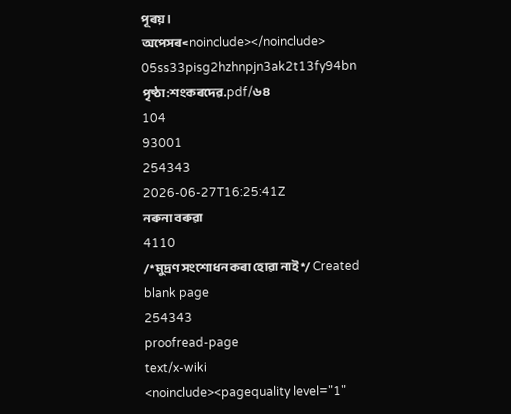পূৰয়।
অপেসৰ<noinclude></noinclude>
05ss33pisg2hzhnpjn3ak2t13fy94bn
পৃষ্ঠা:শংকৰদেৱ.pdf/৬৪
104
93001
254343
2026-06-27T16:25:41Z
নৰুনা বৰুৱা
4110
/* মুদ্ৰণ সংশোধন কৰা হোৱা নাই */ Created blank page
254343
proofread-page
text/x-wiki
<noinclude><pagequality level="1"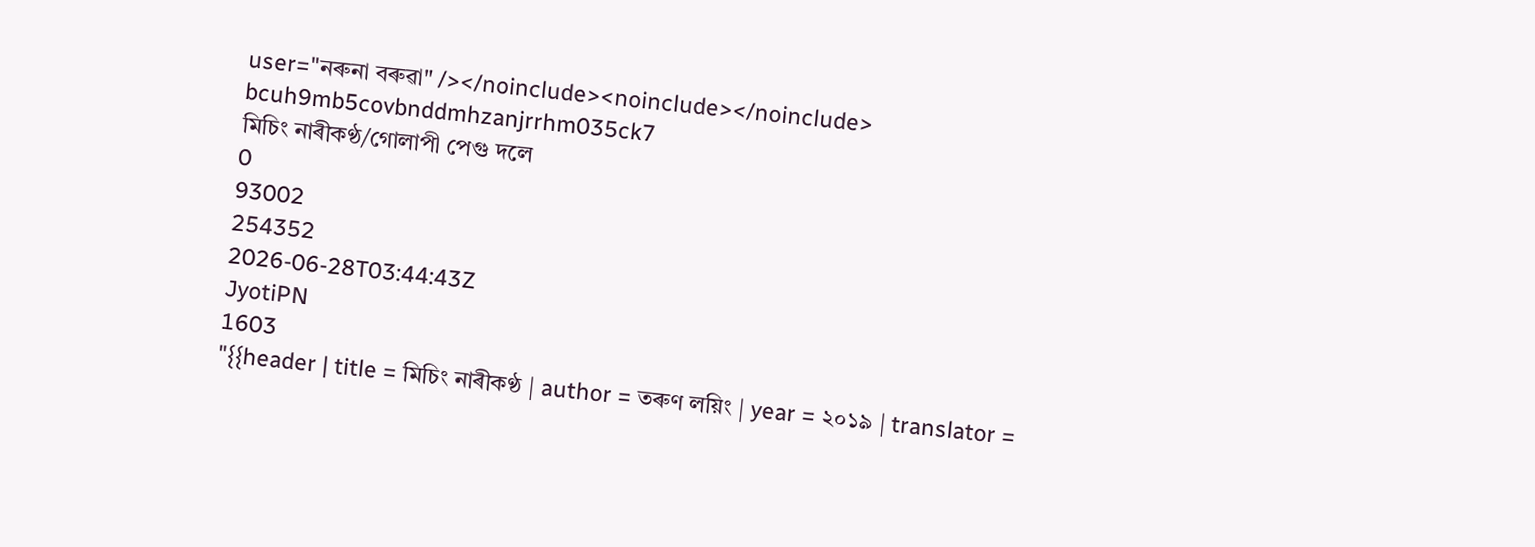user="নৰুনা বৰুৱা" /></noinclude><noinclude></noinclude>
bcuh9mb5covbnddmhzanjrrhm035ck7
মিচিং নাৰীকণ্ঠ/গোলাপী পেগু দলে
0
93002
254352
2026-06-28T03:44:43Z
JyotiPN
1603
"{{header | title = মিচিং নাৰীকণ্ঠ | author = তৰুণ লয়িং | year = ২০১৯ | translator =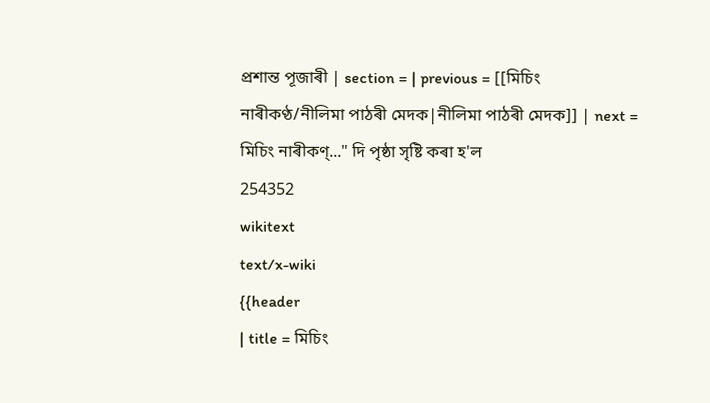প্ৰশান্ত পূজাৰী | section = | previous = [[মিচিং নাৰীকণ্ঠ/নীলিমা পাঠৰী মেদক|নীলিমা পাঠৰী মেদক]] | next = মিচিং নাৰীকণ্..." দি পৃষ্ঠা সৃষ্টি কৰা হ'ল
254352
wikitext
text/x-wiki
{{header
| title = মিচিং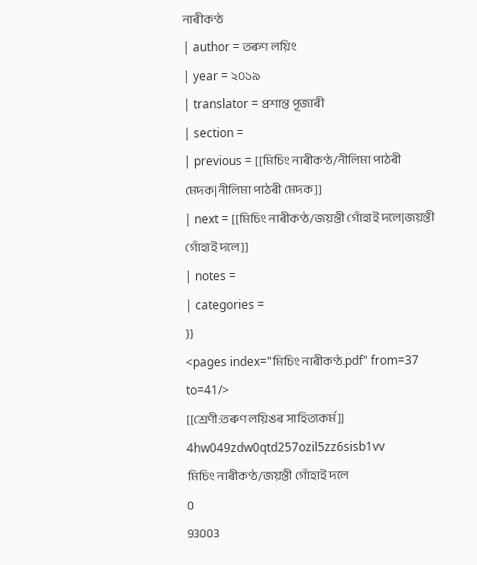নাৰীকণ্ঠ
| author = তৰুণ লয়িং
| year = ২০১৯
| translator = প্ৰশান্ত পূজাৰী
| section =
| previous = [[মিচিং নাৰীকণ্ঠ/নীলিমা পাঠৰী মেদক|নীলিমা পাঠৰী মেদক]]
| next = [[মিচিং নাৰীকণ্ঠ/জয়ন্তী গোঁহাই দলে|জয়ন্তী গোঁহাই দলে]]
| notes =
| categories =
}}
<pages index="মিচিং নাৰীকণ্ঠ.pdf" from=37 to=41/>
[[শ্ৰেণী:তৰুণ লয়িঙৰ সাহিত্যকৰ্ম]]
4hw049zdw0qtd257ozil5zz6sisb1vv
মিচিং নাৰীকণ্ঠ/জয়ন্তী গোঁহাই দলে
0
93003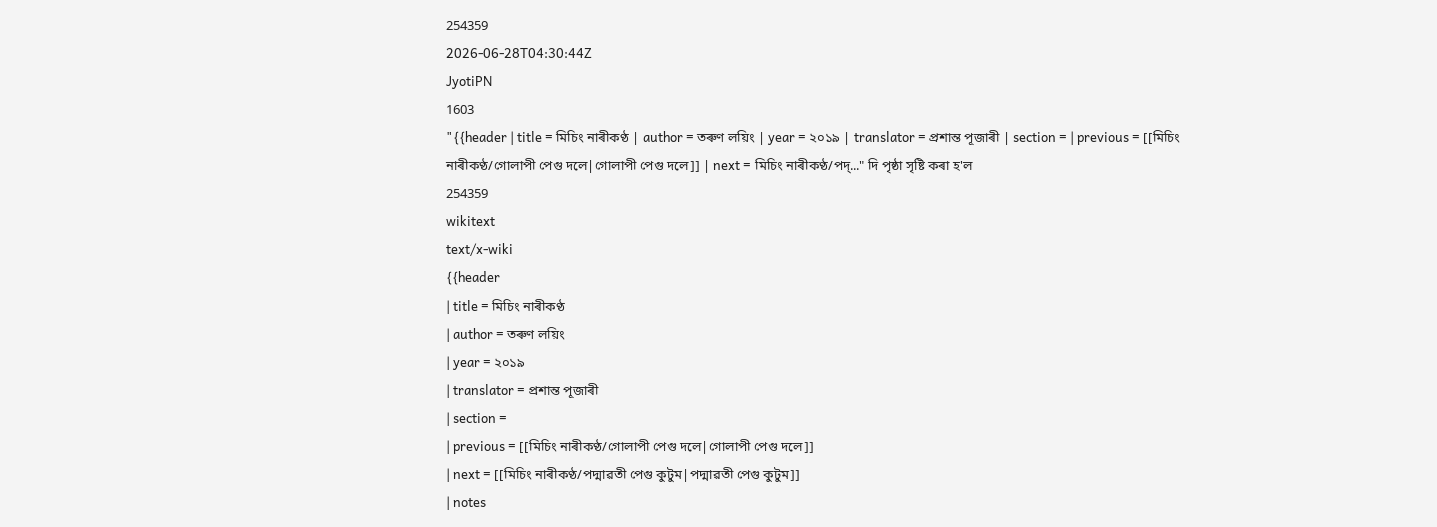254359
2026-06-28T04:30:44Z
JyotiPN
1603
"{{header | title = মিচিং নাৰীকণ্ঠ | author = তৰুণ লয়িং | year = ২০১৯ | translator = প্ৰশান্ত পূজাৰী | section = | previous = [[মিচিং নাৰীকণ্ঠ/গোলাপী পেগু দলে|গোলাপী পেগু দলে]] | next = মিচিং নাৰীকণ্ঠ/পদ্..." দি পৃষ্ঠা সৃষ্টি কৰা হ'ল
254359
wikitext
text/x-wiki
{{header
| title = মিচিং নাৰীকণ্ঠ
| author = তৰুণ লয়িং
| year = ২০১৯
| translator = প্ৰশান্ত পূজাৰী
| section =
| previous = [[মিচিং নাৰীকণ্ঠ/গোলাপী পেগু দলে|গোলাপী পেগু দলে]]
| next = [[মিচিং নাৰীকণ্ঠ/পদ্মাৱতী পেগু কুটুম|পদ্মাৱতী পেগু কুটুম]]
| notes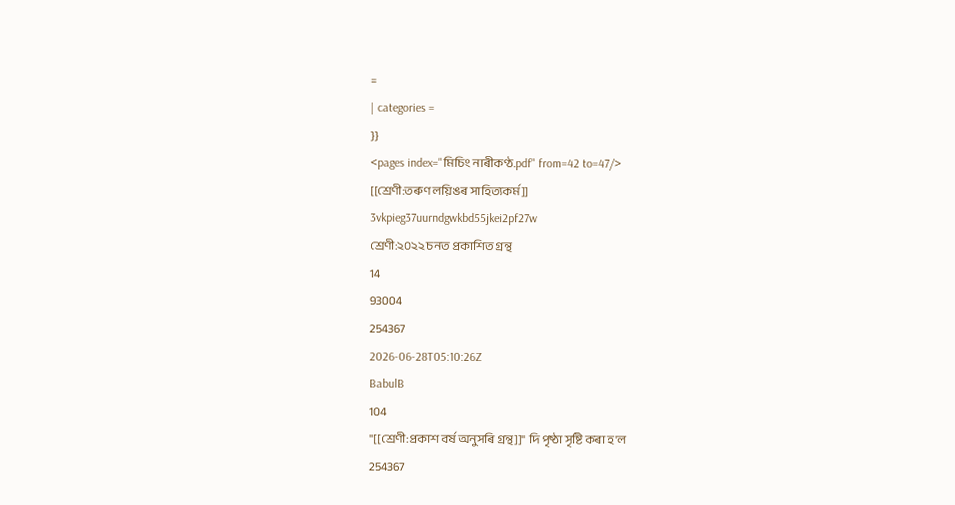=
| categories =
}}
<pages index="মিচিং নাৰীকণ্ঠ.pdf" from=42 to=47/>
[[শ্ৰেণী:তৰুণ লয়িঙৰ সাহিত্যকৰ্ম]]
3vkpieg37uurndgwkbd55jkei2pf27w
শ্ৰেণী:২০২২ চনত প্ৰকাশিত গ্ৰন্থ
14
93004
254367
2026-06-28T05:10:26Z
BabulB
104
"[[শ্ৰেণী:প্ৰকাশ বৰ্ষ অনুসৰি গ্ৰন্থ]]" দি পৃষ্ঠা সৃষ্টি কৰা হ'ল
254367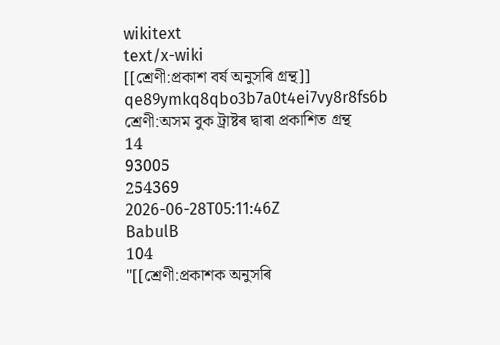wikitext
text/x-wiki
[[শ্ৰেণী:প্ৰকাশ বৰ্ষ অনুসৰি গ্ৰন্থ]]
qe89ymkq8qbo3b7a0t4ei7vy8r8fs6b
শ্ৰেণী:অসম বুক ট্ৰাষ্টৰ দ্বাৰা প্ৰকাশিত গ্ৰন্থ
14
93005
254369
2026-06-28T05:11:46Z
BabulB
104
"[[শ্ৰেণী:প্ৰকাশক অনুসৰি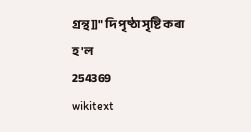গ্ৰন্থ]]" দি পৃষ্ঠা সৃষ্টি কৰা হ'ল
254369
wikitext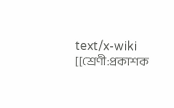text/x-wiki
[[শ্ৰেণী:প্ৰকাশক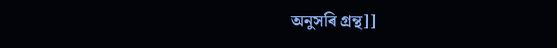অনুসৰি গ্ৰন্থ]]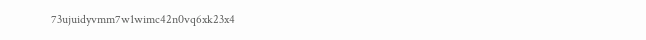73ujuidyvmm7w1wimc42n0vq6xk23x4